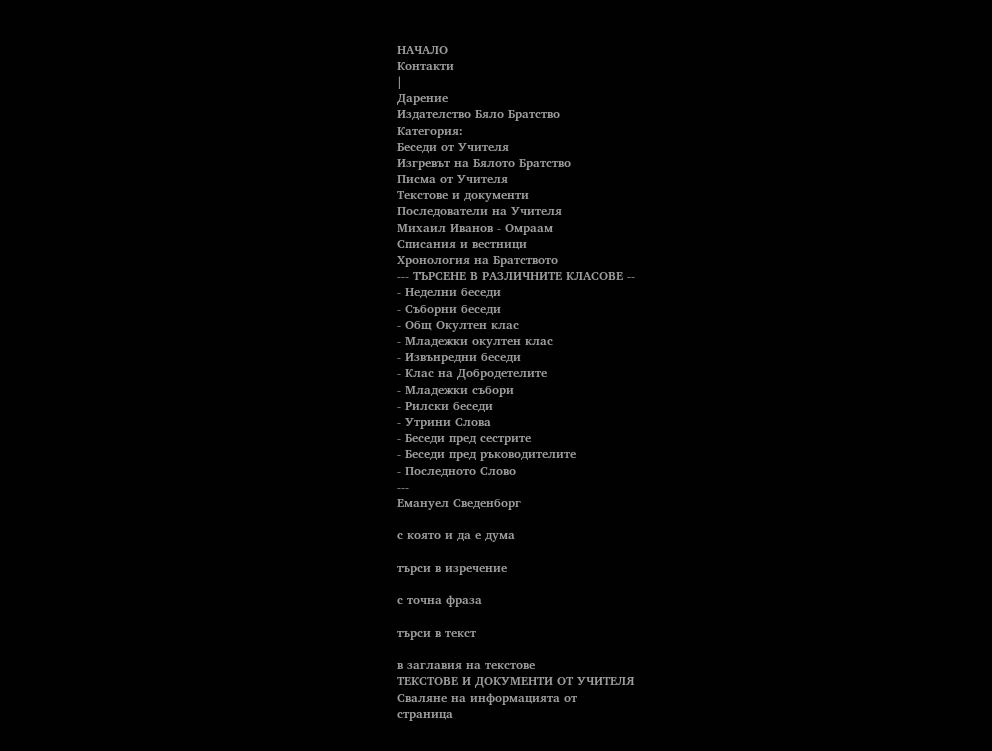НАЧАЛО
Контакти
|
Дарение
Издателство Бяло Братство
Категория:
Беседи от Учителя
Изгревът на Бялото Братство
Писма от Учителя
Текстове и документи
Последователи на Учителя
Михаил Иванов - Омраам
Списания и вестници
Хронология на Братството
--- ТЪРСЕНЕ В РАЗЛИЧНИТЕ КЛАСОВЕ --
- Неделни беседи
- Съборни беседи
- Общ Окултен клас
- Младежки окултен клас
- Извънредни беседи
- Клас на Добродетелите
- Младежки събори
- Рилски беседи
- Утрини Слова
- Беседи пред сестрите
- Беседи пред ръководителите
- Последното Слово
---
Емануел Сведенборг

с която и да е дума

търси в изречение

с точна фраза

търси в текст

в заглавия на текстове
ТЕКСТОВЕ И ДОКУМЕНТИ ОТ УЧИТЕЛЯ
Сваляне на информацията от
страница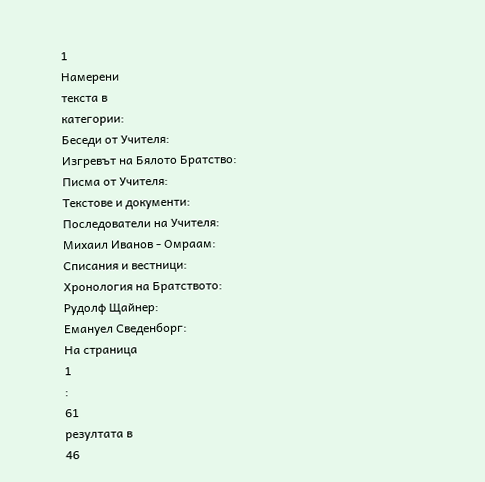1
Намерени
текста в
категории:
Беседи от Учителя:
Изгревът на Бялото Братство:
Писма от Учителя:
Текстове и документи:
Последователи на Учителя:
Михаил Иванов - Омраам:
Списания и вестници:
Хронология на Братството:
Рудолф Щайнер:
Емануел Сведенборг:
На страница
1
:
61
резултата в
46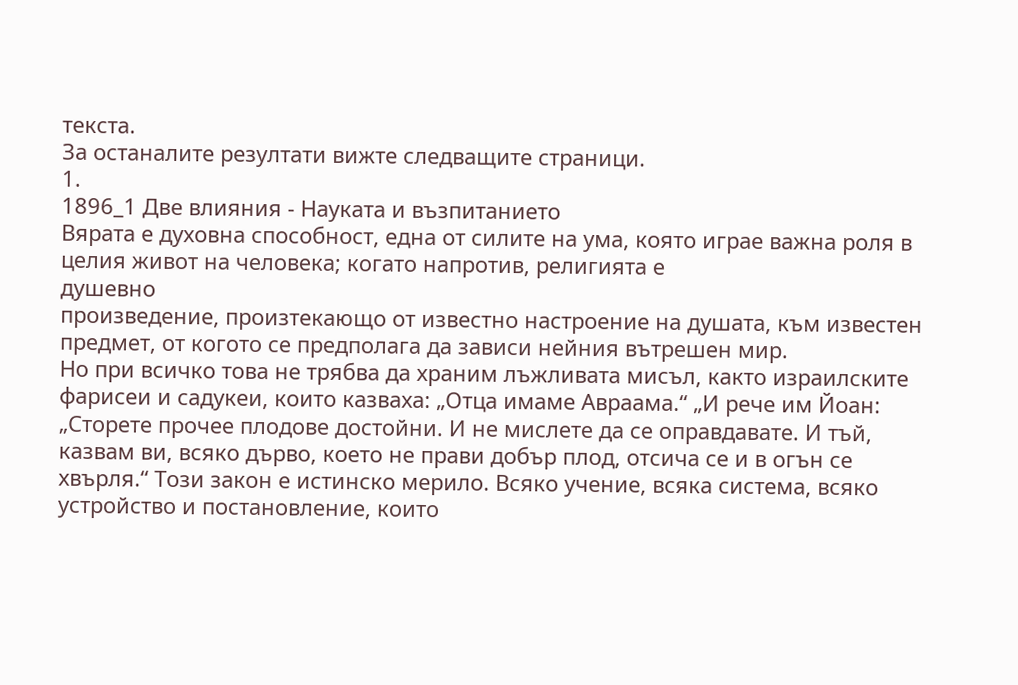текста.
За останалите резултати вижте следващите страници.
1.
1896_1 Двe влияния - Науката и възпитанието
Вярата е духовна способност, една от силите на ума, която играе важна роля в целия живот на человека; когато напротив, религията е
душевно
произведение, произтекающо от известно настроение на душата, към известен предмет, от когото се предполага да зависи нейния вътрешен мир.
Но при всичко това не трябва да храним лъжливата мисъл, както израилските фарисеи и садукеи, които казваха: „Отца имаме Авраама.“ „И рече им Йоан: „Сторете прочее плодове достойни. И не мислете да се оправдавате. И тъй, казвам ви, всяко дърво, което не прави добър плод, отсича се и в огън се хвърля.“ Този закон е истинско мерило. Всяко учение, всяка система, всяко устройство и постановление, които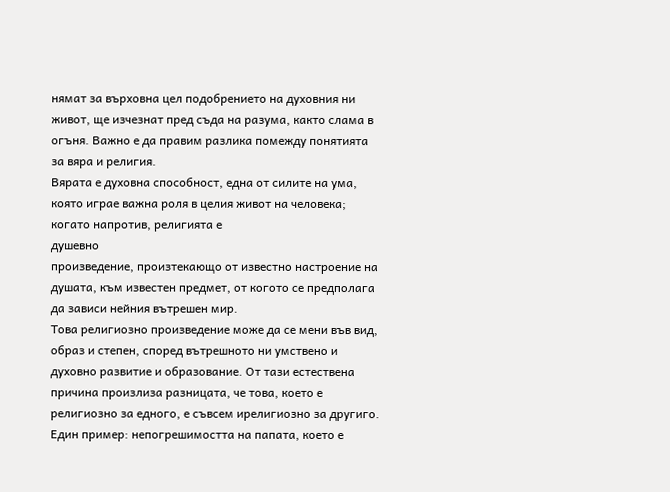нямат за върховна цел подобрението на духовния ни живот, ще изчезнат пред съда на разума, както слама в огъня. Важно е да правим разлика помежду понятията за вяра и религия.
Вярата е духовна способност, една от силите на ума, която играе важна роля в целия живот на человека; когато напротив, религията е
душевно
произведение, произтекающо от известно настроение на душата, към известен предмет, от когото се предполага да зависи нейния вътрешен мир.
Това религиозно произведение може да се мени във вид, образ и степен, според вътрешното ни умствено и духовно развитие и образование. От тази естествена причина произлиза разницата, че това, което е религиозно за едного, е съвсем ирелигиозно за другиго. Един пример: непогрешимостта на папата, което е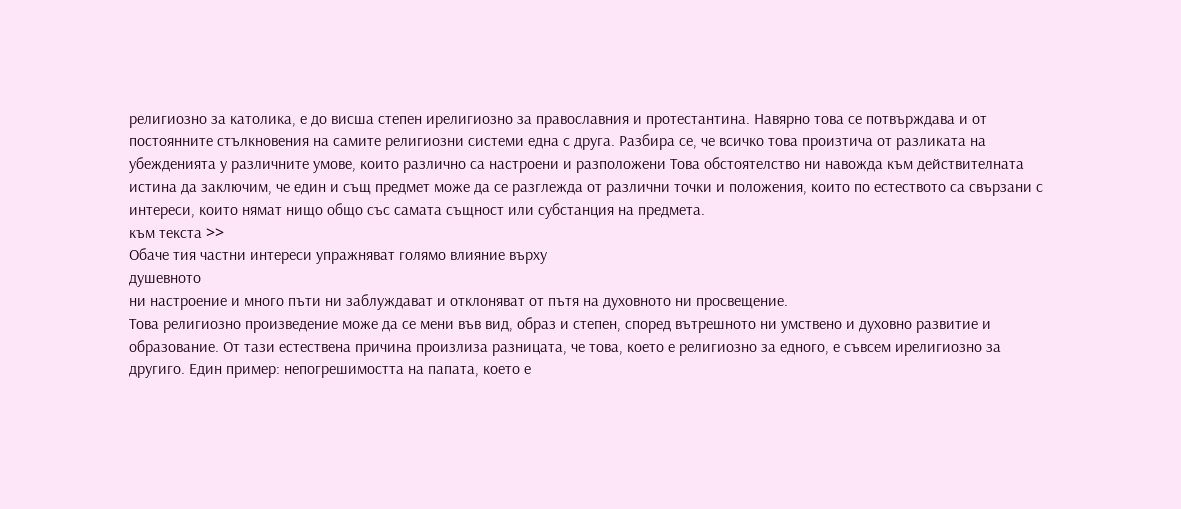религиозно за католика, е до висша степен ирелигиозно за православния и протестантина. Навярно това се потвърждава и от постоянните стълкновения на самите религиозни системи една с друга. Разбира се, че всичко това произтича от разликата на убежденията у различните умове, които различно са настроени и разположени Това обстоятелство ни навожда към действителната истина да заключим, че един и същ предмет може да се разглежда от различни точки и положения, които по естеството са свързани с интереси, които нямат нищо общо със самата същност или субстанция на предмета.
към текста >>
Обаче тия частни интереси упражняват голямо влияние върху
душевното
ни настроение и много пъти ни заблуждават и отклоняват от пътя на духовното ни просвещение.
Това религиозно произведение може да се мени във вид, образ и степен, според вътрешното ни умствено и духовно развитие и образование. От тази естествена причина произлиза разницата, че това, което е религиозно за едного, е съвсем ирелигиозно за другиго. Един пример: непогрешимостта на папата, което е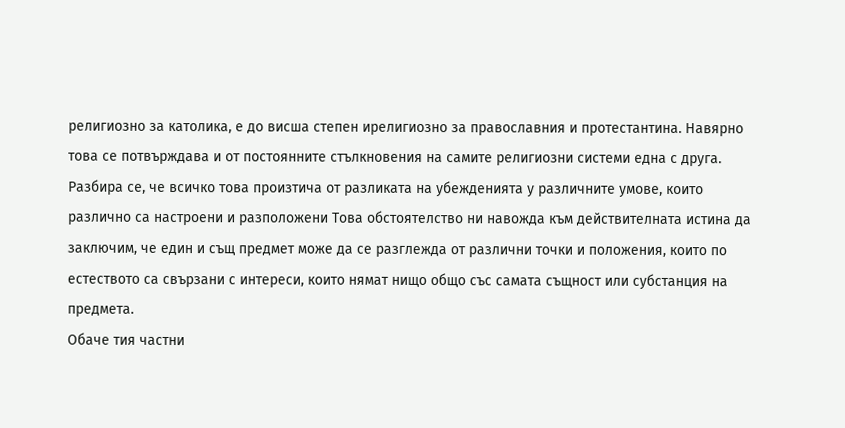религиозно за католика, е до висша степен ирелигиозно за православния и протестантина. Навярно това се потвърждава и от постоянните стълкновения на самите религиозни системи една с друга. Разбира се, че всичко това произтича от разликата на убежденията у различните умове, които различно са настроени и разположени Това обстоятелство ни навожда към действителната истина да заключим, че един и същ предмет може да се разглежда от различни точки и положения, които по естеството са свързани с интереси, които нямат нищо общо със самата същност или субстанция на предмета.
Обаче тия частни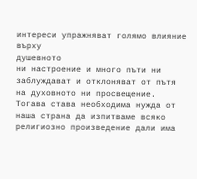интереси упражняват голямо влияние върху
душевното
ни настроение и много пъти ни заблуждават и отклоняват от пътя на духовното ни просвещение.
Тогава става необходима нужда от наша страна да изпитваме всяко религиозно произведение дали има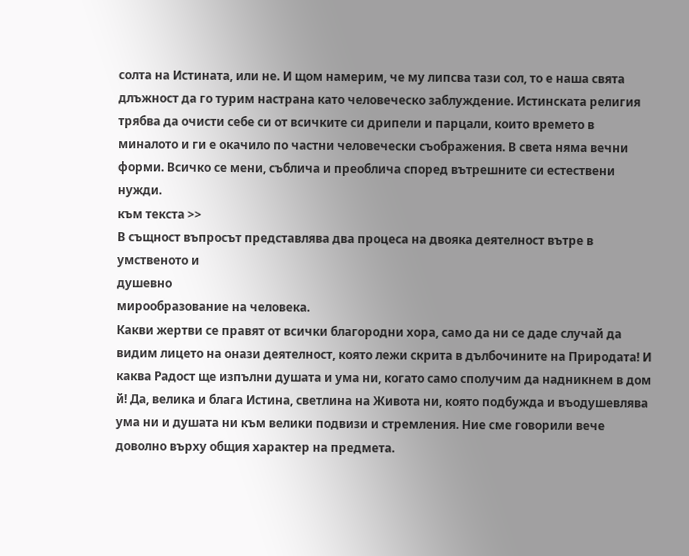солта на Истината, или не. И щом намерим, че му липсва тази сол, то е наша свята длъжност да го турим настрана като человеческо заблуждение. Истинската религия трябва да очисти себе си от всичките си дрипели и парцали, които времето в миналото и ги е окачило по частни человечески съображения. В света няма вечни форми. Всичко се мени, съблича и преоблича според вътрешните си естествени нужди.
към текста >>
В същност въпросът представлява два процеса на двояка деятелност вътре в умственото и
душевно
мирообразование на человека.
Какви жертви се правят от всички благородни хора, само да ни се даде случай да видим лицето на онази деятелност, която лежи скрита в дълбочините на Природата! И каква Радост ще изпълни душата и ума ни, когато само сполучим да надникнем в дом й! Да, велика и блага Истина, светлина на Живота ни, която подбужда и въодушевлява ума ни и душата ни към велики подвизи и стремления. Ние сме говорили вече доволно върху общия характер на предмета.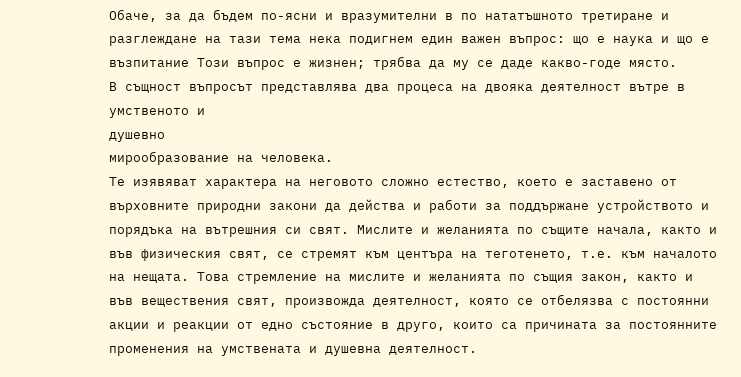Обаче, за да бъдем по-ясни и вразумителни в по нататъшното третиране и разглеждане на тази тема нека подигнем един важен въпрос: що е наука и що е възпитание Този въпрос е жизнен; трябва да му се даде какво-годе място.
В същност въпросът представлява два процеса на двояка деятелност вътре в умственото и
душевно
мирообразование на человека.
Те изявяват характера на неговото сложно естество, което е заставено от върховните природни закони да действа и работи за поддържане устройството и порядъка на вътрешния си свят. Мислите и желанията по същите начала, както и във физическия свят, се стремят към центъра на теготенето, т.е. към началото на нещата. Това стремление на мислите и желанията по същия закон, както и във веществения свят, произвожда деятелност, която се отбелязва с постоянни акции и реакции от едно състояние в друго, които са причината за постоянните променения на умствената и душевна деятелност.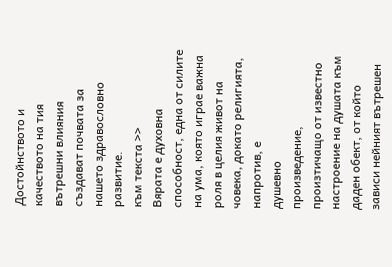Достойнството и качеството на тия вътрешни влияния създават почвата за нашето здравословно развитие.
към текста >>
Вярата е духовна способност, една от силите на ума, която играе важна роля в целия живот на човека, докато религията, напротив, е
душевно
произведение, произтичащо от известно настроение на душата към даден обект, от който зависи нейният вътрешен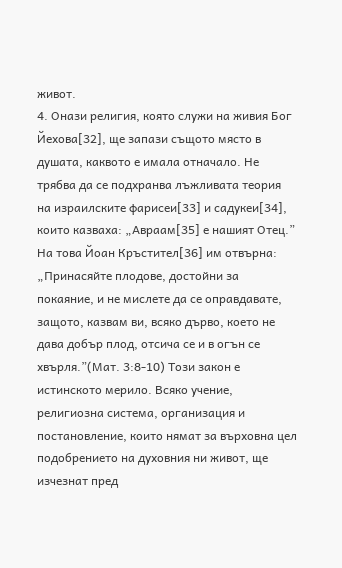живот.
4. Онази религия, която служи на живия Бог Йехова[32], ще запази същото място в душата, каквото е имала отначало. Не трябва да се подхранва лъжливата теория на израилските фарисеи[33] и садукеи[34], които казваха: „Авраам[35] е нашият Отец.” На това Йоан Кръстител[36] им отвърна: „Принасяйте плодове, достойни за покаяние, и не мислете да се оправдавате, защото, казвам ви, всяко дърво, което не дава добър плод, отсича се и в огън се хвърля.”(Мат. 3:8-10) Този закон е истинското мерило. Всяко учение, религиозна система, организация и постановление, които нямат за върховна цел подобрението на духовния ни живот, ще изчезнат пред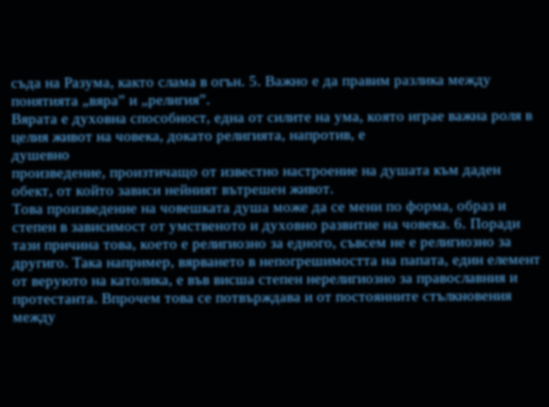съда на Разума, както слама в огън. 5. Важно е да правим разлика между понятията „вяра” и „религия”.
Вярата е духовна способност, една от силите на ума, която играе важна роля в целия живот на човека, докато религията, напротив, е
душевно
произведение, произтичащо от известно настроение на душата към даден обект, от който зависи нейният вътрешен живот.
Това произведение на човешката душа може да се мени по форма, образ и степен в зависимост от умственото и духовно развитие на човека. 6. Поради тази причина това, което е религиозно за едного, съвсем не е религиозно за другиго. Така например, вярването в непогрешимостта на папата, един елемент от веруюто на католика, е във висша степен нерелигиозно за православния и протестанта. Впрочем това се потвърждава и от постоянните стълкновения между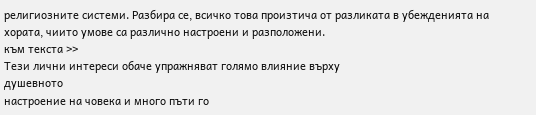религиозните системи. Разбира се, всичко това произтича от разликата в убежденията на хората, чиито умове са различно настроени и разположени.
към текста >>
Тези лични интереси обаче упражняват голямо влияние върху
душевното
настроение на човека и много пъти го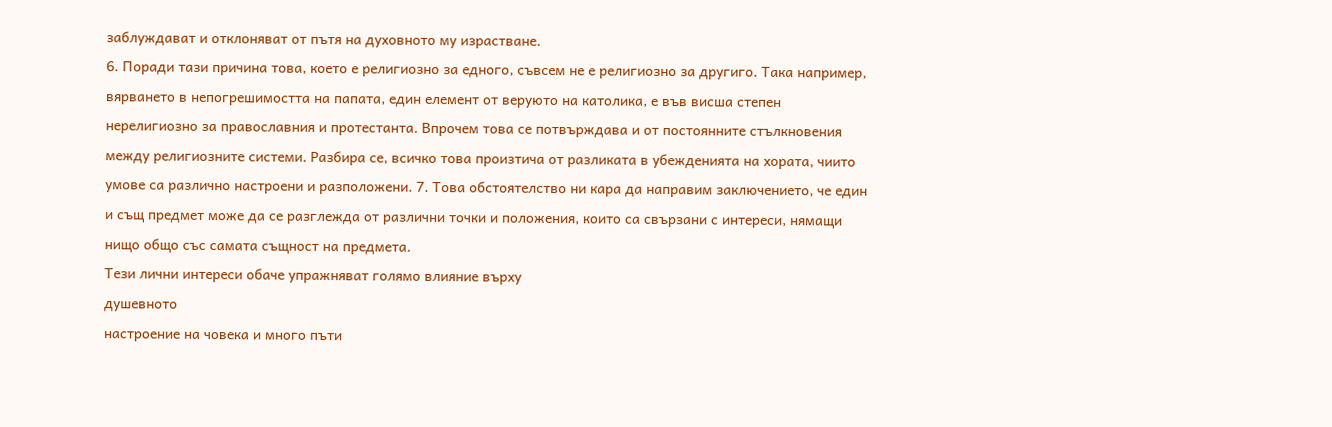заблуждават и отклоняват от пътя на духовното му израстване.
6. Поради тази причина това, което е религиозно за едного, съвсем не е религиозно за другиго. Така например, вярването в непогрешимостта на папата, един елемент от веруюто на католика, е във висша степен нерелигиозно за православния и протестанта. Впрочем това се потвърждава и от постоянните стълкновения между религиозните системи. Разбира се, всичко това произтича от разликата в убежденията на хората, чиито умове са различно настроени и разположени. 7. Това обстоятелство ни кара да направим заключението, че един и същ предмет може да се разглежда от различни точки и положения, които са свързани с интереси, нямащи нищо общо със самата същност на предмета.
Тези лични интереси обаче упражняват голямо влияние върху
душевното
настроение на човека и много пъти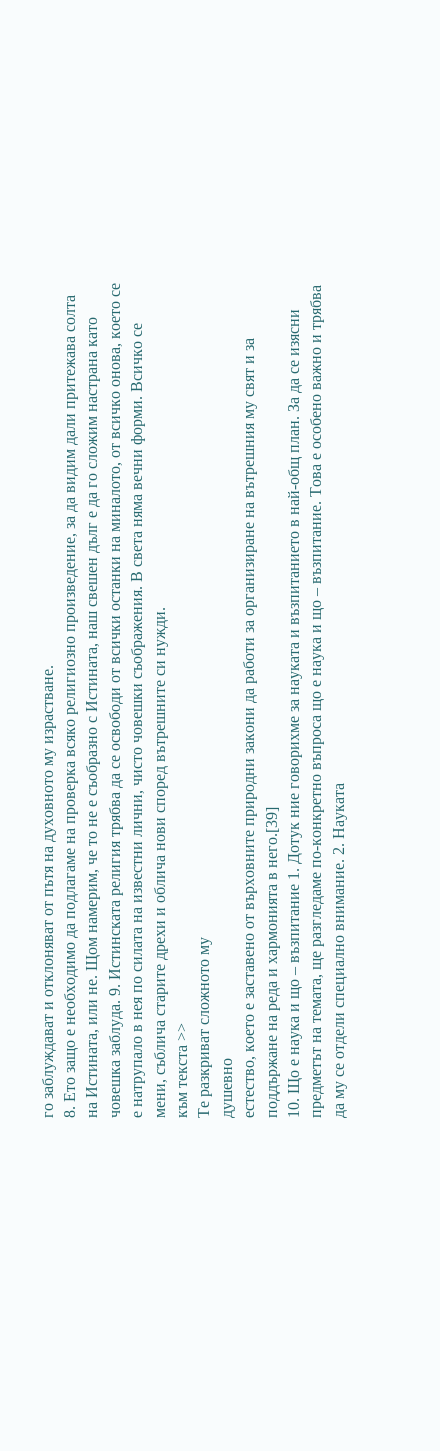го заблуждават и отклоняват от пътя на духовното му израстване.
8. Ето защо е необходимо да подлагаме на проверка всяко религиозно произведение, за да видим дали притежава солта на Истината, или не. Щом намерим, че то не е съобразно с Истината, наш свешен дълг е да го сложим настрана като човешка заблуда. 9. Истинската религия трябва да се освободи от всички останки на миналото, от всичко онова, което се е натрупало в нея по силата на известни лични, чисто човешки съображения. В света няма вечни форми. Всичко се мени, съблича старите дрехи и облича нови според вътрешните си нужди.
към текста >>
Те разкриват сложното му
душевно
естество, коeто е заставено от върховните природни закони да работи за организиране на вътрешния му свят и за поддържане на реда и хармонията в него.[39]
10. Що е наука и що – възпитание 1. Дотук ние говорихме за науката и възпитанието в най-общ план. За да се изясни предметът на темата, ще разгледаме по-конкретно въпроса що е наука и що – възпитание. Това е особено важно и трябва да му се отдели специално внимание. 2. Науката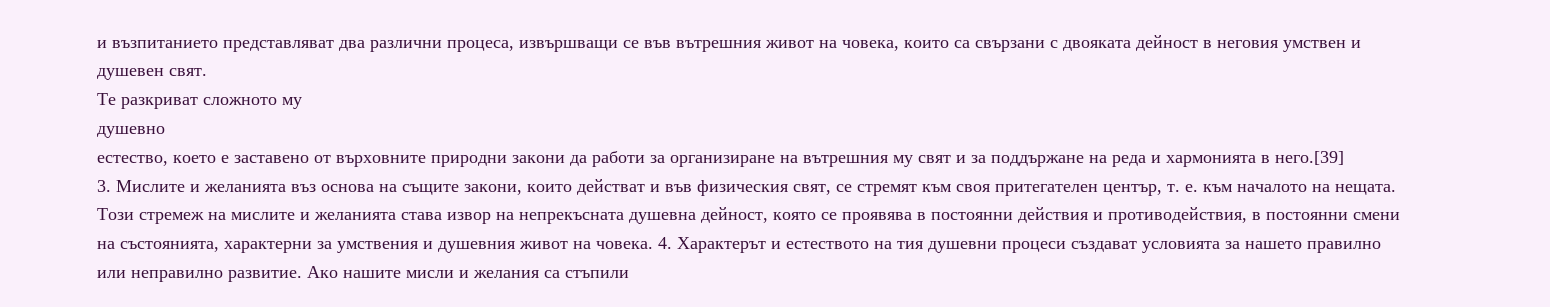и възпитанието представляват два различни процеса, извършващи се във вътрешния живот на човека, които са свързани с двояката дейност в неговия умствен и душевен свят.
Те разкриват сложното му
душевно
естество, коeто е заставено от върховните природни закони да работи за организиране на вътрешния му свят и за поддържане на реда и хармонията в него.[39]
3. Мислите и желанията въз основа на същите закони, които действат и във физическия свят, се стремят към своя притегателен център, т. е. към началото на нещата. Този стремеж на мислите и желанията става извор на непрекъсната душевна дейност, която се проявява в постоянни действия и противодействия, в постоянни смени на състоянията, характерни за умствения и душевния живот на човека. 4. Характерът и естеството на тия душевни процеси създават условията за нашето правилно или неправилно развитие. Ако нашите мисли и желания са стъпили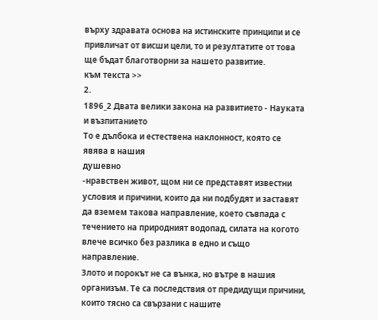върху здравата основа на истинските принципи и се привличат от висши цели, то и резултатите от това ще бъдат благотворни за нашето развитие.
към текста >>
2.
1896_2 Двата велики закона на развитието - Науката и възпитанието
То е дълбока и естествена наклонност, която се явява в нашия
душевно
-нравствен живот, щом ни се представят известни условия и причини, които да ни подбудят и заставят да вземем такова направление, което съвпада с течението на природният водопад, силата на когото влече всичко без разлика в едно и също направление.
Злото и порокът не са вънка, но вътре в нашия организъм. Те са последствия от предидущи причини, които тясно са свързани с нашите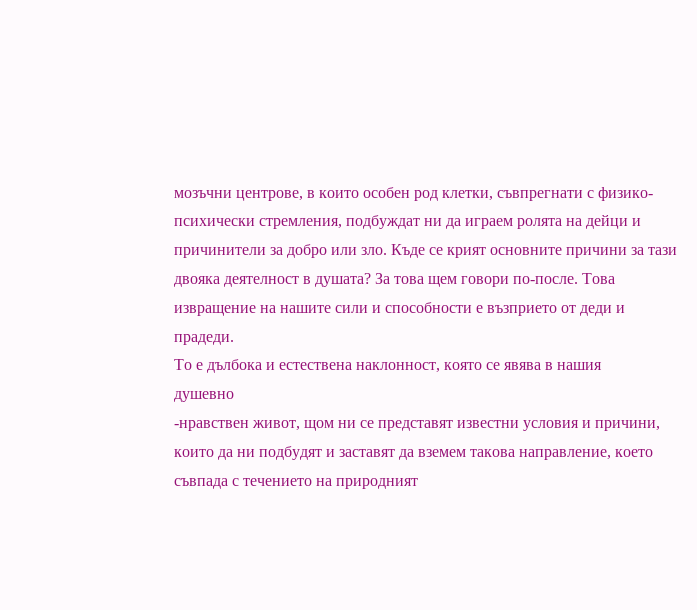мозъчни центрове, в които особен род клетки, съвпрегнати с физико-психически стремления, подбуждат ни да играем ролята на дейци и причинители за добро или зло. Къде се крият основните причини за тази двояка деятелност в душата? За това щем говори по-после. Това извращение на нашите сили и способности е възприето от деди и прадеди.
То е дълбока и естествена наклонност, която се явява в нашия
душевно
-нравствен живот, щом ни се представят известни условия и причини, които да ни подбудят и заставят да вземем такова направление, което съвпада с течението на природният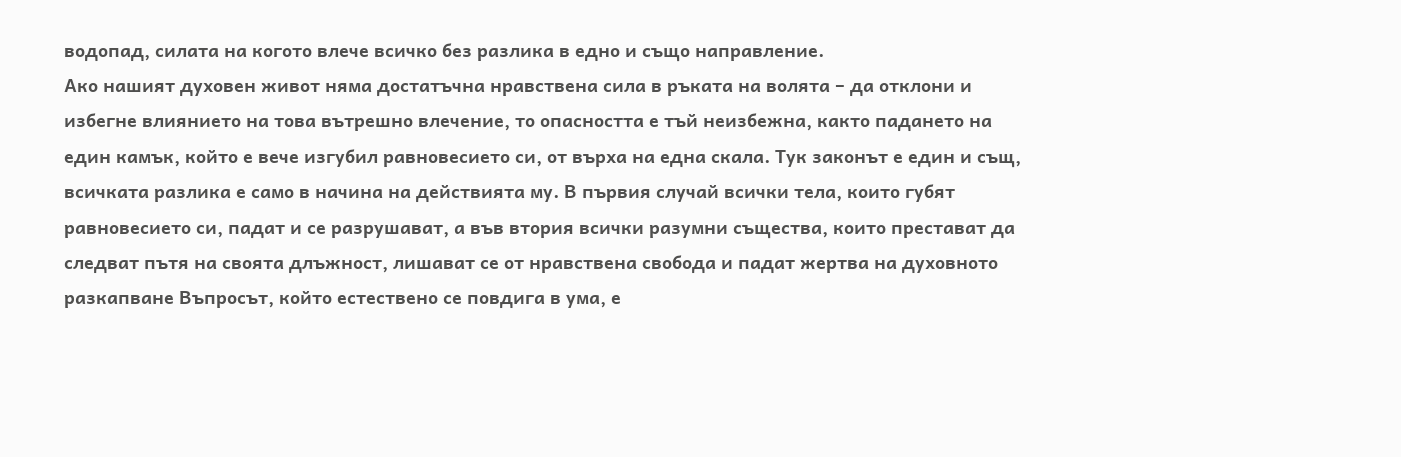водопад, силата на когото влече всичко без разлика в едно и също направление.
Ако нашият духовен живот няма достатъчна нравствена сила в ръката на волята – да отклони и избегне влиянието на това вътрешно влечение, то опасността е тъй неизбежна, както падането на един камък, който е вече изгубил равновесието си, от върха на една скала. Тук законът е един и същ, всичката разлика е само в начина на действията му. В първия случай всички тела, които губят равновесието си, падат и се разрушават, а във втория всички разумни същества, които престават да следват пътя на своята длъжност, лишават се от нравствена свобода и падат жертва на духовното разкапване Въпросът, който естествено се повдига в ума, е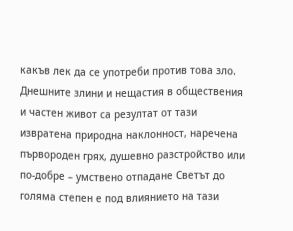какъв лек да се употреби против това зло. Днешните злини и нещастия в обществения и частен живот са резултат от тази извратена природна наклонност, наречена първороден грях, душевно разстройство или по-добре – умствено отпадане Светът до голяма степен е под влиянието на тази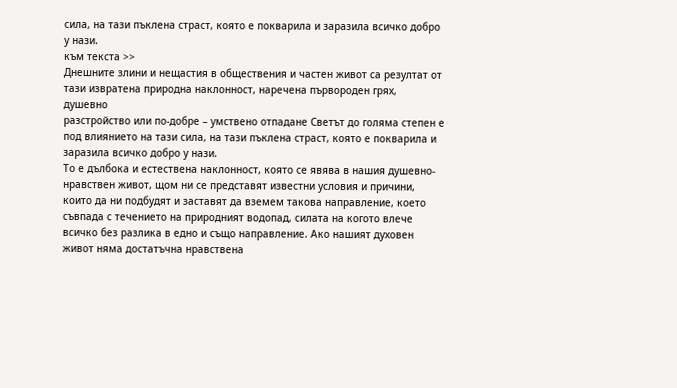сила, на тази пъклена страст, която е покварила и заразила всичко добро у нази.
към текста >>
Днешните злини и нещастия в обществения и частен живот са резултат от тази извратена природна наклонност, наречена първороден грях,
душевно
разстройство или по-добре – умствено отпадане Светът до голяма степен е под влиянието на тази сила, на тази пъклена страст, която е покварила и заразила всичко добро у нази.
То е дълбока и естествена наклонност, която се явява в нашия душевно-нравствен живот, щом ни се представят известни условия и причини, които да ни подбудят и заставят да вземем такова направление, което съвпада с течението на природният водопад, силата на когото влече всичко без разлика в едно и също направление. Ако нашият духовен живот няма достатъчна нравствена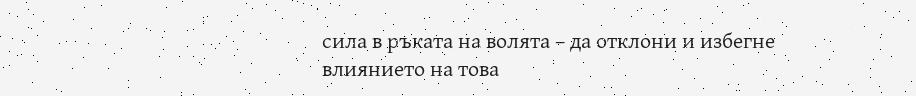сила в ръката на волята – да отклони и избегне влиянието на това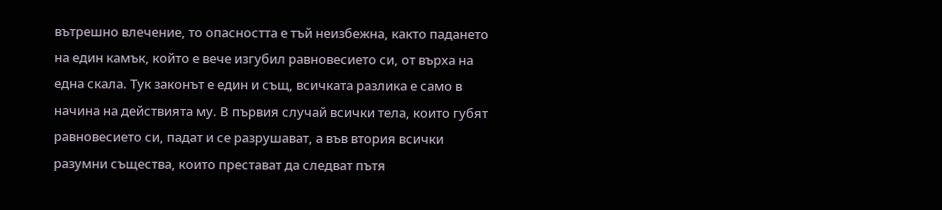вътрешно влечение, то опасността е тъй неизбежна, както падането на един камък, който е вече изгубил равновесието си, от върха на една скала. Тук законът е един и същ, всичката разлика е само в начина на действията му. В първия случай всички тела, които губят равновесието си, падат и се разрушават, а във втория всички разумни същества, които престават да следват пътя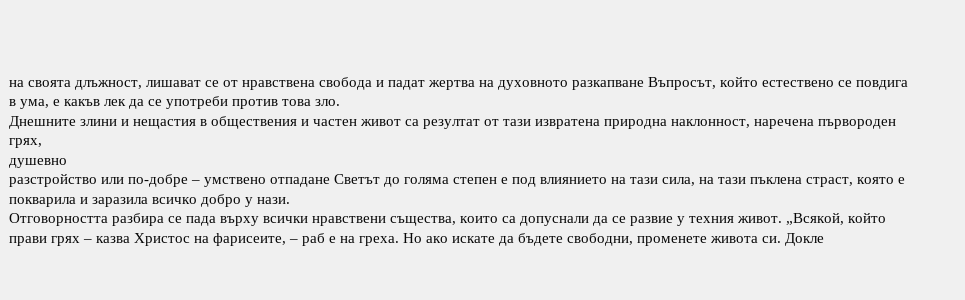на своята длъжност, лишават се от нравствена свобода и падат жертва на духовното разкапване Въпросът, който естествено се повдига в ума, е какъв лек да се употреби против това зло.
Днешните злини и нещастия в обществения и частен живот са резултат от тази извратена природна наклонност, наречена първороден грях,
душевно
разстройство или по-добре – умствено отпадане Светът до голяма степен е под влиянието на тази сила, на тази пъклена страст, която е покварила и заразила всичко добро у нази.
Отговорността разбира се пада върху всички нравствени същества, които са допуснали да се развие у техния живот. „Всякой, който прави грях – казва Христос на фарисеите, – раб е на греха. Но ако искате да бъдете свободни, променете живота си. Докле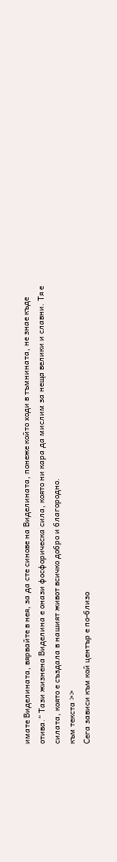имате Виделината, вярвайте в нея, за да сте синове на Виделината, понеже който ходи в тъмнината, не знае къде отива.“ Тази жизнена Виделина е онази фосфорическа сила, която ни кара да мислим за неща велики и славни. Тя е силата, която е създала в нашият живот всичко добро и благородно.
към текста >>
Сега зависи към кой център е по-близо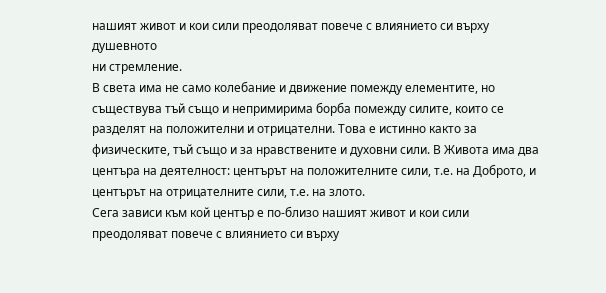нашият живот и кои сили преодоляват повече с влиянието си върху
душевното
ни стремление.
В света има не само колебание и движение помежду елементите, но съществува тъй също и непримирима борба помежду силите, които се разделят на положителни и отрицателни. Това е истинно както за физическите, тъй също и за нравствените и духовни сили. В Живота има два центъра на деятелност: центърът на положителните сили, т.е. на Доброто, и центърът на отрицателните сили, т.е. на злото.
Сега зависи към кой център е по-близо нашият живот и кои сили преодоляват повече с влиянието си върху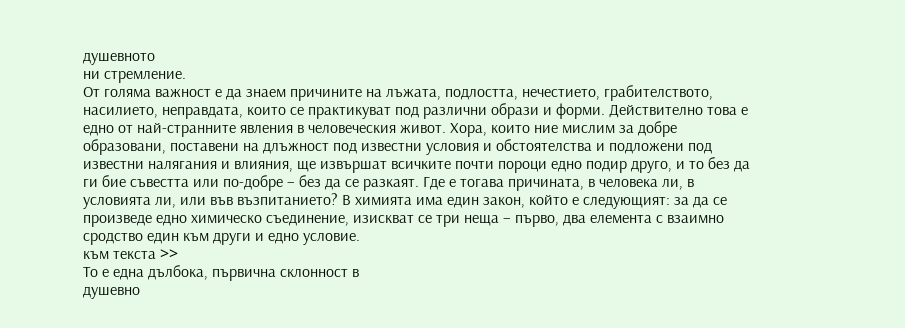душевното
ни стремление.
От голяма важност е да знаем причините на лъжата, подлостта, нечестието, грабителството, насилието, неправдата, които се практикуват под различни образи и форми. Действително това е едно от най-странните явления в человеческия живот. Хора, които ние мислим за добре образовани, поставени на длъжност под известни условия и обстоятелства и подложени под известни налягания и влияния, ще извършат всичките почти пороци едно подир друго, и то без да ги бие съвестта или по-добре – без да се разкаят. Где е тогава причината, в человека ли, в условията ли, или във възпитанието? В химията има един закон, който е следующият: за да се произведе едно химическо съединение, изискват се три неща – първо, два елемента с взаимно сродство един към други и едно условие.
към текста >>
То е една дълбока, първична склонност в
душевно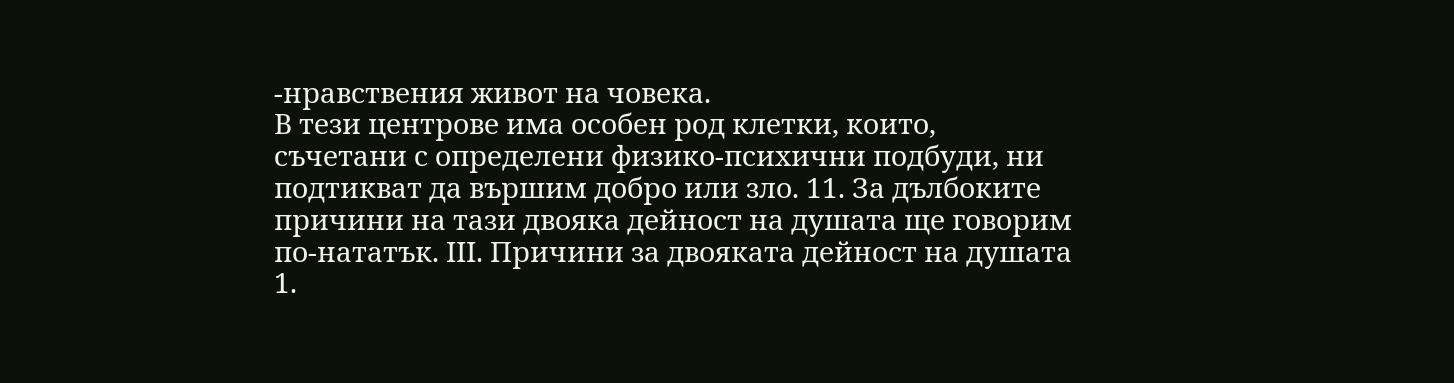-нравствения живот на човека.
В тези центрове има особен род клетки, които, съчетани с определени физико-психични подбуди, ни подтикват да вършим добро или зло. 11. За дълбоките причини на тази двояка дейност на душата ще говорим по-нататък. ІІІ. Причини за двояката дейност на душата 1.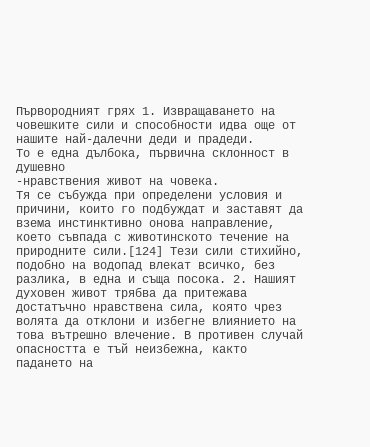Първородният грях 1. Извращаването на човешките сили и способности идва още от нашите най-далечни деди и прадеди.
То е една дълбока, първична склонност в
душевно
-нравствения живот на човека.
Тя се събужда при определени условия и причини, които го подбуждат и заставят да взема инстинктивно онова направление, което съвпада с животинското течение на природните сили.[124] Тези сили стихийно, подобно на водопад влекат всичко, без разлика, в една и съща посока. 2. Нашият духовен живот трябва да притежава достатъчно нравствена сила, която чрез волята да отклони и избегне влиянието на това вътрешно влечение. В противен случай опасността е тъй неизбежна, както падането на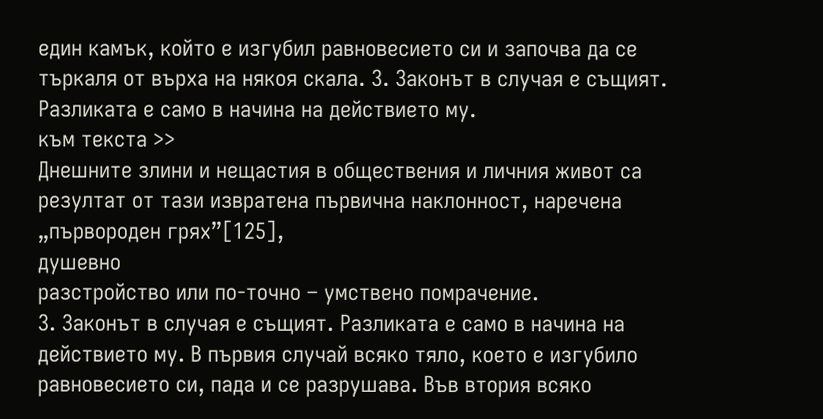един камък, който е изгубил равновесието си и започва да се търкаля от върха на някоя скала. 3. Законът в случая е същият. Разликата е само в начина на действието му.
към текста >>
Днешните злини и нещастия в обществения и личния живот са резултат от тази извратена първична наклонност, наречена „първороден грях”[125],
душевно
разстройство или по-точно – умствено помрачение.
3. Законът в случая е същият. Разликата е само в начина на действието му. В първия случай всяко тяло, което е изгубило равновесието си, пада и се разрушава. Във втория всяко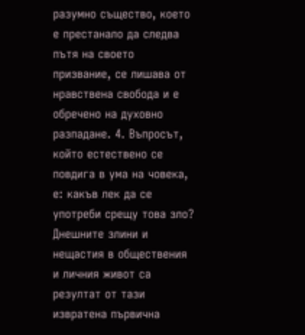разумно същество, което е престанало да следва пътя на своето призвание, се лишава от нравствена свобода и е обречено на духовно разпадане. 4. Въпросът, който естествено се повдига в ума на човека, е: какъв лек да се употреби срещу това зло?
Днешните злини и нещастия в обществения и личния живот са резултат от тази извратена първична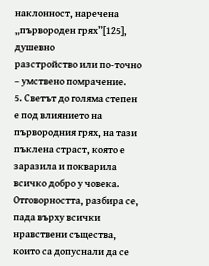наклонност, наречена „първороден грях”[125],
душевно
разстройство или по-точно – умствено помрачение.
5. Светът до голяма степен е под влиянието на първородния грях, на тази пъклена страст, която е заразила и покварила всичко добро у човека. Отговорността, разбира се, пада върху всички нравствени същества, които са допуснали да се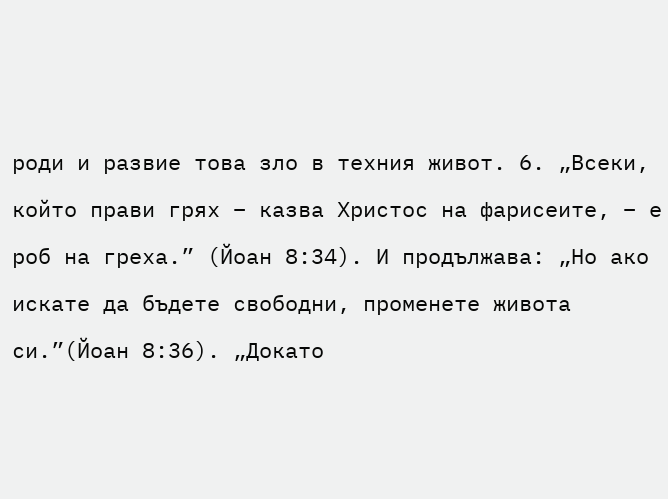роди и развие това зло в техния живот. 6. „Всеки, който прави грях – казва Христос на фарисеите, – е роб на греха.” (Йоан 8:34). И продължава: „Но ако искате да бъдете свободни, променете живота си.”(Йоан 8:36). „Докато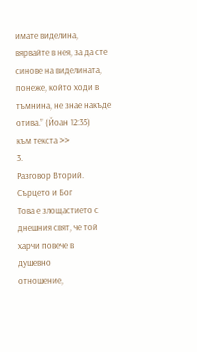имате виделина, вярвайте в нея, за да сте синове на виделината, понеже, който ходи в тъмнина, не знае накъде отива.” (Йоан 12:35)
към текста >>
3.
Разговор Вторий. Сърцето и Бог
Това е злощастието с днешния свят, че той харчи повече в
душевно
отношение,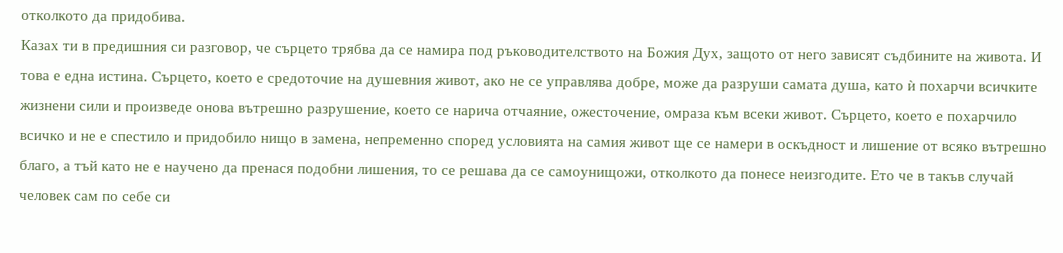отколкото да придобива.
Казах ти в предишния си разговор, че сърцето трябва да се намира под ръководителството на Божия Дух, защото от него зависят съдбините на живота. И това е една истина. Сърцето, което е средоточие на душевния живот, ако не се управлява добре, може да разруши самата душа, като ѝ похарчи всичките жизнени сили и произведе онова вътрешно разрушение, което се нарича отчаяние, ожесточение, омраза към всеки живот. Сърцето, което е похарчило всичко и не е спестило и придобило нищо в замена, непременно според условията на самия живот ще се намери в оскъдност и лишение от всяко вътрешно благо, а тъй като не е научено да пренася подобни лишения, то се решава да се самоунищожи, отколкото да понесе неизгодите. Ето че в такъв случай человек сам по себе си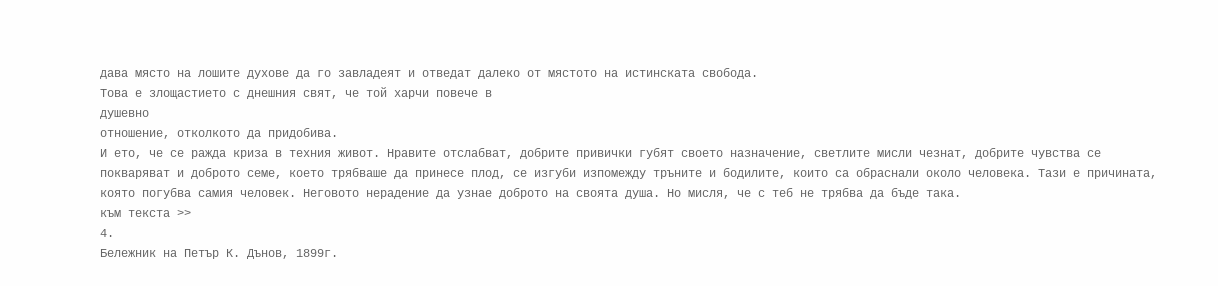дава място на лошите духове да го завладеят и отведат далеко от мястото на истинската свобода.
Това е злощастието с днешния свят, че той харчи повече в
душевно
отношение, отколкото да придобива.
И ето, че се ражда криза в техния живот. Нравите отслабват, добрите привички губят своето назначение, светлите мисли чезнат, добрите чувства се покваряват и доброто семе, което трябваше да принесе плод, се изгуби изпомежду тръните и бодилите, които са обраснали около человека. Тази е причината, която погубва самия человек. Неговото нерадение да узнае доброто на своята душа. Но мисля, че с теб не трябва да бъде така.
към текста >>
4.
Бележник на Петър К. Дънов, 1899г.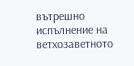вътрешно испълнение на ветхозаветното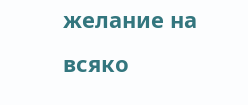желание на всяко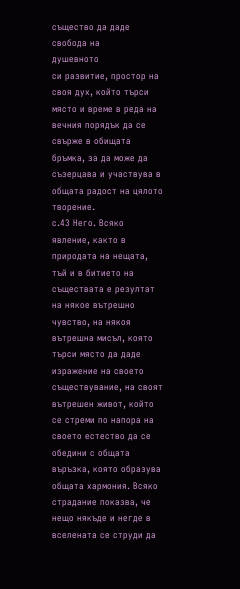същество да даде свобода на
душевното
си развитие, простор на своя дух, който търси място и време в реда на вечния порядък да се свърже в обищата бръмка, за да може да съзерцава и участвува в общата радост на цялото творение.
с.43 Него. Всяко явление, както в природата на нещата, тъй и в битието на съществата е резултат на някое вътрешно чувство, на някоя вътрешна мисъл, която търси място да даде изражение на своето съществувание, на своят вътрешен живот, който се стреми по напора на своето естество да се обедини с общата въръзка, която образува общата хармония. Всяко страдание показва, че нещо някъде и негде в вселената се струди да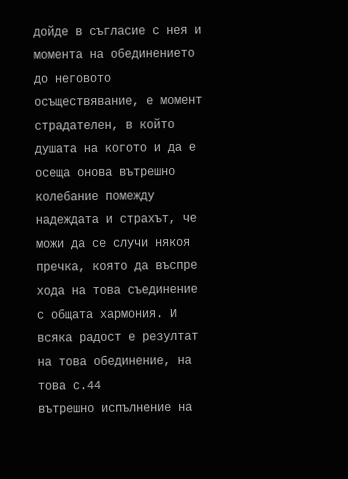дойде в съгласие с нея и момента на обединението до неговото осъществявание, е момент страдателен, в който душата на когото и да е осеща онова вътрешно колебание помежду надеждата и страхът, че можи да се случи някоя пречка, която да въспре хода на това съединение с общата хармония. И всяка радост е резултат на това обединение, на това с.44
вътрешно испълнение на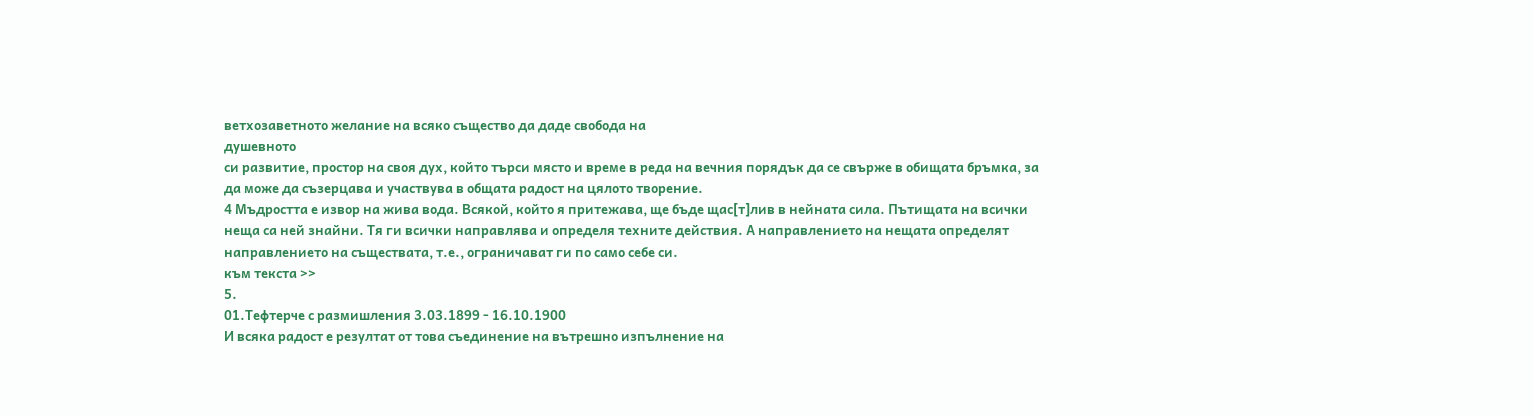ветхозаветното желание на всяко същество да даде свобода на
душевното
си развитие, простор на своя дух, който търси място и време в реда на вечния порядък да се свърже в обищата бръмка, за да може да съзерцава и участвува в общата радост на цялото творение.
4 Мъдростта е извор на жива вода. Всякой, който я притежава, ще бъде щас[т]лив в нейната сила. Пътищата на всички неща са ней знайни. Тя ги всички направлява и определя техните действия. А направлението на нещата определят направлението на съществата, т.е., ограничават ги по само себе си.
към текста >>
5.
01.Тефтерче с размишления 3.03.1899 - 16.10.1900
И всяка радост е резултат от това съединение на вътрешно изпълнение на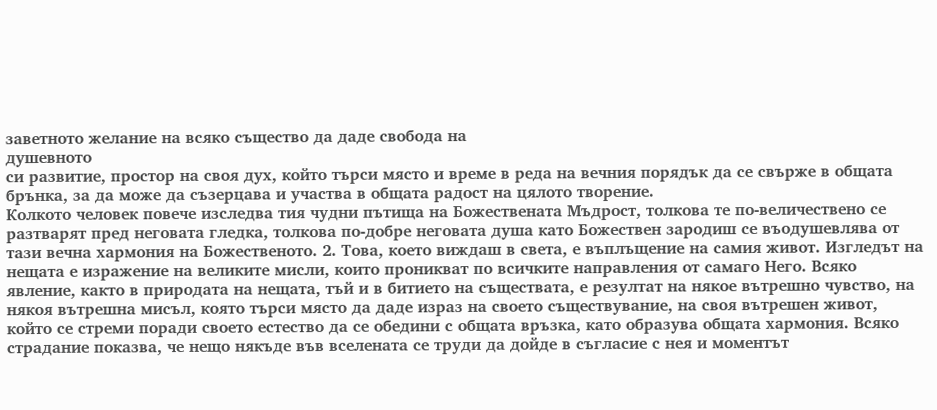заветното желание на всяко същество да даде свобода на
душевното
си развитие, простор на своя дух, който търси място и време в реда на вечния порядък да се свърже в общата брънка, за да може да съзерцава и участва в общата радост на цялото творение.
Колкото человек повече изследва тия чудни пътища на Божествената Мъдрост, толкова те по-величествено се разтварят пред неговата гледка, толкова по-добре неговата душа като Божествен зародиш се въодушевлява от тази вечна хармония на Божественото. 2. Това, което виждаш в света, е въплъщение на самия живот. Изгледът на нещата е изражение на великите мисли, които проникват по всичките направления от самаго Него. Всяко явление, както в природата на нещата, тъй и в битието на съществата, е резултат на някое вътрешно чувство, на някоя вътрешна мисъл, която търси място да даде израз на своето съществувание, на своя вътрешен живот, който се стреми поради своето естество да се обедини с общата връзка, като образува общата хармония. Всяко страдание показва, че нещо някъде във вселената се труди да дойде в съгласие с нея и моментът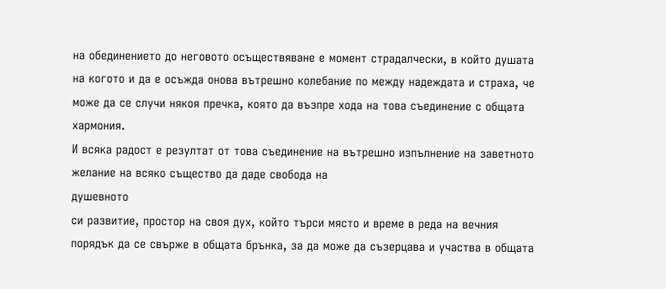на обединението до неговото осъществяване е момент страдалчески, в който душата на когото и да е осъжда онова вътрешно колебание по между надеждата и страха, че може да се случи някоя пречка, която да възпре хода на това съединение с общата хармония.
И всяка радост е резултат от това съединение на вътрешно изпълнение на заветното желание на всяко същество да даде свобода на
душевното
си развитие, простор на своя дух, който търси място и време в реда на вечния порядък да се свърже в общата брънка, за да може да съзерцава и участва в общата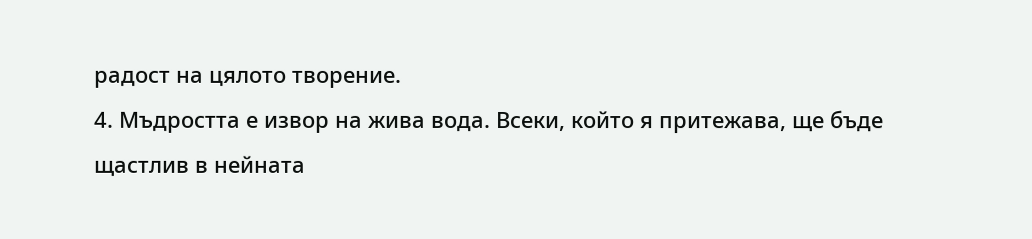радост на цялото творение.
4. Мъдростта е извор на жива вода. Всеки, който я притежава, ще бъде щастлив в нейната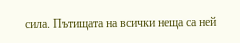сила. Пътищата на всички неща са ней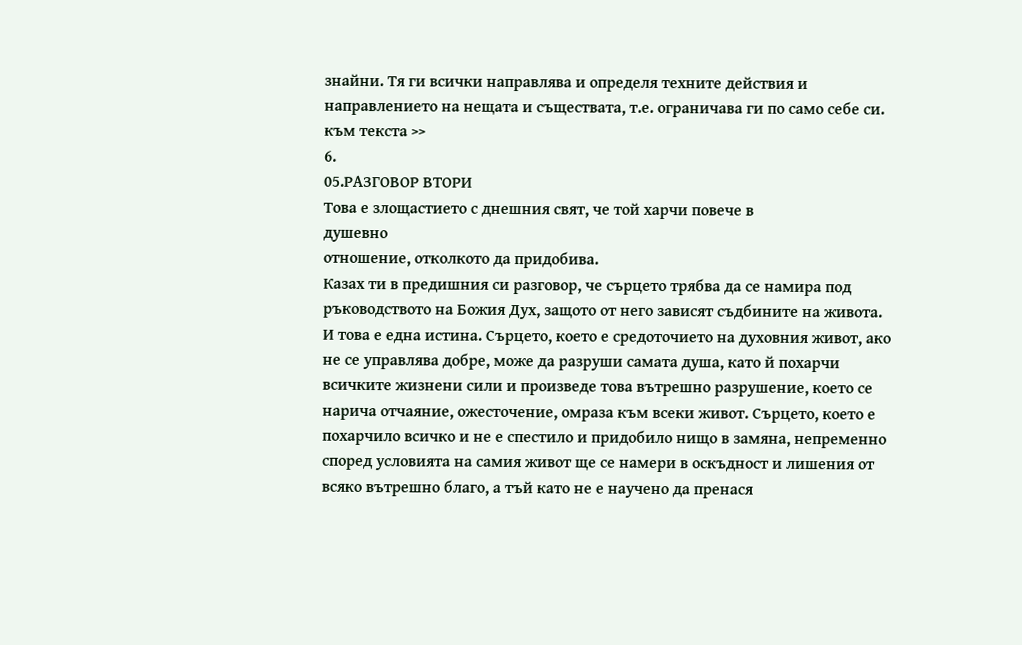знайни. Тя ги всички направлява и определя техните действия и направлението на нещата и съществата, т.е. ограничава ги по само себе си.
към текста >>
6.
05.РАЗГОВОР ВТОРИ
Това е злощастието с днешния свят, че той харчи повече в
душевно
отношение, отколкото да придобива.
Казах ти в предишния си разговор, че сърцето трябва да се намира под ръководството на Божия Дух, защото от него зависят съдбините на живота. И това е една истина. Сърцето, което е средоточието на духовния живот, ако не се управлява добре, може да разруши самата душа, като й похарчи всичките жизнени сили и произведе това вътрешно разрушение, което се нарича отчаяние, ожесточение, омраза към всеки живот. Сърцето, което е похарчило всичко и не е спестило и придобило нищо в замяна, непременно според условията на самия живот ще се намери в оскъдност и лишения от всяко вътрешно благо, а тъй като не е научено да пренася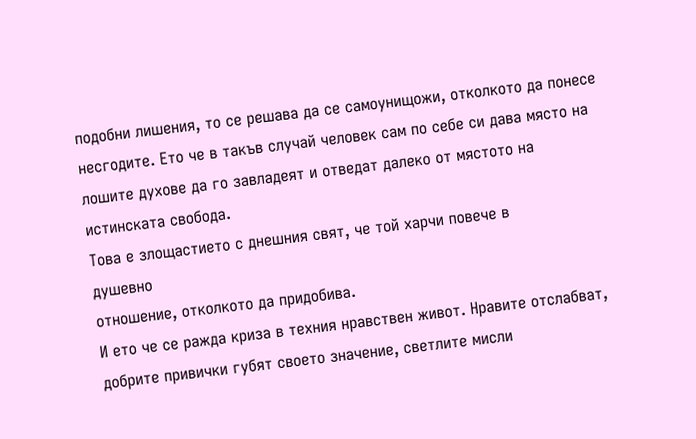подобни лишения, то се решава да се самоунищожи, отколкото да понесе несгодите. Ето че в такъв случай человек сам по себе си дава място на лошите духове да го завладеят и отведат далеко от мястото на истинската свобода.
Това е злощастието с днешния свят, че той харчи повече в
душевно
отношение, отколкото да придобива.
И ето че се ражда криза в техния нравствен живот. Нравите отслабват, добрите привички губят своето значение, светлите мисли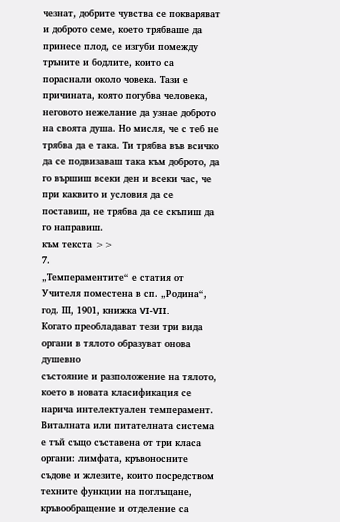чезнат, добрите чувства се покваряват и доброто семе, което трябваше да принесе плод, се изгуби помежду тръните и бодлите, които са пораснали около човека. Тази е причината, която погубва человека, неговото нежелание да узнае доброто на своята душа. Но мисля, че с теб не трябва да е така. Ти трябва във всичко да се подвизаваш така към доброто, да го вършиш всеки ден и всеки час, че при каквито и условия да се поставиш, не трябва да се скъпиш да го направиш.
към текста >>
7.
„Темпераментите“ е статия от Учителя поместена в сп. „Родина“, год. ІІІ, 1901, книжка VI-VII.
Когато преобладават тези три вида органи в тялото образуват онова
душевно
състояние и разположение на тялото, което в новата класификация се нарича интелектуален темперамент.
Виталната или питателната система е тъй също съставена от три класа органи: лимфата, кръвоносните съдове и жлезите, които посредством техните функции на поглъщане, кръвообращение и отделение са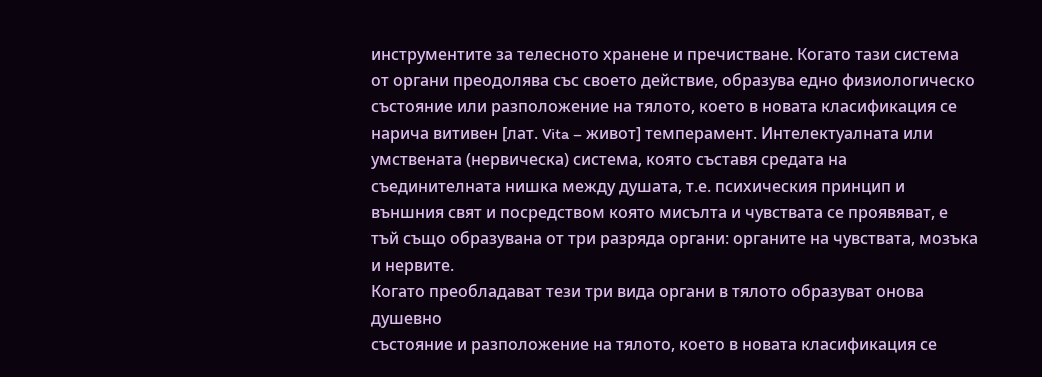инструментите за телесното хранене и пречистване. Когато тази система от органи преодолява със своето действие, образува едно физиологическо състояние или разположение на тялото, което в новата класификация се нарича витивен [лат. Vita – живот] темперамент. Интелектуалната или умствената (нервическа) система, която съставя средата на съединителната нишка между душата, т.е. психическия принцип и външния свят и посредством която мисълта и чувствата се проявяват, е тъй също образувана от три разряда органи: органите на чувствата, мозъка и нервите.
Когато преобладават тези три вида органи в тялото образуват онова
душевно
състояние и разположение на тялото, което в новата класификация се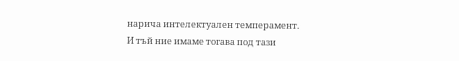нарича интелектуален темперамент.
И тъй ние имаме тогава под тази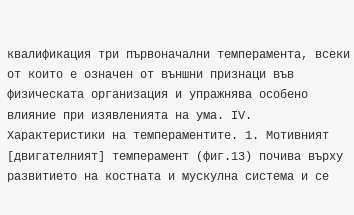квалификация три първоначални темперамента, всеки от които е означен от външни признаци във физическата организация и упражнява особено влияние при изявленията на ума. ІV. Характеристики на темпераментите. 1. Мотивният [двигателният] темперамент (фиг.13) почива върху развитието на костната и мускулна система и се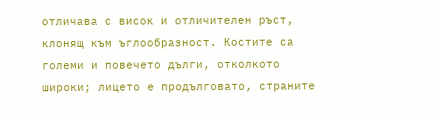отличава с висок и отличителен ръст, клонящ към ъглообразност. Костите са големи и повечето дълги, отколкото широки; лицето е продълговато, страните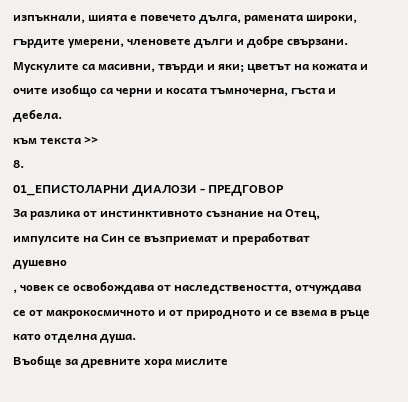изпъкнали, шията е повечето дълга, рамената широки, гърдите умерени, членовете дълги и добре свързани. Мускулите са масивни, твърди и яки; цветът на кожата и очите изобщо са черни и косата тъмночерна, гъста и дебела.
към текста >>
8.
01_ЕПИСТОЛАРНИ ДИАЛОЗИ - ПРЕДГОВОР
За разлика от инстинктивното съзнание на Отец, импулсите на Син се възприемат и преработват
душевно
, човек се освобождава от наследствеността, отчуждава се от макрокосмичното и от природното и се взема в ръце като отделна душа.
Въобще за древните хора мислите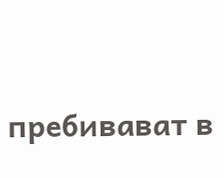пребивават в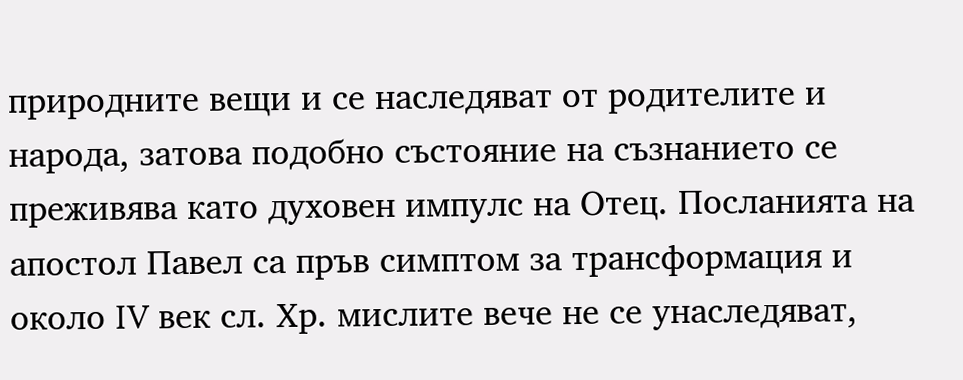природните вещи и се наследяват от родителите и народа, затова подобно състояние на съзнанието се преживява като духовен импулс на Отец. Посланията на апостол Павел са пръв симптом за трансформация и около IV век сл. Хр. мислите вече не се унаследяват,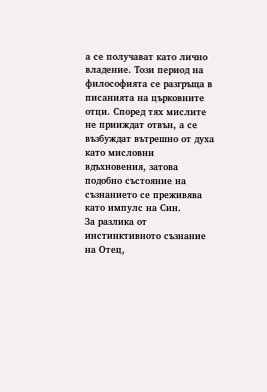а се получават като лично владение. Този период на философията се разгръща в писанията на църковните отци. Според тях мислите не прииждат отвън, а се възбуждат вътрешно от духа като мисловни вдъхновения, затова подобно състояние на съзнанието се преживява като импулс на Син.
За разлика от инстинктивното съзнание на Отец,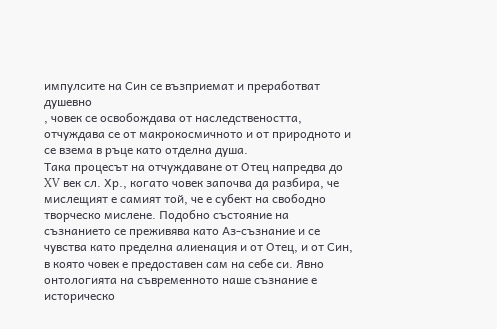импулсите на Син се възприемат и преработват
душевно
, човек се освобождава от наследствеността, отчуждава се от макрокосмичното и от природното и се взема в ръце като отделна душа.
Така процесът на отчуждаване от Отец напредва до XV век сл. Хр., когато човек започва да разбира, че мислещият е самият той, че е субект на свободно творческо мислене. Подобно състояние на съзнанието се преживява като Аз-съзнание и се чувства като пределна алиенация и от Отец, и от Син, в която човек е предоставен сам на себе си. Явно онтологията на съвременното наше съзнание е историческо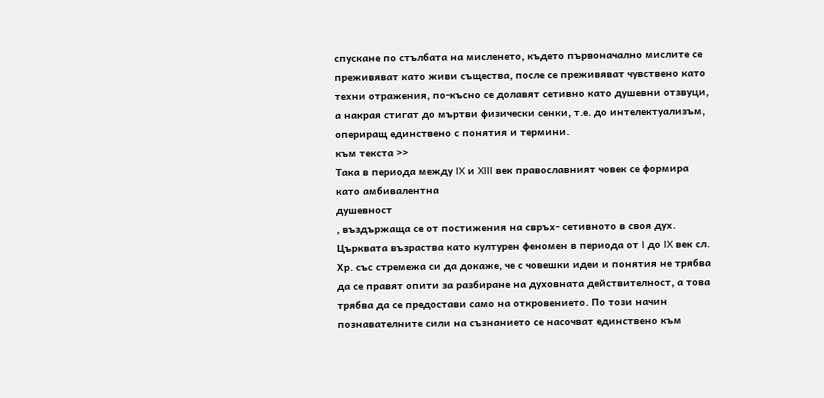спускане по стълбата на мисленето, където първоначално мислите се преживяват като живи същества, после се преживяват чувствено като техни отражения, по-късно се долавят сетивно като душевни отзвуци, а накрая стигат до мъртви физически сенки, т.е. до интелектуализъм, опериращ единствено с понятия и термини.
към текста >>
Така в периода между IX и XIII век православният човек се формира като амбивалентна
душевност
, въздържаща се от постижения на свръх- сетивното в своя дух.
Църквата възраства като културен феномен в периода от I до IX век сл. Хр. със стремежа си да докаже, че с човешки идеи и понятия не трябва да се правят опити за разбиране на духовната действителност, а това трябва да се предостави само на откровението. По този начин познавателните сили на съзнанието се насочват единствено към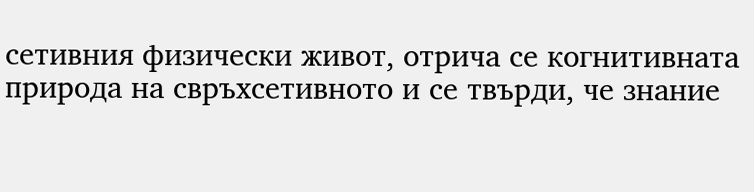сетивния физически живот, отрича се когнитивната природа на свръхсетивното и се твърди, че знание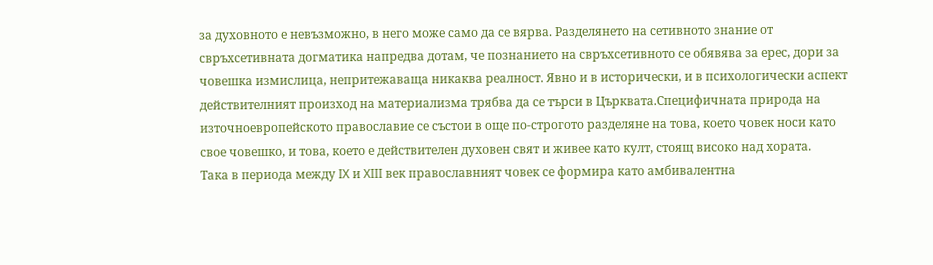за духовното е невъзможно, в него може само да се вярва. Разделянето на сетивното знание от свръхсетивната догматика напредва дотам, че познанието на свръхсетивното се обявява за ерес, дори за човешка измислица, непритежаваща никаква реалност. Явно и в исторически, и в психологически аспект действителният произход на материализма трябва да се търси в Църквата.Специфичната природа на източноевропейското православие се състои в още по-строгото разделяне на това, което човек носи като свое човешко, и това, което е действителен духовен свят и живее като култ, стоящ високо над хората.
Така в периода между IX и XIII век православният човек се формира като амбивалентна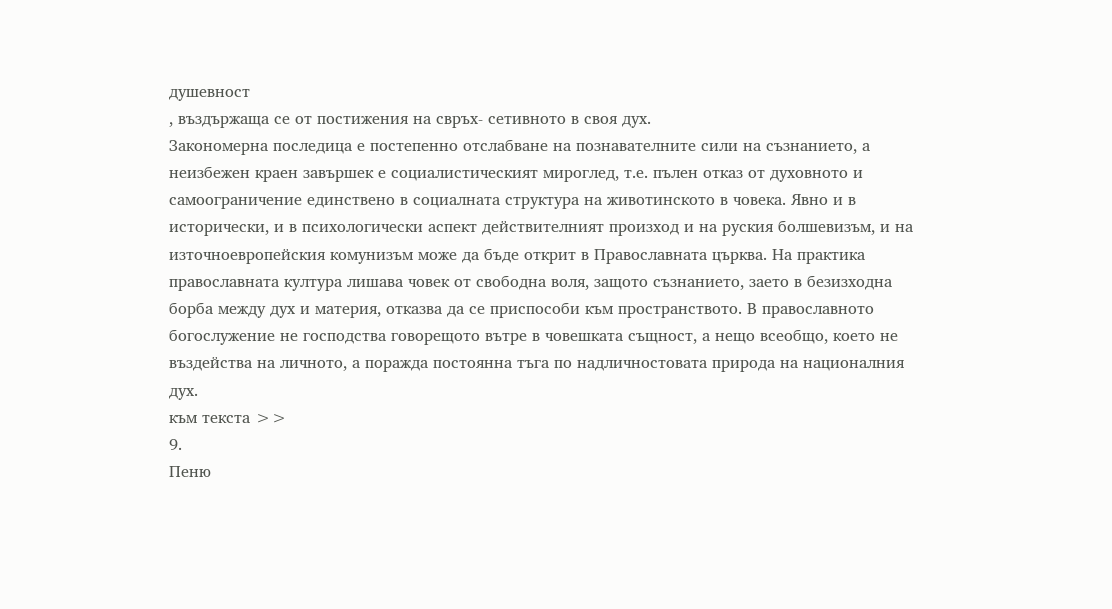душевност
, въздържаща се от постижения на свръх- сетивното в своя дух.
Закономерна последица е постепенно отслабване на познавателните сили на съзнанието, а неизбежен краен завършек е социалистическият мироглед, т.е. пълен отказ от духовното и самоограничение единствено в социалната структура на животинското в човека. Явно и в исторически, и в психологически аспект действителният произход и на руския болшевизъм, и на източноевропейския комунизъм може да бъде открит в Православната църква. На практика православната култура лишава човек от свободна воля, защото съзнанието, заето в безизходна борба между дух и материя, отказва да се приспособи към пространството. В православното богослужение не господства говорещото вътре в човешката същност, а нещо всеобщо, което не въздейства на личното, а поражда постоянна тъга по надличностовата природа на националния дух.
към текста >>
9.
Пеню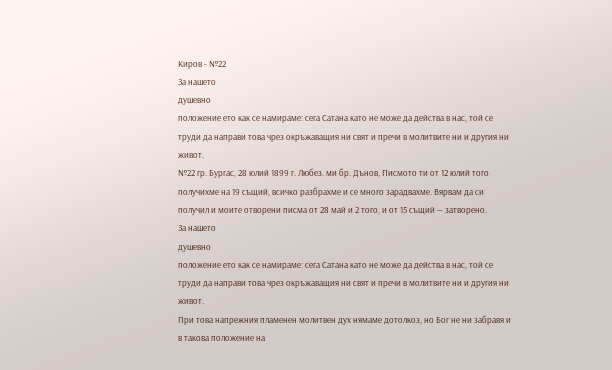Киров - №22
За нашето
душевно
положение ето как се намираме: сега Сатана като не може да действа в нас, той се труди да направи това чрез окръжаващия ни свят и пречи в молитвите ни и другия ни живот.
№22 гр. Бургас, 28 юлий 1899 г. Любез. ми бр. Дънов, Писмото ти от 12 юлий того получихме на 19 същий, всичко разбрахме и се много зарадвахме. Вярвам да си получил и моите отворени писма от 28 май и 2 того, и от 15 същий — затворено.
За нашето
душевно
положение ето как се намираме: сега Сатана като не може да действа в нас, той се труди да направи това чрез окръжаващия ни свят и пречи в молитвите ни и другия ни живот.
При това напрежния пламенен молитвен дух нямаме дотолкоз, но Бог не ни забравя и в такова положение на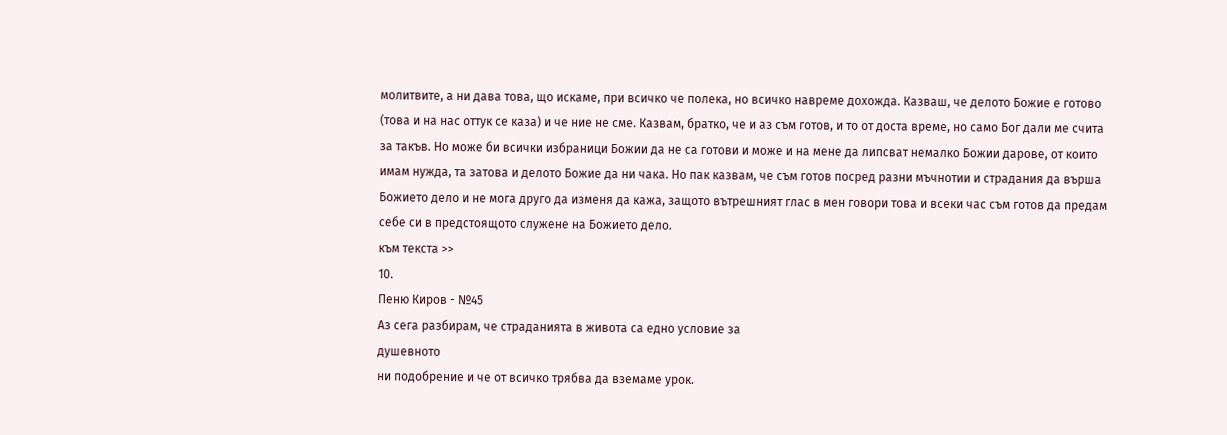молитвите, а ни дава това, що искаме, при всичко че полека, но всичко навреме дохожда. Казваш, че делото Божие е готово (това и на нас оттук се каза) и че ние не сме. Казвам, братко, че и аз съм готов, и то от доста време, но само Бог дали ме счита за такъв. Но може би всички избраници Божии да не са готови и може и на мене да липсват немалко Божии дарове, от които имам нужда, та затова и делото Божие да ни чака. Но пак казвам, че съм готов посред разни мъчнотии и страдания да върша Божието дело и не мога друго да изменя да кажа, защото вътрешният глас в мен говори това и всеки час съм готов да предам себе си в предстоящото служене на Божието дело.
към текста >>
10.
Пеню Киров - №45
Аз сега разбирам, че страданията в живота са едно условие за
душевното
ни подобрение и че от всичко трябва да вземаме урок.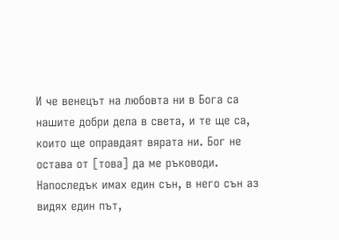И че венецът на любовта ни в Бога са нашите добри дела в света, и те ще са, които ще оправдаят вярата ни. Бог не остава от [това] да ме ръководи. Напоследък имах един сън, в него сън аз видях един път,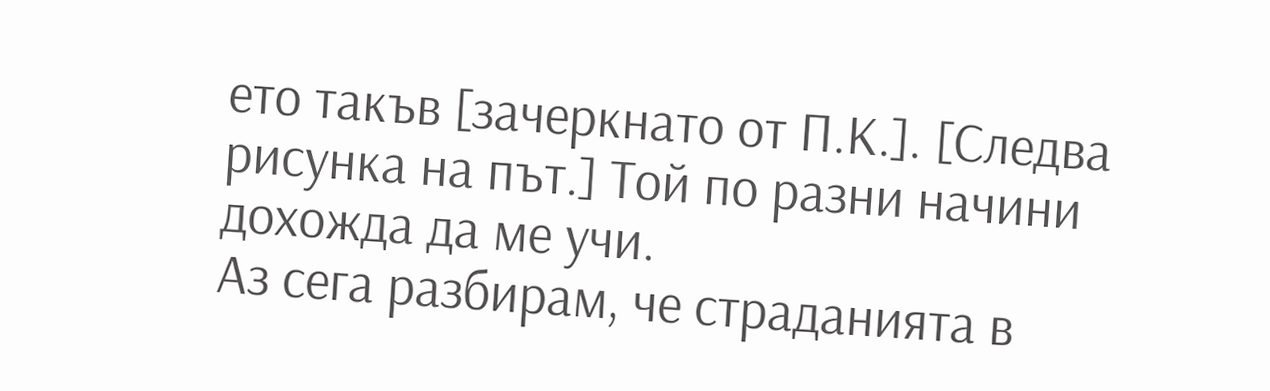ето такъв [зачеркнато от П.К.]. [Следва рисунка на път.] Той по разни начини дохожда да ме учи.
Аз сега разбирам, че страданията в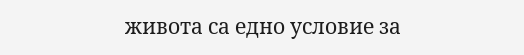живота са едно условие за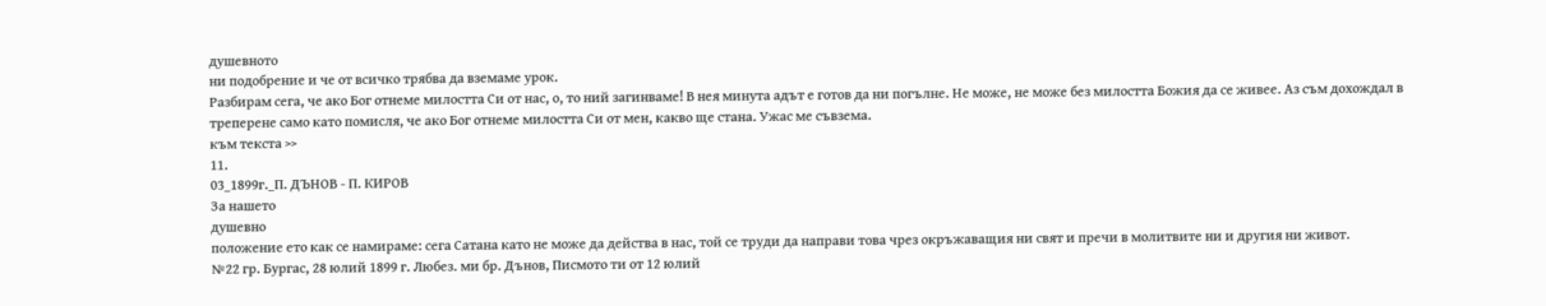душевното
ни подобрение и че от всичко трябва да вземаме урок.
Разбирам сега, че ако Бог отнеме милостта Си от нас, о, то ний загинваме! В нея минута адът е готов да ни погълне. Не може, не може без милостта Божия да се живее. Аз съм дохождал в треперене само като помисля, че ако Бог отнеме милостта Си от мен, какво ще стана. Ужас ме съвзема.
към текста >>
11.
03_1899г._П. ДЪНОВ - П. КИРОВ
За нашето
душевно
положение ето как се намираме: сега Сатана като не може да действа в нас, той се труди да направи това чрез окръжаващия ни свят и пречи в молитвите ни и другия ни живот.
№22 гр. Бургас, 28 юлий 1899 г. Любез. ми бр. Дънов, Писмото ти от 12 юлий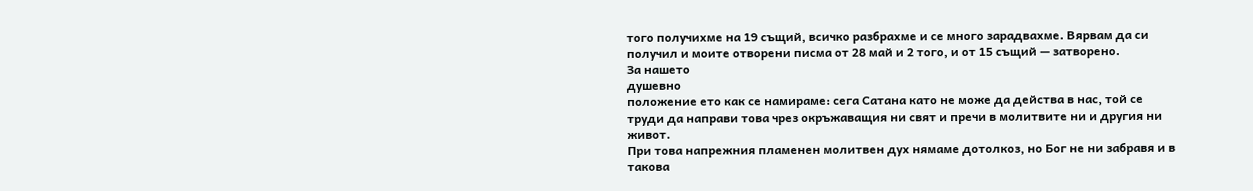того получихме на 19 същий, всичко разбрахме и се много зарадвахме. Вярвам да си получил и моите отворени писма от 28 май и 2 того, и от 15 същий — затворено.
За нашето
душевно
положение ето как се намираме: сега Сатана като не може да действа в нас, той се труди да направи това чрез окръжаващия ни свят и пречи в молитвите ни и другия ни живот.
При това напрежния пламенен молитвен дух нямаме дотолкоз, но Бог не ни забравя и в такова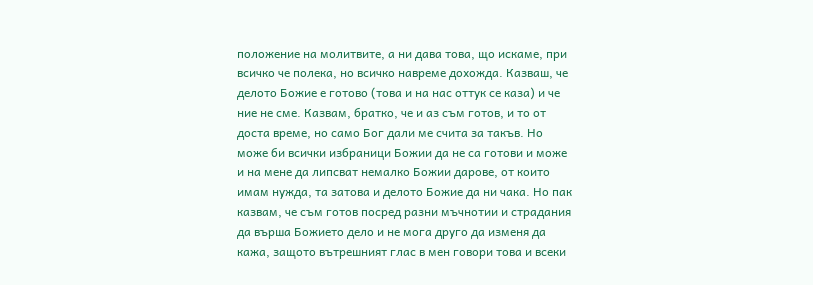положение на молитвите, а ни дава това, що искаме, при всичко че полека, но всичко навреме дохожда. Казваш, че делото Божие е готово (това и на нас оттук се каза) и че ние не сме. Казвам, братко, че и аз съм готов, и то от доста време, но само Бог дали ме счита за такъв. Но може би всички избраници Божии да не са готови и може и на мене да липсват немалко Божии дарове, от които имам нужда, та затова и делото Божие да ни чака. Но пак казвам, че съм готов посред разни мъчнотии и страдания да върша Божието дело и не мога друго да изменя да кажа, защото вътрешният глас в мен говори това и всеки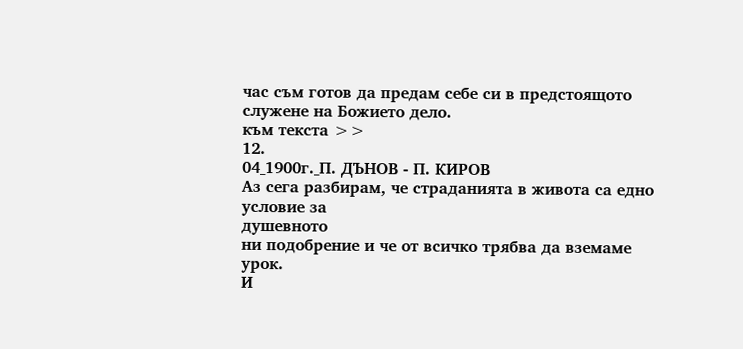час съм готов да предам себе си в предстоящото служене на Божието дело.
към текста >>
12.
04_1900г._П. ДЪНОВ - П. КИРОВ
Аз сега разбирам, че страданията в живота са едно условие за
душевното
ни подобрение и че от всичко трябва да вземаме урок.
И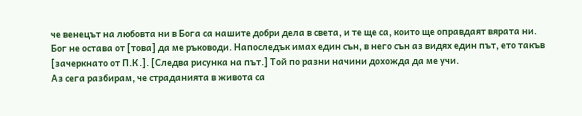че венецът на любовта ни в Бога са нашите добри дела в света, и те ще са, които ще оправдаят вярата ни. Бог не остава от [това] да ме ръководи. Напоследък имах един сън, в него сън аз видях един път, ето такъв [зачеркнато от П.К.]. [Следва рисунка на път.] Той по разни начини дохожда да ме учи.
Аз сега разбирам, че страданията в живота са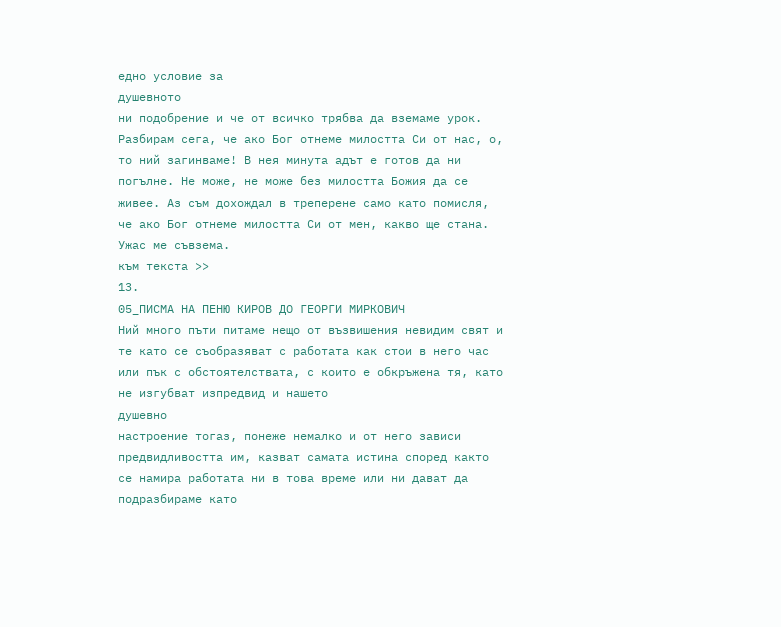едно условие за
душевното
ни подобрение и че от всичко трябва да вземаме урок.
Разбирам сега, че ако Бог отнеме милостта Си от нас, о, то ний загинваме! В нея минута адът е готов да ни погълне. Не може, не може без милостта Божия да се живее. Аз съм дохождал в треперене само като помисля, че ако Бог отнеме милостта Си от мен, какво ще стана. Ужас ме съвзема.
към текста >>
13.
05_ПИСМА НА ПЕНЮ КИРОВ ДО ГЕОРГИ МИРКОВИЧ
Ний много пъти питаме нещо от възвишения невидим свят и те като се съобразяват с работата как стои в него час или пък с обстоятелствата, с които е обкръжена тя, като не изгубват изпредвид и нашето
душевно
настроение тогаз, понеже немалко и от него зависи предвидливостта им, казват самата истина според както се намира работата ни в това време или ни дават да подразбираме като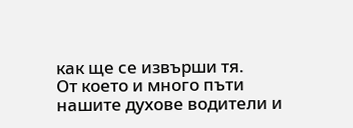как ще се извърши тя.
От което и много пъти нашите духове водители и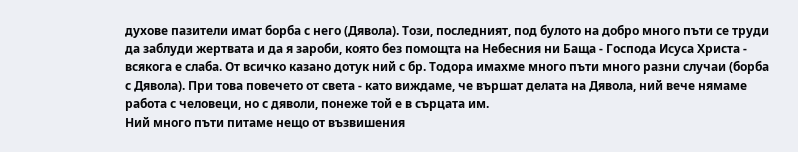духове пазители имат борба с него (Дявола). Този, последният, под булото на добро много пъти се труди да заблуди жертвата и да я зароби, която без помощта на Небесния ни Баща - Господа Исуса Христа - всякога е слаба. От всичко казано дотук ний с бр. Тодора имахме много пъти много разни случаи (борба с Дявола). При това повечето от света - като виждаме, че вършат делата на Дявола, ний вече нямаме работа с человеци, но с дяволи, понеже той е в сърцата им.
Ний много пъти питаме нещо от възвишения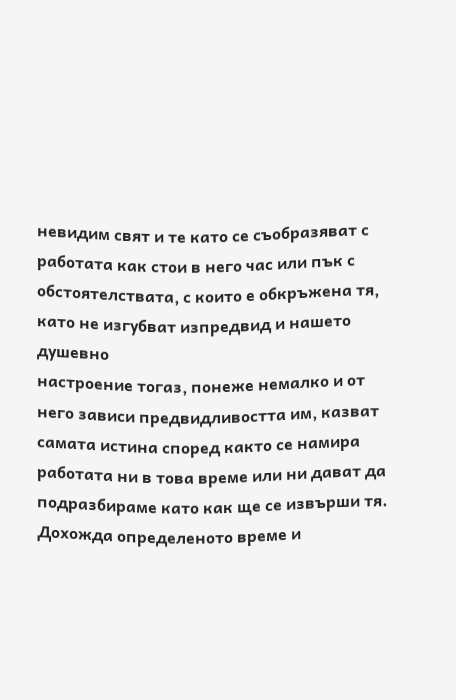невидим свят и те като се съобразяват с работата как стои в него час или пък с обстоятелствата, с които е обкръжена тя, като не изгубват изпредвид и нашето
душевно
настроение тогаз, понеже немалко и от него зависи предвидливостта им, казват самата истина според както се намира работата ни в това време или ни дават да подразбираме като как ще се извърши тя.
Дохожда определеното време и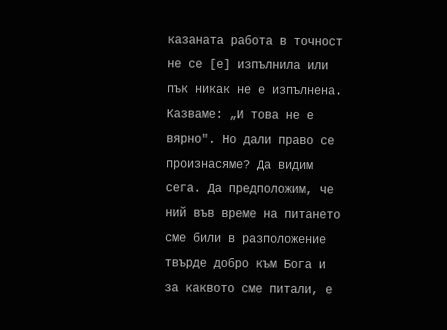казаната работа в точност не се [е] изпълнила или пък никак не е изпълнена. Казваме: „И това не е вярно". Но дали право се произнасяме? Да видим сега. Да предположим, че ний във време на питането сме били в разположение твърде добро към Бога и за каквото сме питали, е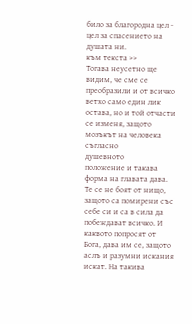било за благородна цел - цел за спасението на душата ни.
към текста >>
Тогава неусетно ще видим, че сме се преобразили и от всичко ветхо само един лик остава, но и той отчасти се изменя, защото мозъкът на человека съгласно
душевното
положение и такава форма на главата дава.
Те се не боят от нищо, защото са помирени със себе си и са в сила да побеждават всичко. И каквото попросят от Бога, дава им се, защото аслъ и разумни искания искат. На такива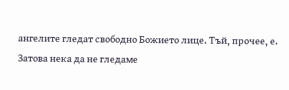ангелите гледат свободно Божието лице. Тъй, прочее, е. Затова нека да не гледаме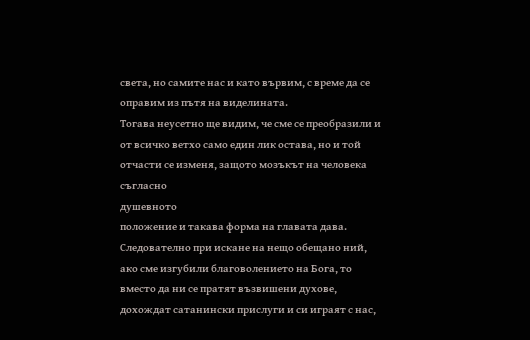света, но самите нас и като вървим, с време да се оправим из пътя на виделината.
Тогава неусетно ще видим, че сме се преобразили и от всичко ветхо само един лик остава, но и той отчасти се изменя, защото мозъкът на человека съгласно
душевното
положение и такава форма на главата дава.
Следователно при искане на нещо обещано ний, ако сме изгубили благоволението на Бога, то вместо да ни се пратят възвишени духове, дохождат сатанински прислуги и си играят с нас,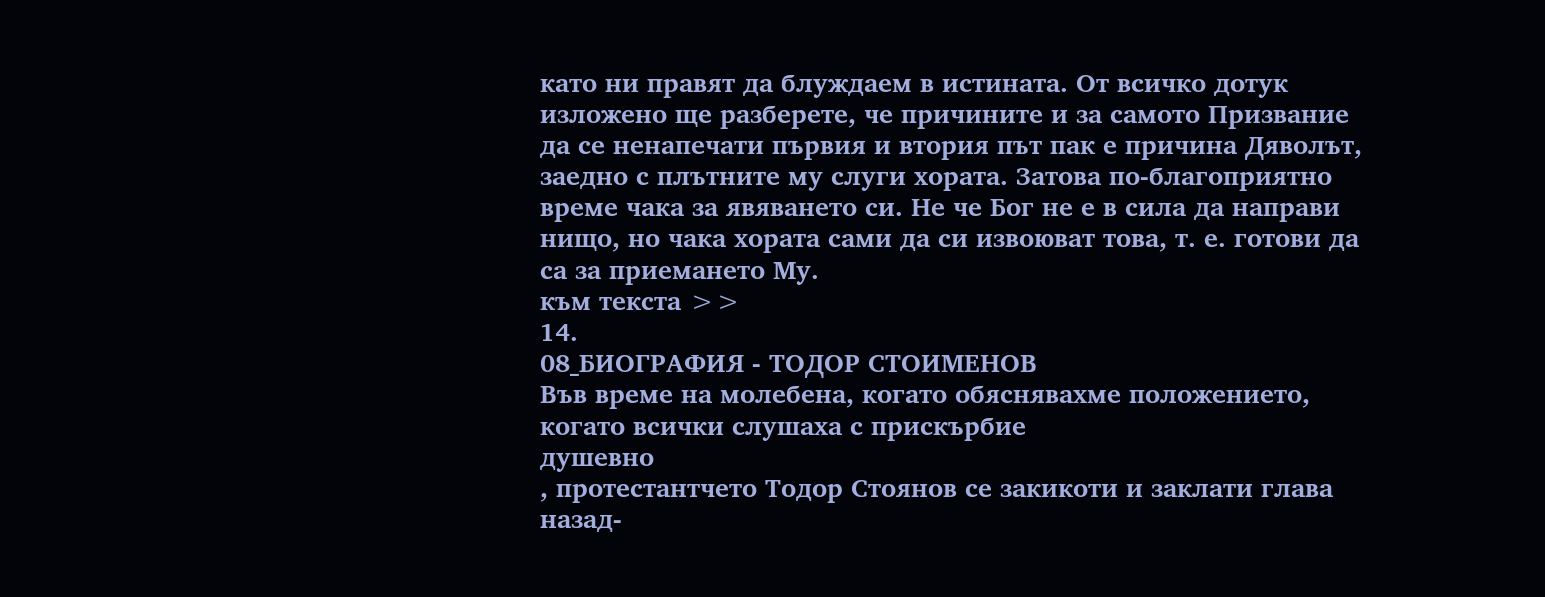като ни правят да блуждаем в истината. От всичко дотук изложено ще разберете, че причините и за самото Призвание да се ненапечати първия и втория път пак е причина Дяволът, заедно с плътните му слуги хората. Затова по-благоприятно време чака за явяването си. Не че Бог не е в сила да направи нищо, но чака хората сами да си извоюват това, т. е. готови да са за приемането Му.
към текста >>
14.
08_БИОГРАФИЯ - ТОДОР СТОИМЕНОВ
Във време на молебена, когато обяснявахме положението, когато всички слушаха с прискърбие
душевно
, протестантчето Тодор Стоянов се закикоти и заклати глава назад-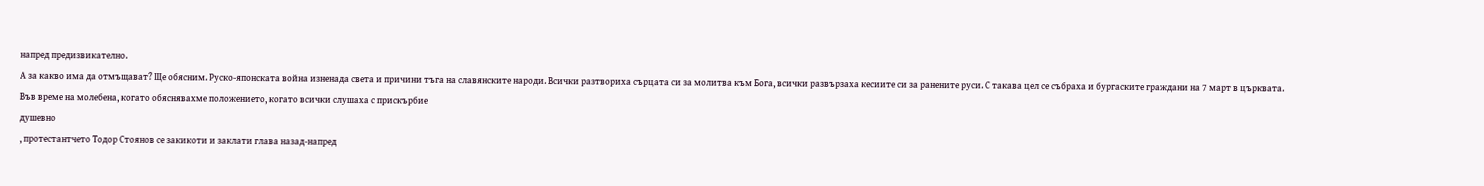напред предизвикателно.
А за какво има да отмъщават? Ще обясним. Руско-японската война изненада света и причини тъга на славянските народи. Всички разтвориха сърцата си за молитва към Бога, всички развързаха кесиите си за ранените руси. С такава цел се събраха и бургаските граждани на 7 март в църквата.
Във време на молебена, когато обяснявахме положението, когато всички слушаха с прискърбие
душевно
, протестантчето Тодор Стоянов се закикоти и заклати глава назад-напред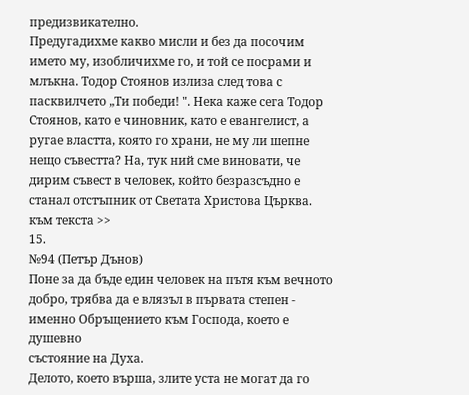предизвикателно.
Предугадихме какво мисли и без да посочим името му, изобличихме го, и той се посрами и млъкна. Тодор Стоянов излиза след това с пасквилчето „Ти победи! ". Нека каже сега Тодор Стоянов, като е чиновник, като е евангелист, а ругае властта, която го храни, не му ли шепне нещо съвестта? На, тук ний сме виновати, че дирим съвест в человек, който безразсъдно е станал отстъпник от Светата Христова Църква.
към текста >>
15.
№94 (Петър Дънов)
Поне за да бъде един человек на пътя към вечното добро, трябва да е влязъл в първата степен - именно Обръщението към Господа, което е
душевно
състояние на Духа.
Делото, което върша, злите уста не могат да го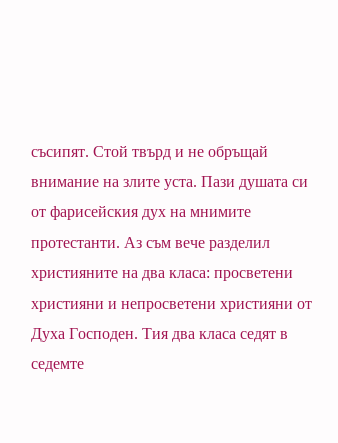съсипят. Стой твърд и не обръщай внимание на злите уста. Пази душата си от фарисейския дух на мнимите протестанти. Аз съм вече разделил християните на два класа: просветени християни и непросветени християни от Духа Господен. Тия два класа седят в седемте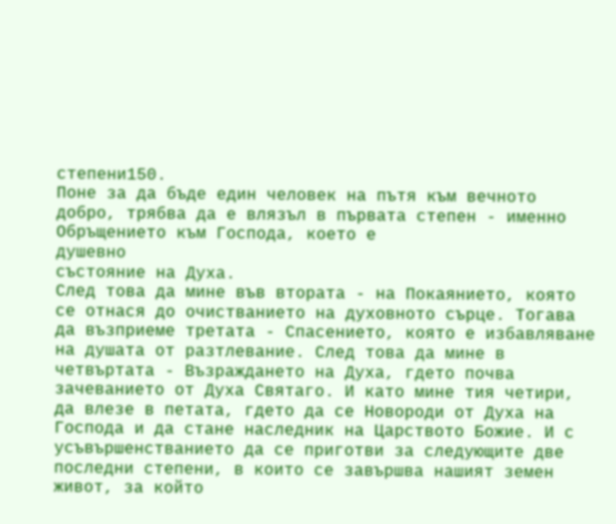степени150.
Поне за да бъде един человек на пътя към вечното добро, трябва да е влязъл в първата степен - именно Обръщението към Господа, което е
душевно
състояние на Духа.
След това да мине във втората - на Покаянието, която се отнася до очистванието на духовното сърце. Тогава да възприеме третата - Спасението, която е избавляване на душата от разтлевание. След това да мине в четвъртата - Възраждането на Духа, гдето почва зачеванието от Духа Святаго. И като мине тия четири, да влезе в петата, гдето да се Новороди от Духа на Господа и да стане наследник на Царството Божие. И с усъвършенстванието да се приготви за следующите две последни степени, в които се завършва нашият земен живот, за който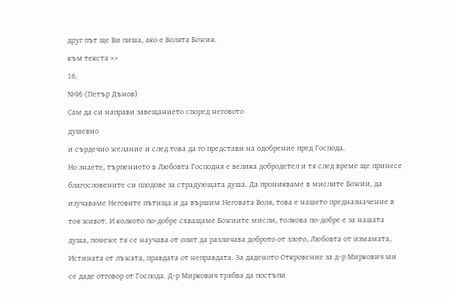друг път ще Ви пиша, ако е Волята Божия.
към текста >>
16.
№96 (Петър Дънов)
Сам дa си направи завещанието според неговото
душевно
и сърдечно желание и след това да го представи на одобрение пред Господа.
Но знаете, търпението в Любовта Господня е велика добродетел и тя след време ще принесе благословените си плодове за страдующата душа. Да проникваме в мислите Божии, да изучаваме Неговите пътища и да вършим Неговата Воля, това е нашето предназначение в тоя живот. И колкото по-добре схващаме Божиите мисли, толкова по-добре е за нашата душа, понеже тя се научава от опит да различава доброто от злото, Любовта от измамата, Истината от лъжата, правдата от неправдата. За даденото Откровение за д-р Миркович ми се даде отговор от Господа. Д-р Миркович трябва да постъпи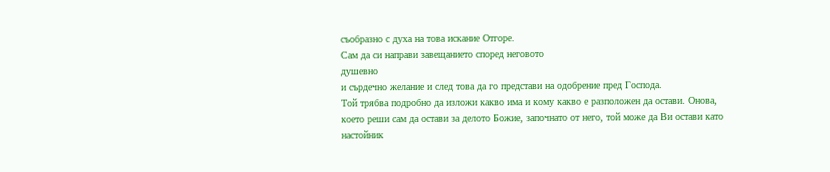съобразно с духа на това искание Отгоре.
Сам дa си направи завещанието според неговото
душевно
и сърдечно желание и след това да го представи на одобрение пред Господа.
Той трябва подробно да изложи какво има и кому какво е разположен да остави. Онова, което реши сам да остави за делото Божие, започнато от него, той може да Ви остави като настойник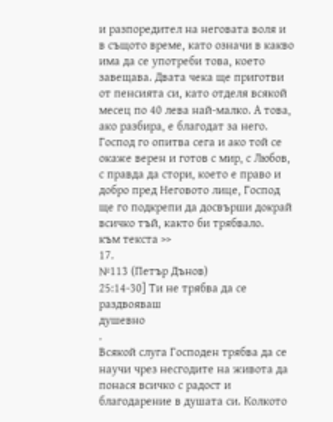и разпоредител на неговата воля и в същото време, като означи в какво има да се употреби това, което завещава. Двата чека ще приготви от пенсията си, като отделя всякой месец по 40 лева най-малко. А това, ако разбира, е благодат за него. Господ го опитва сега и ако той се окаже верен и готов с мир, с Любов, с правда да стори, което е право и добро пред Неговото лице, Господ ще го подкрепи да досвърши докрай всичко тъй, както би трябвало.
към текста >>
17.
№113 (Петър Дънов)
25:14-30] Ти не трябва да се раздвояваш
душевно
.
Всякой слуга Господен трябва да се научи чрез несгодите на живота да понася всичко с радост и благодарение в душата си. Колкото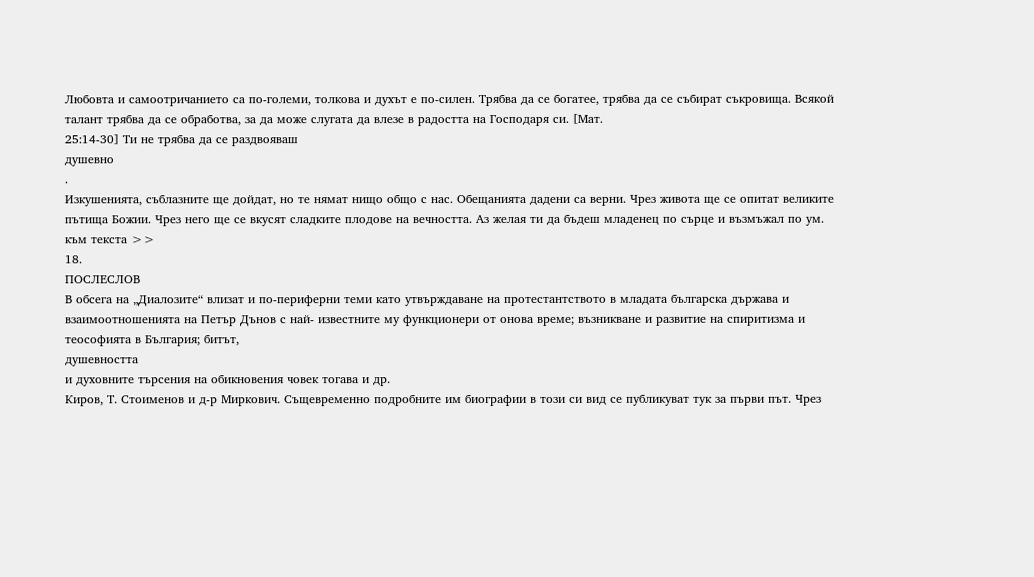Любовта и самоотричанието са по-големи, толкова и духът е по-силен. Трябва да се богатее, трябва да се събират съкровища. Всякой талант трябва да се обработва, за да може слугата да влезе в радостта на Господаря си. [Мат.
25:14-30] Ти не трябва да се раздвояваш
душевно
.
Изкушeнията, съблазните ще дойдат, но те нямат нищо общо с нас. Обещанията дадени са верни. Чрез живота ще се опитат великите пътища Божии. Чрез него ще се вкусят сладките плодове на вечността. Аз желая ти да бъдеш младенец по сърце и възмъжал по ум.
към текста >>
18.
ПОСЛЕСЛОВ
В обсега на „Диалозите“ влизат и по-периферни теми като утвърждаване на протестантството в младата българска държава и взаимоотношенията на Петър Дънов с най- известните му функционери от онова време; възникване и развитие на спиритизма и теософията в България; битът,
душевността
и духовните търсения на обикновения човек тогава и др.
Киров, Т. Стоименов и д-р Миркович. Същевременно подробните им биографии в този си вид се публикуват тук за първи път. Чрез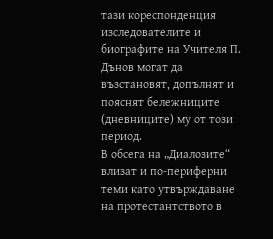тази кореспонденция изследователите и биографите на Учителя П. Дънов могат да възстановят, допълнят и пояснят бележниците (дневниците) му от този период.
В обсега на „Диалозите“ влизат и по-периферни теми като утвърждаване на протестантството в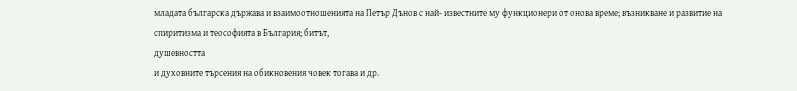младата българска държава и взаимоотношенията на Петър Дънов с най- известните му функционери от онова време; възникване и развитие на спиритизма и теософията в България; битът,
душевността
и духовните търсения на обикновения човек тогава и др.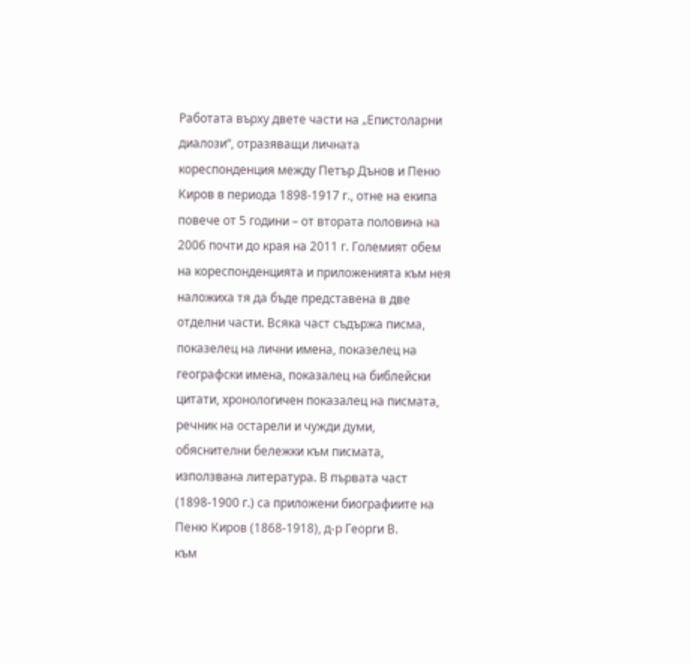Работата върху двете части на „Епистоларни диалози“, отразяващи личната кореспонденция между Петър Дънов и Пеню Киров в периода 1898-1917 г., отне на екипа повече от 5 години – от втората половина на 2006 почти до края на 2011 г. Големият обем на кореспонденцията и приложенията към нея наложиха тя да бъде представена в две отделни части. Всяка част съдържа писма, показелец на лични имена, показелец на географски имена, показалец на библейски цитати, хронологичен показалец на писмата, речник на остарели и чужди думи, обяснителни бележки към писмата, използвана литература. В първата част (1898-1900 г.) са приложени биографиите на Пеню Киров (1868-1918), д-р Георги В.
към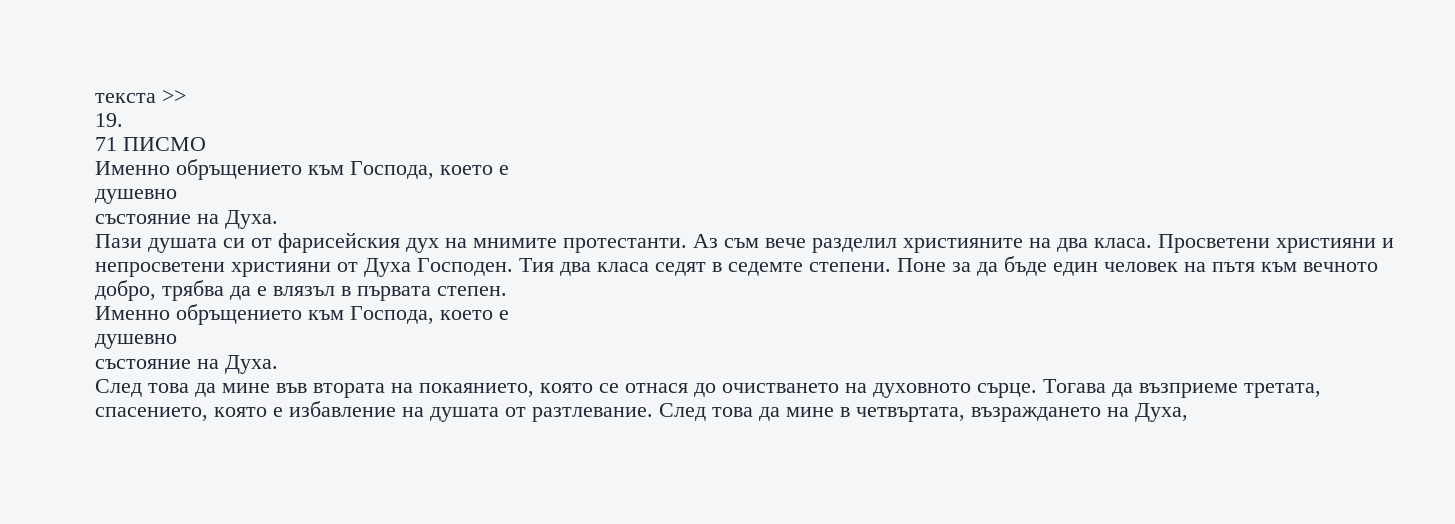текста >>
19.
71 ПИСМО
Именно обръщението към Господа, което е
душевно
състояние на Духа.
Пази душата си от фарисейския дух на мнимите протестанти. Аз съм вече разделил християните на два класа. Просветени християни и непросветени християни от Духа Господен. Тия два класа седят в седемте степени. Поне за да бъде един человек на пътя към вечното добро, трябва да е влязъл в първата степен.
Именно обръщението към Господа, което е
душевно
състояние на Духа.
След това да мине във втората на покаянието, която се отнася до очистването на духовното сърце. Тогава да възприеме третата, спасението, която е избавление на душата от разтлевание. След това да мине в четвъртата, възраждането на Духа,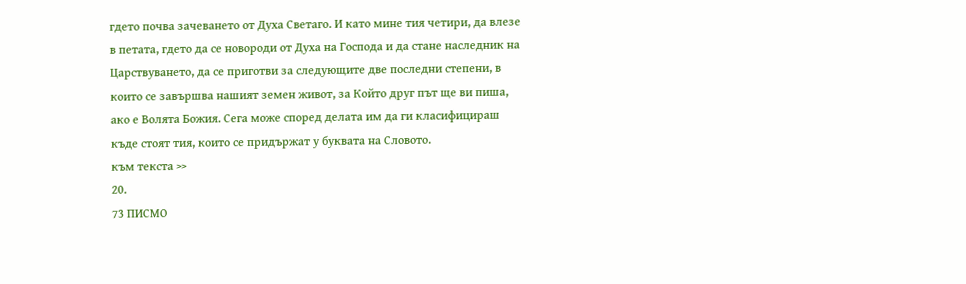гдето почва зачеването от Духа Светаго. И като мине тия четири, да влезе в петата, гдето да се новороди от Духа на Господа и да стане наследник на Царствуването, да се приготви за следующите две последни степени, в които се завършва нашият земен живот, за Който друг път ще ви пиша, ако е Волята Божия. Сега може според делата им да ги класифицираш къде стоят тия, които се придържат у буквата на Словото.
към текста >>
20.
73 ПИСМО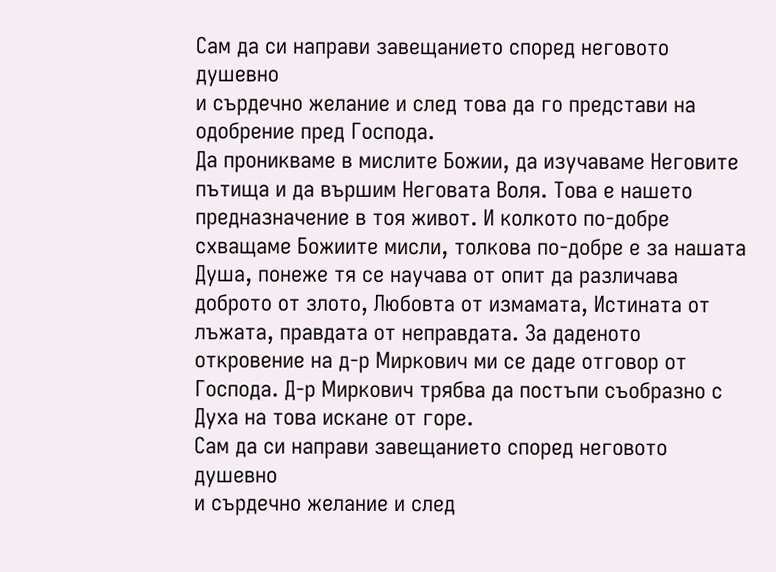Сам да си направи завещанието според неговото
душевно
и сърдечно желание и след това да го представи на одобрение пред Господа.
Да проникваме в мислите Божии, да изучаваме Неговите пътища и да вършим Неговата Воля. Това е нашето предназначение в тоя живот. И колкото по-добре схващаме Божиите мисли, толкова по-добре е за нашата Душа, понеже тя се научава от опит да различава доброто от злото, Любовта от измамата, Истината от лъжата, правдата от неправдата. За даденото откровение на д-р Миркович ми се даде отговор от Господа. Д-р Миркович трябва да постъпи съобразно с Духа на това искане от горе.
Сам да си направи завещанието според неговото
душевно
и сърдечно желание и след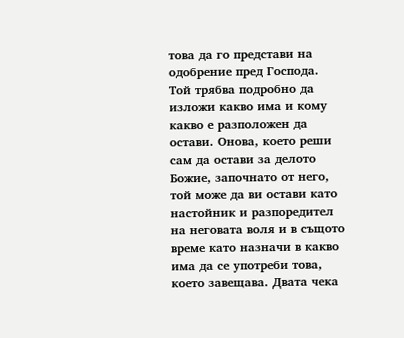това да го представи на одобрение пред Господа.
Той трябва подробно да изложи какво има и кому какво е разположен да остави. Онова, което реши сам да остави за делото Божие, започнато от него, той може да ви остави като настойник и разпоредител на неговата воля и в същото време като назначи в какво има да се употреби това, което завещава. Двата чека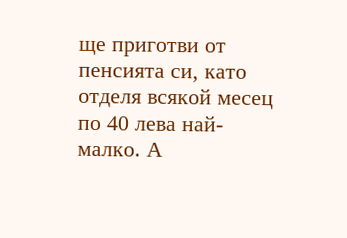ще приготви от пенсията си, като отделя всякой месец по 40 лева най-малко. А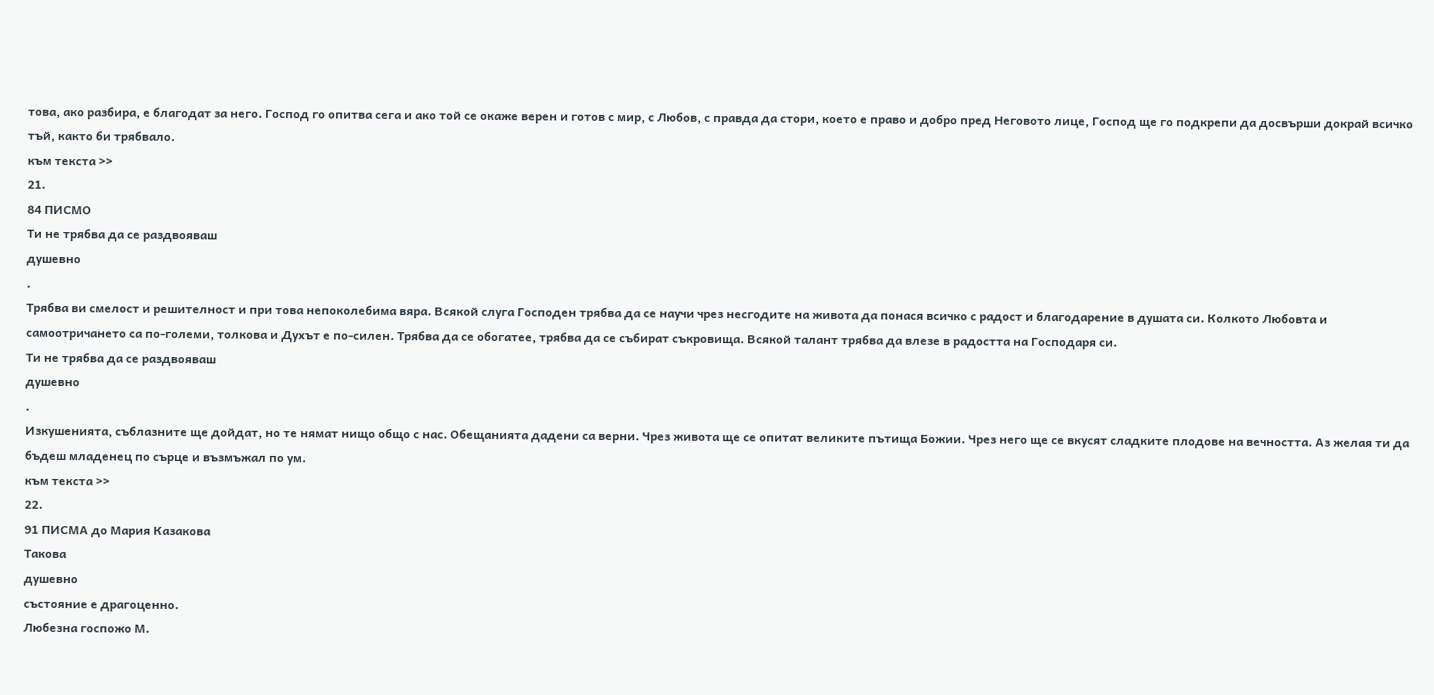това, ако разбира, е благодат за него. Господ го опитва сега и ако той се окаже верен и готов с мир, с Любов, с правда да стори, което е право и добро пред Неговото лице, Господ ще го подкрепи да досвърши докрай всичко тъй, както би трябвало.
към текста >>
21.
84 ПИСМО
Ти не трябва да се раздвояваш
душевно
.
Трябва ви смелост и решителност и при това непоколебима вяра. Всякой слуга Господен трябва да се научи чрез несгодите на живота да понася всичко с радост и благодарение в душата си. Колкото Любовта и самоотричането са по-големи, толкова и Духът е по-силен. Трябва да се обогатее, трябва да се събират съкровища. Всякой талант трябва да влезе в радостта на Господаря си.
Ти не трябва да се раздвояваш
душевно
.
Изкушенията, съблазните ще дойдат, но те нямат нищо общо с нас. Обещанията дадени са верни. Чрез живота ще се опитат великите пътища Божии. Чрез него ще се вкусят сладките плодове на вечността. Аз желая ти да бъдеш младенец по сърце и възмъжал по ум.
към текста >>
22.
91 ПИСМА до Мария Казакова
Такова
душевно
състояние е драгоценно.
Любезна госпожо М.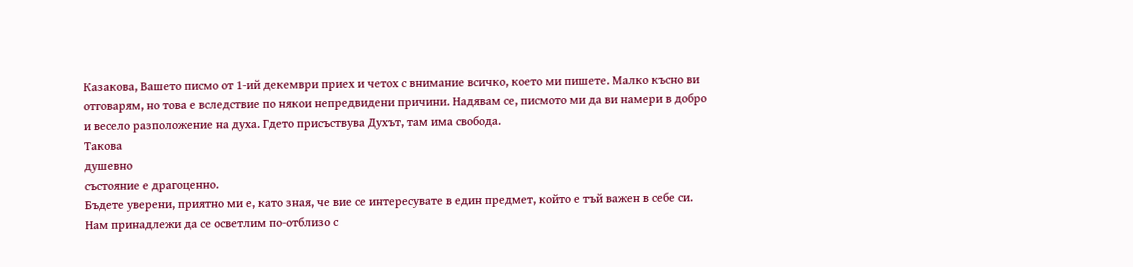Казакова, Вашето писмо от 1-ий декември приех и четох с внимание всичко, което ми пишете. Малко късно ви отговарям, но това е вследствие по някои непредвидени причини. Надявам се, писмото ми да ви намери в добро и весело разположение на духа. Гдето присъствува Духът, там има свобода.
Такова
душевно
състояние е драгоценно.
Бъдете уверени, приятно ми е, като зная, че вие се интересувате в един предмет, който е тъй важен в себе си. Нам принадлежи да се осветлим по-отблизо с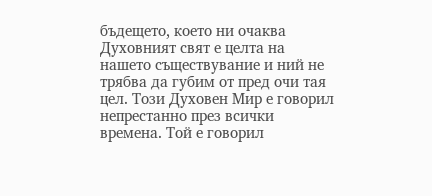бъдещето, което ни очаква Духовният свят е целта на нашето съществувание и ний не трябва да губим от пред очи тая цел. Този Духовен Мир е говорил непрестанно през всички времена. Той е говорил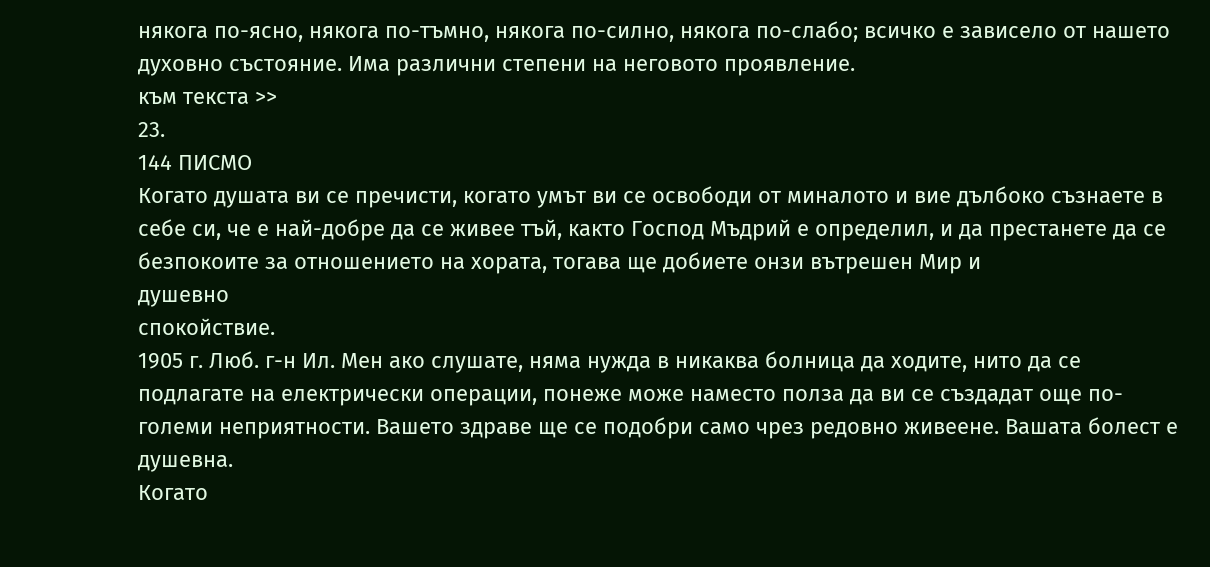някога по-ясно, някога по-тъмно, някога по-силно, някога по-слабо; всичко е зависело от нашето духовно състояние. Има различни степени на неговото проявление.
към текста >>
23.
144 ПИСМО
Когато душата ви се пречисти, когато умът ви се освободи от миналото и вие дълбоко съзнаете в себе си, че е най-добре да се живее тъй, както Господ Мъдрий е определил, и да престанете да се безпокоите за отношението на хората, тогава ще добиете онзи вътрешен Мир и
душевно
спокойствие.
1905 г. Люб. г-н Ил. Мен ако слушате, няма нужда в никаква болница да ходите, нито да се подлагате на електрически операции, понеже може наместо полза да ви се създадат още по-големи неприятности. Вашето здраве ще се подобри само чрез редовно живеене. Вашата болест е душевна.
Когато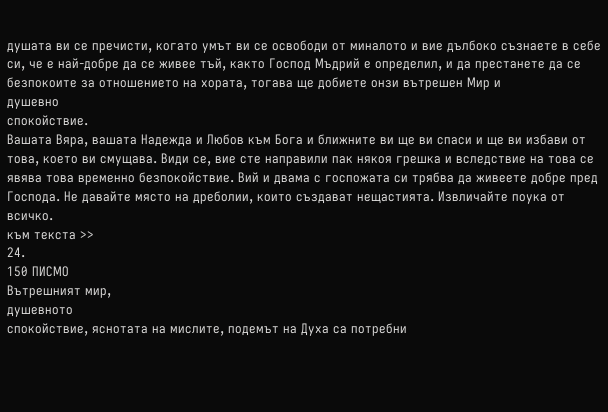душата ви се пречисти, когато умът ви се освободи от миналото и вие дълбоко съзнаете в себе си, че е най-добре да се живее тъй, както Господ Мъдрий е определил, и да престанете да се безпокоите за отношението на хората, тогава ще добиете онзи вътрешен Мир и
душевно
спокойствие.
Вашата Вяра, вашата Надежда и Любов към Бога и ближните ви ще ви спаси и ще ви избави от това, което ви смущава. Види се, вие сте направили пак някоя грешка и вследствие на това се явява това временно безпокойствие. Вий и двама с госпожата си трябва да живеете добре пред Господа. Не давайте място на дреболии, които създават нещастията. Извличайте поука от всичко.
към текста >>
24.
150 ПИСМО
Вътрешният мир,
душевното
спокойствие, яснотата на мислите, подемът на Духа са потребни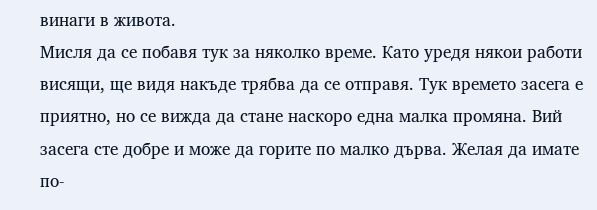винаги в живота.
Мисля да се побавя тук за няколко време. Като уредя някои работи висящи, ще видя накъде трябва да се отправя. Тук времето засега е приятно, но се вижда да стане наскоро една малка промяна. Вий засега сте добре и може да горите по малко дърва. Желая да имате по-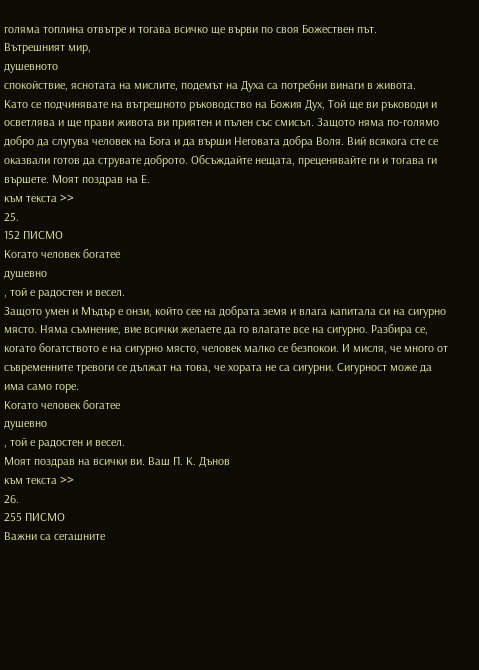голяма топлина отвътре и тогава всичко ще върви по своя Божествен път.
Вътрешният мир,
душевното
спокойствие, яснотата на мислите, подемът на Духа са потребни винаги в живота.
Като се подчинявате на вътрешното ръководство на Божия Дух, Той ще ви ръководи и осветлява и ще прави живота ви приятен и пълен със смисъл. Защото няма по-голямо добро да слугува человек на Бога и да върши Неговата добра Воля. Вий всякога сте се оказвали готов да струвате доброто. Обсъждайте нещата, преценявайте ги и тогава ги вършете. Моят поздрав на Е.
към текста >>
25.
152 ПИСМО
Когато человек богатее
душевно
, той е радостен и весел.
Защото умен и Мъдър е онзи, който сее на добрата земя и влага капитала си на сигурно място. Няма съмнение, вие всички желаете да го влагате все на сигурно. Разбира се, когато богатството е на сигурно място, человек малко се безпокои. И мисля, че много от съвременните тревоги се дължат на това, че хората не са сигурни. Сигурност може да има само горе.
Когато человек богатее
душевно
, той е радостен и весел.
Моят поздрав на всички ви. Ваш П. К. Дънов
към текста >>
26.
255 ПИСМО
Важни са сегашните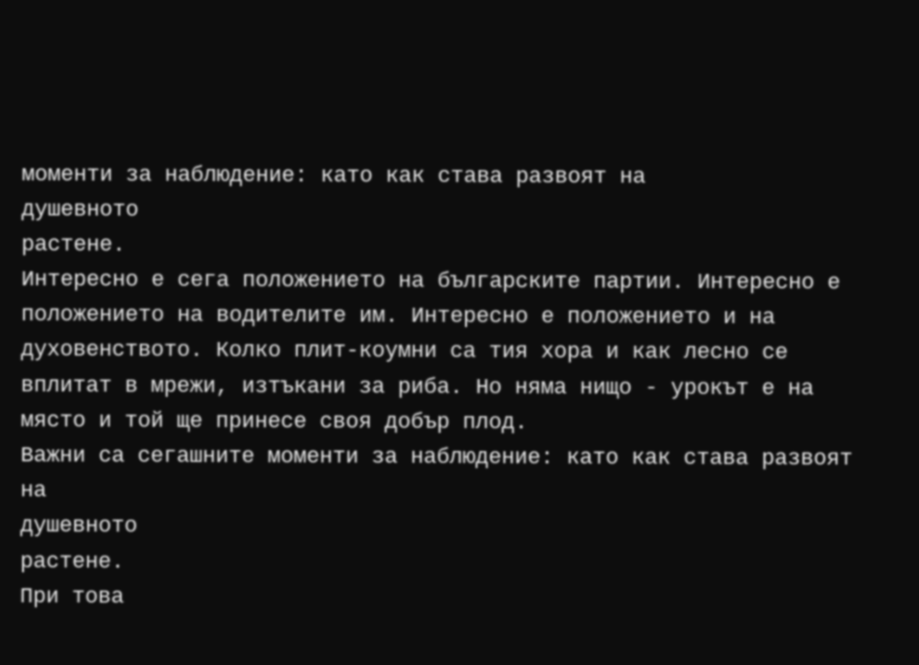моменти за наблюдение: като как става развоят на
душевното
растене.
Интересно е сега положението на българските партии. Интересно е положението на водителите им. Интересно е положението и на духовенството. Колко плит-коумни са тия хора и как лесно се вплитат в мрежи, изтъкани за риба. Но няма нищо - урокът е на място и той ще принесе своя добър плод.
Важни са сегашните моменти за наблюдение: като как става развоят на
душевното
растене.
При това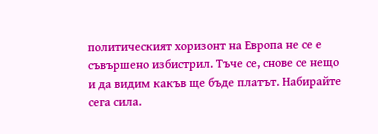политическият хоризонт на Европа не се е съвършено избистрил. Тъче се, снове се нещо и да видим какъв ще бъде платът. Набирайте сега сила.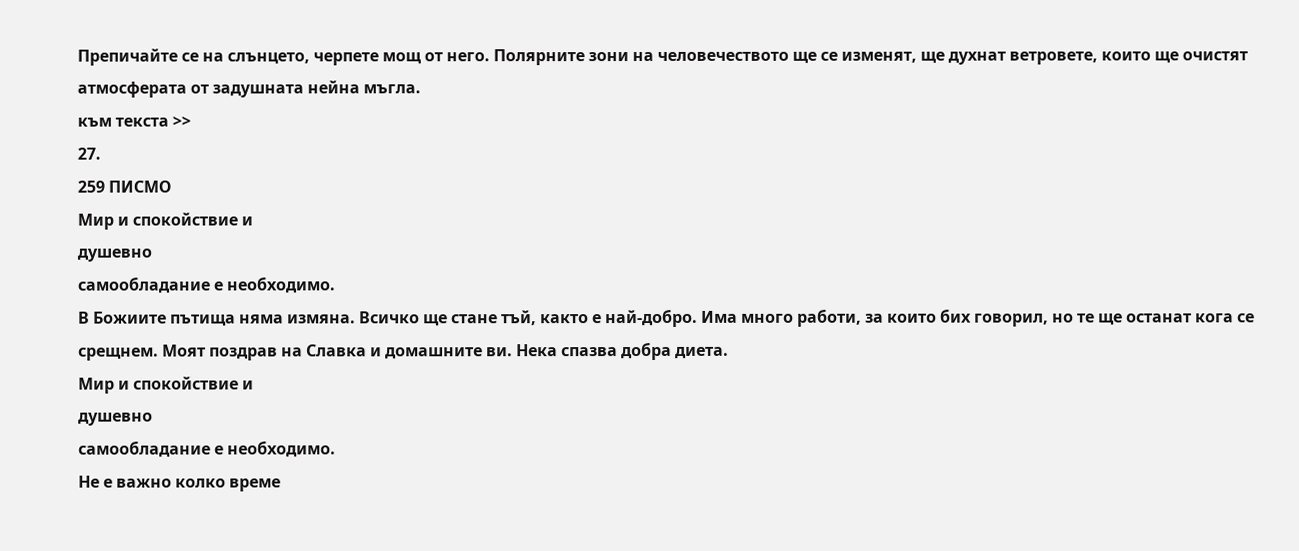Препичайте се на слънцето, черпете мощ от него. Полярните зони на человечеството ще се изменят, ще духнат ветровете, които ще очистят атмосферата от задушната нейна мъгла.
към текста >>
27.
259 ПИСМО
Мир и спокойствие и
душевно
самообладание е необходимо.
В Божиите пътища няма измяна. Всичко ще стане тъй, както е най-добро. Има много работи, за които бих говорил, но те ще останат кога се срещнем. Моят поздрав на Славка и домашните ви. Нека спазва добра диета.
Мир и спокойствие и
душевно
самообладание е необходимо.
Не е важно колко време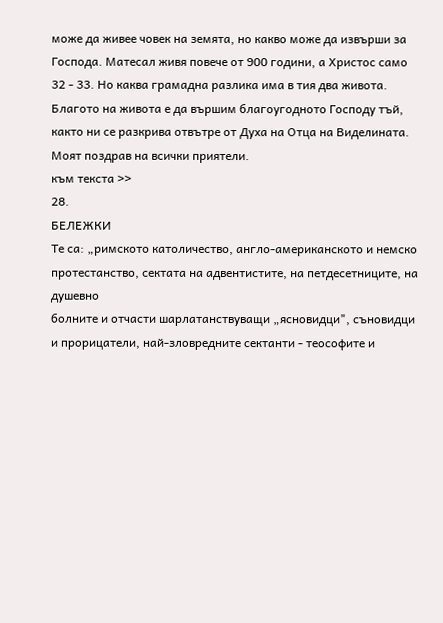може да живее човек на земята, но какво може да извърши за Господа. Матесал живя повече от 900 години, а Христос само 32 - 33. Но каква грамадна разлика има в тия два живота. Благото на живота е да вършим благоугодното Господу тъй, както ни се разкрива отвътре от Духа на Отца на Виделината. Моят поздрав на всички приятели.
към текста >>
28.
БЕЛЕЖКИ
Те са: „римското католичество, англо-американското и немско протестанство, сектата на адвентистите, на петдесетниците, на
душевно
болните и отчасти шарлатанствуващи „ясновидци", съновидци и прорицатели, най-зловредните сектанти - теософите и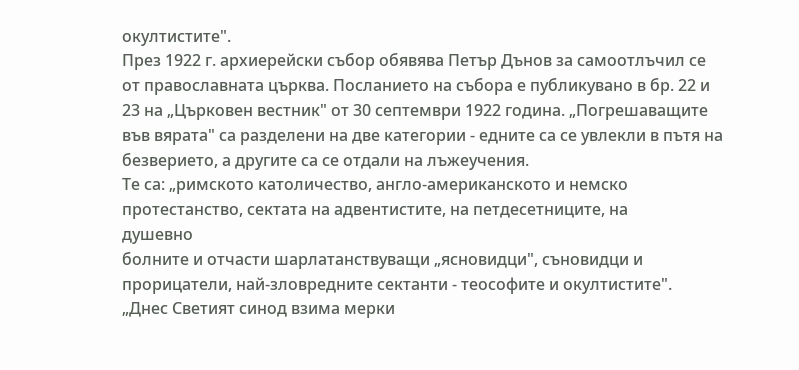окултистите".
През 1922 г. архиерейски събор обявява Петър Дънов за самоотлъчил се от православната църква. Посланието на събора е публикувано в бр. 22 и 23 на „Църковен вестник" от 30 септември 1922 година. „Погрешаващите във вярата" са разделени на две категории - едните са се увлекли в пътя на безверието, а другите са се отдали на лъжеучения.
Те са: „римското католичество, англо-американското и немско протестанство, сектата на адвентистите, на петдесетниците, на
душевно
болните и отчасти шарлатанствуващи „ясновидци", съновидци и прорицатели, най-зловредните сектанти - теософите и окултистите".
„Днес Светият синод взима мерки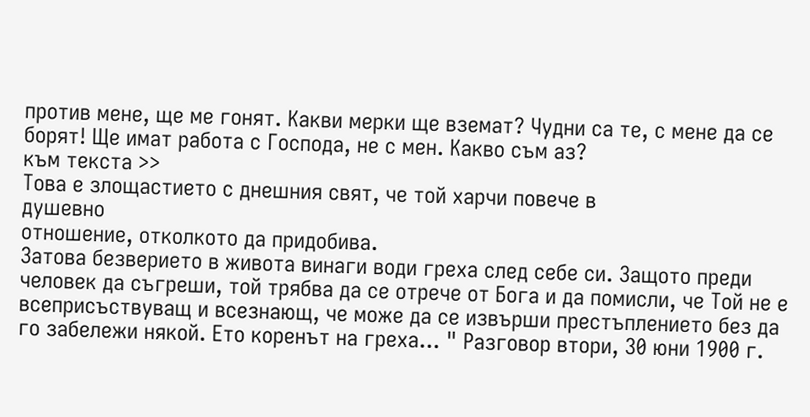против мене, ще ме гонят. Какви мерки ще вземат? Чудни са те, с мене да се борят! Ще имат работа с Господа, не с мен. Какво съм аз?
към текста >>
Това е злощастието с днешния свят, че той харчи повече в
душевно
отношение, отколкото да придобива.
Затова безверието в живота винаги води греха след себе си. Защото преди человек да съгреши, той трябва да се отрече от Бога и да помисли, че Той не е всеприсъствуващ и всезнающ, че може да се извърши престъплението без да го забележи някой. Ето коренът на греха... " Разговор втори, 30 юни 1900 г.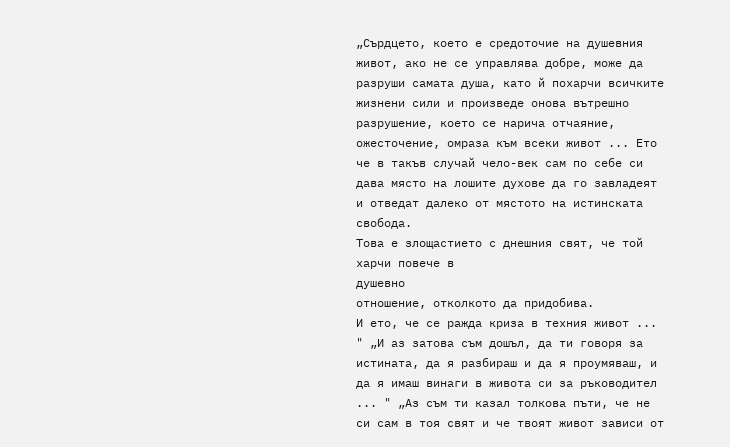„Сърдцето, което е средоточие на душевния живот, ако не се управлява добре, може да разруши самата душа, като й похарчи всичките жизнени сили и произведе онова вътрешно разрушение, което се нарича отчаяние, ожесточение, омраза към всеки живот ... Ето че в такъв случай чело-век сам по себе си дава място на лошите духове да го завладеят и отведат далеко от мястото на истинската свобода.
Това е злощастието с днешния свят, че той харчи повече в
душевно
отношение, отколкото да придобива.
И ето, че се ражда криза в техния живот ... " „И аз затова съм дошъл, да ти говоря за истината, да я разбираш и да я проумяваш, и да я имаш винаги в живота си за ръководител ... " „Аз съм ти казал толкова пъти, че не си сам в тоя свят и че твоят живот зависи от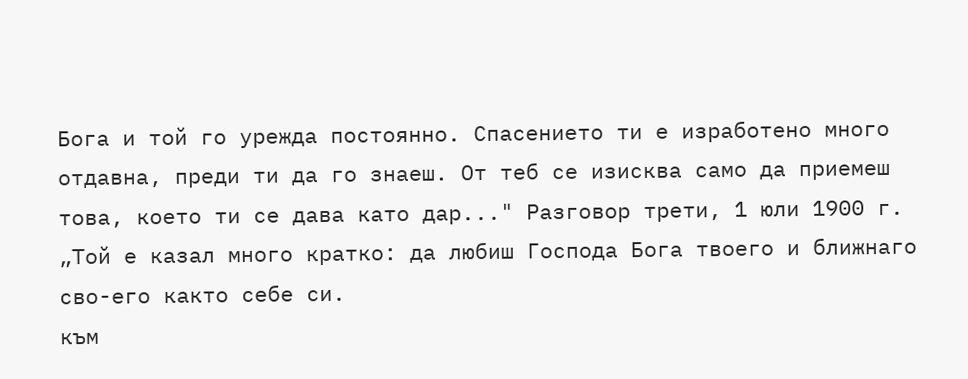Бога и той го урежда постоянно. Спасението ти е изработено много отдавна, преди ти да го знаеш. От теб се изисква само да приемеш това, което ти се дава като дар..." Разговор трети, 1 юли 1900 г. „Той е казал много кратко: да любиш Господа Бога твоего и ближнаго сво-его както себе си.
към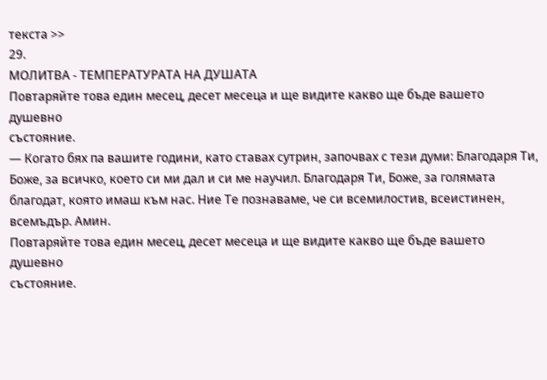текста >>
29.
МОЛИТВА - ТЕМПЕРАТУРАТА НА ДУШАТА
Повтаряйте това един месец, десет месеца и ще видите какво ще бъде вашето
душевно
състояние.
— Когато бях па вашите години, като ставах сутрин, започвах с тези думи: Благодаря Ти, Боже, за всичко, което си ми дал и си ме научил. Благодаря Ти, Боже, за голямата благодат, която имаш към нас. Ние Те познаваме, че си всемилостив, всеистинен, всемъдър. Амин.
Повтаряйте това един месец, десет месеца и ще видите какво ще бъде вашето
душевно
състояние.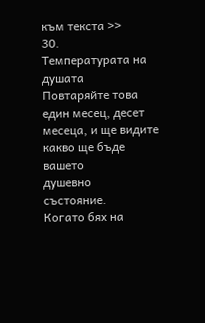към текста >>
30.
Температурата на душата
Повтаряйте това един месец, десет месеца, и ще видите какво ще бъде вашето
душевно
състояние.
Когато бях на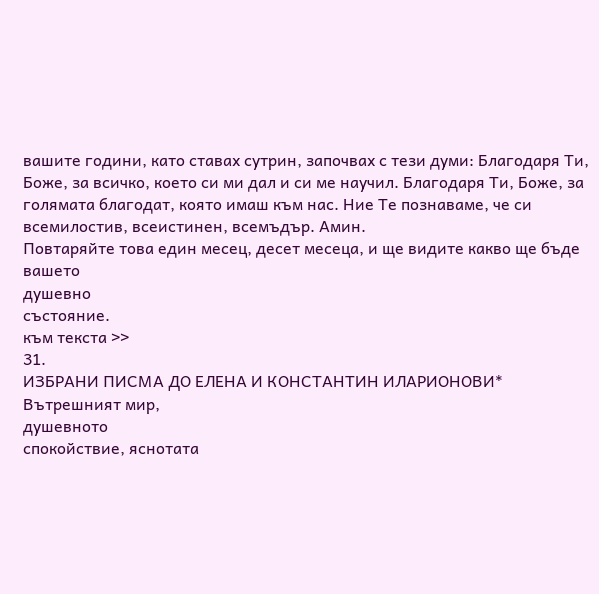вашите години, като ставах сутрин, започвах с тези думи: Благодаря Ти, Боже, за всичко, което си ми дал и си ме научил. Благодаря Ти, Боже, за голямата благодат, която имаш към нас. Ние Те познаваме, че си всемилостив, всеистинен, всемъдър. Амин.
Повтаряйте това един месец, десет месеца, и ще видите какво ще бъде вашето
душевно
състояние.
към текста >>
31.
ИЗБРАНИ ПИСМА ДО ЕЛЕНА И КОНСТАНТИН ИЛАРИОНОВИ*
Вътрешният мир,
душевното
спокойствие, яснотата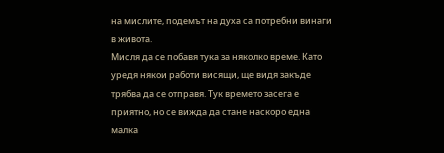на мислите, подемът на духа са потребни винаги в живота.
Мисля да се побавя тука за няколко време. Като уредя някои работи висящи, ще видя закъде трябва да се отправя. Тук времето засега е приятно, но се вижда да стане наскоро една малка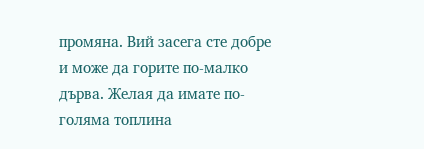промяна. Вий засега сте добре и може да горите по-малко дърва. Желая да имате по-голяма топлина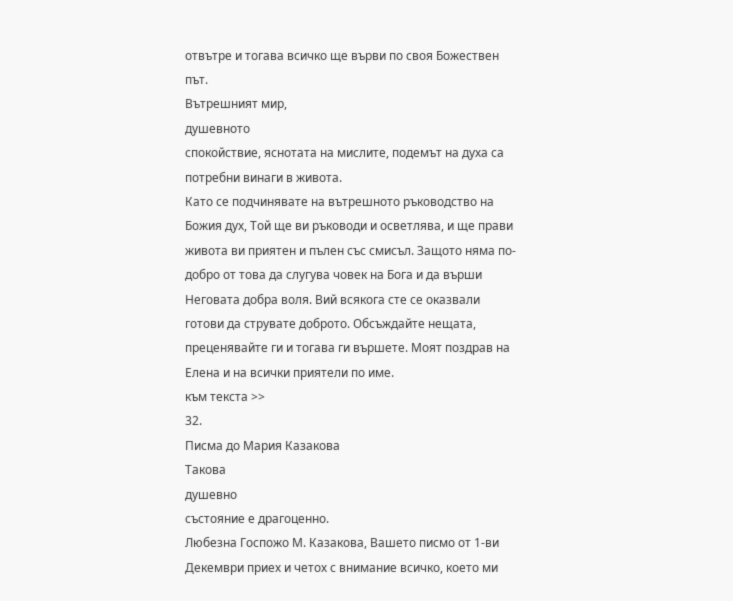отвътре и тогава всичко ще върви по своя Божествен път.
Вътрешният мир,
душевното
спокойствие, яснотата на мислите, подемът на духа са потребни винаги в живота.
Като се подчинявате на вътрешното ръководство на Божия дух, Той ще ви ръководи и осветлява, и ще прави живота ви приятен и пълен със смисъл. Защото няма по-добро от това да слугува човек на Бога и да върши Неговата добра воля. Вий всякога сте се оказвали готови да струвате доброто. Обсъждайте нещата, преценявайте ги и тогава ги вършете. Моят поздрав на Елена и на всички приятели по име.
към текста >>
32.
Писма до Мария Казакова
Такова
душевно
състояние е драгоценно.
Любезна Госпожо М. Казакова, Вашето писмо от 1-ви Декември приех и четох с внимание всичко, което ми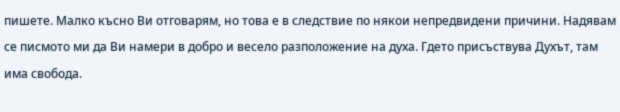пишете. Малко късно Ви отговарям, но това е в следствие по някои непредвидени причини. Надявам се писмото ми да Ви намери в добро и весело разположение на духа. Гдето присъствува Духът, там има свобода.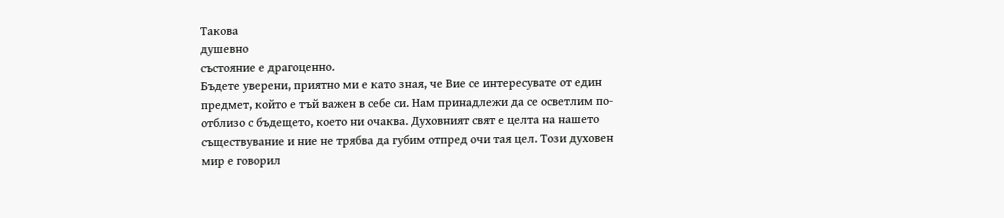Такова
душевно
състояние е драгоценно.
Бъдете уверени, приятно ми е като зная, че Вие се интересувате от един предмет, който е тъй важен в себе си. Нам принадлежи да се осветлим по-отблизо с бъдещето, което ни очаква. Духовният свят е целта на нашето съществувание и ние не трябва да губим отпред очи тая цел. Този духовен мир е говорил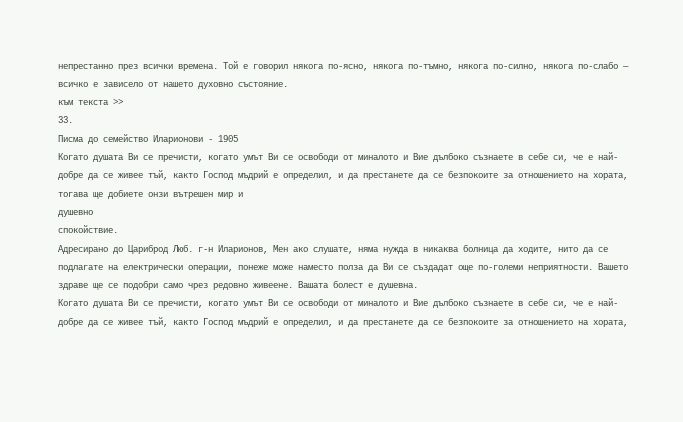непрестанно през всички времена. Той е говорил някога по-ясно, някога по-тъмно, някога по-силно, някога по-слабо — всичко е зависело от нашето духовно състояние.
към текста >>
33.
Писма до семейство Иларионови - 1905
Когато душата Ви се пречисти, когато умът Ви се освободи от миналото и Вие дълбоко съзнаете в себе си, че е най-добре да се живее тъй, както Господ мъдрий е определил, и да престанете да се безпокоите за отношението на хората, тогава ще добиете онзи вътрешен мир и
душевно
спокойствие.
Адресирано до Цариброд Люб. г-н Иларионов, Мен ако слушате, няма нужда в никаква болница да ходите, нито да се подлагате на електрически операции, понеже може наместо полза да Ви се създадат още по-големи неприятности. Вашето здраве ще се подобри само чрез редовно живеене. Вашата болест е душевна.
Когато душата Ви се пречисти, когато умът Ви се освободи от миналото и Вие дълбоко съзнаете в себе си, че е най-добре да се живее тъй, както Господ мъдрий е определил, и да престанете да се безпокоите за отношението на хората,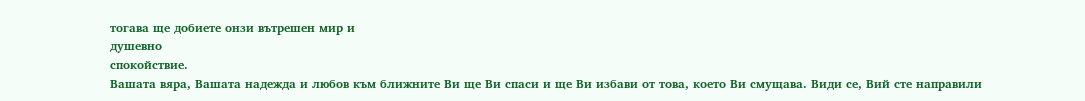тогава ще добиете онзи вътрешен мир и
душевно
спокойствие.
Вашата вяра, Вашата надежда и любов към ближните Ви ще Ви спаси и ще Ви избави от това, което Ви смущава. Види се, Вий сте направили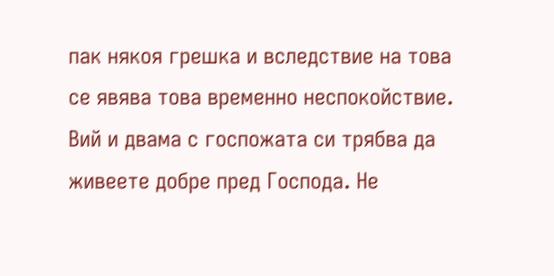пак някоя грешка и вследствие на това се явява това временно неспокойствие. Вий и двама с госпожата си трябва да живеете добре пред Господа. Не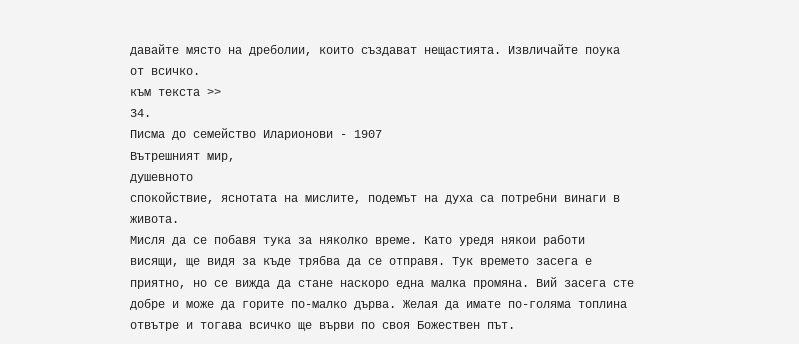давайте място на дреболии, които създават нещастията. Извличайте поука от всичко.
към текста >>
34.
Писма до семейство Иларионови - 1907
Вътрешният мир,
душевното
спокойствие, яснотата на мислите, подемът на духа са потребни винаги в живота.
Мисля да се побавя тука за няколко време. Като уредя някои работи висящи, ще видя за къде трябва да се отправя. Тук времето засега е приятно, но се вижда да стане наскоро една малка промяна. Вий засега сте добре и може да горите по-малко дърва. Желая да имате по-голяма топлина отвътре и тогава всичко ще върви по своя Божествен път.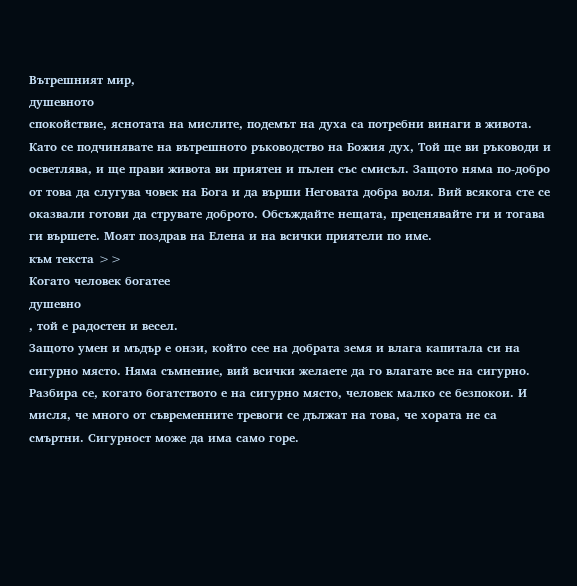Вътрешният мир,
душевното
спокойствие, яснотата на мислите, подемът на духа са потребни винаги в живота.
Като се подчинявате на вътрешното ръководство на Божия дух, Той ще ви ръководи и осветлява, и ще прави живота ви приятен и пълен със смисъл. Защото няма по-добро от това да слугува човек на Бога и да върши Неговата добра воля. Вий всякога сте се оказвали готови да струвате доброто. Обсъждайте нещата, преценявайте ги и тогава ги вършете. Моят поздрав на Елена и на всички приятели по име.
към текста >>
Когато человек богатее
душевно
, той е радостен и весел.
Защото умен и мъдър е онзи, който сее на добрата земя и влага капитала си на сигурно място. Няма съмнение, вий всички желаете да го влагате все на сигурно. Разбира се, когато богатството е на сигурно място, человек малко се безпокои. И мисля, че много от съвременните тревоги се дължат на това, че хората не са смъртни. Сигурност може да има само горе.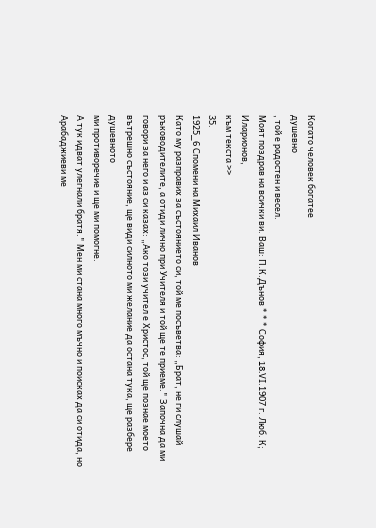Когато человек богатее
душевно
, той е радостен и весел.
Моят поздрав на всички ви. Ваш: П.К.Дънов * * * София, 18.VІ.1907 г. Люб. К; Иларионов,
към текста >>
35.
1925_6 Спомени на Михаил Иванов
Като му разправих за състоянието си, той ме посъветва: „Брат, не ги слушай ръководителите, а отиди лично при Учителя и той ще те приеме." Започна да ми говори за него и аз си казах: „Ако този учител е Христос, той ще познае моето вътрешно състояние, ще види силното ми желание да остана тука, ще разбере
душевното
ми противоречие и ще ми помогне.
А тук идват улегнали братя." Мен ми стана много мъчно и поисках да си отида, но Арабаджиеви ме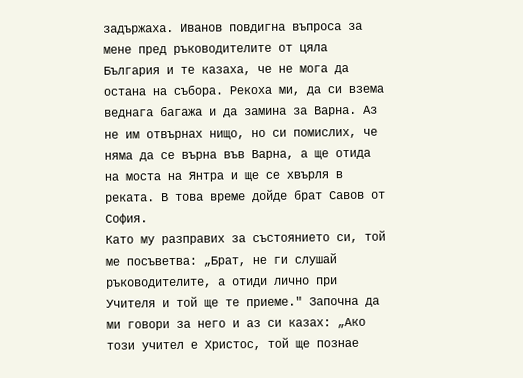задържаха. Иванов повдигна въпроса за мене пред ръководителите от цяла България и те казаха, че не мога да остана на събора. Рекоха ми, да си взема веднага багажа и да замина за Варна. Аз не им отвърнах нищо, но си помислих, че няма да се върна във Варна, а ще отида на моста на Янтра и ще се хвърля в реката. В това време дойде брат Савов от София.
Като му разправих за състоянието си, той ме посъветва: „Брат, не ги слушай ръководителите, а отиди лично при Учителя и той ще те приеме." Започна да ми говори за него и аз си казах: „Ако този учител е Христос, той ще познае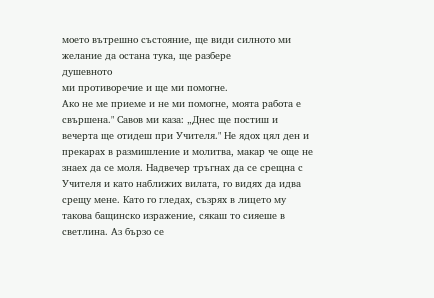моето вътрешно състояние, ще види силното ми желание да остана тука, ще разбере
душевното
ми противоречие и ще ми помогне.
Ако не ме приеме и не ми помогне, моята работа е свършена." Савов ми каза: „Днес ще постиш и вечерта ще отидеш при Учителя." Не ядох цял ден и прекарах в размишление и молитва, макар че още не знаех да се моля. Надвечер тръгнах да се срещна с Учителя и като наближих вилата, го видях да идва срещу мене. Като го гледах, съзрях в лицето му такова бащинско изражение, сякаш то сияеше в светлина. Аз бързо се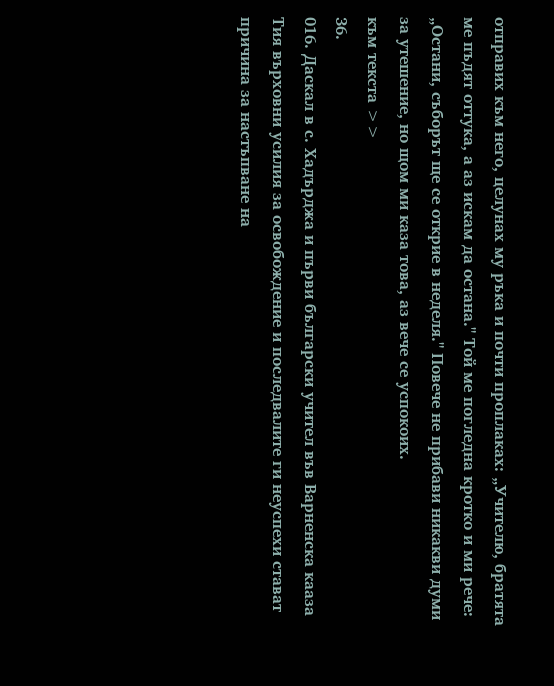отправих към него, целунах му ръка и почти проплаках: „Учителю, братята ме пъдят оттука, а аз искам да остана." Той ме погледна кротко и ми рече: „Остани, съборът ще се открие в неделя." Повече не прибави никакви думи за утешение, но щом ми каза това, аз вече се успокоих.
към текста >>
36.
016. Даскал в с. Хадърджа и първи български учител във Варненска кааза
Тия върховни усилия за освобождение и последвалите ги неуспехи стават причина за настъпване на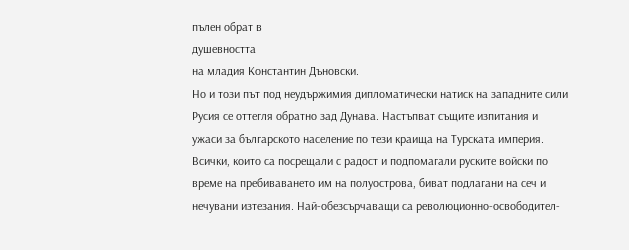пълен обрат в
душевността
на младия Константин Дъновски.
Но и този път под неудържимия дипломатически натиск на западните сили Русия се оттегля обратно зад Дунава. Настъпват същите изпитания и ужаси за българското население по тези краища на Турската империя. Всички, които са посрещали с радост и подпомагали руските войски по време на пребиваването им на полуострова, биват подлагани на сеч и нечувани изтезания. Най-обезсърчаващи са революционно-освободител-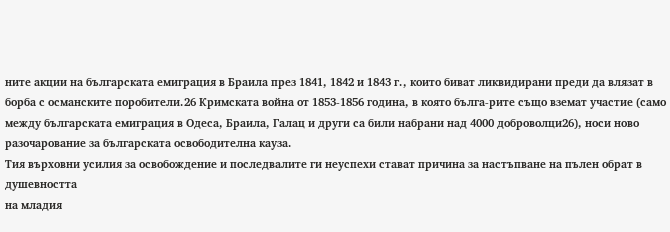ните акции на българската емиграция в Браила през 1841, 1842 и 1843 г., които биват ликвидирани преди да влязат в борба с османските поробители.26 Кримската война от 1853-1856 година, в която бълга-рите също вземат участие (само между българската емиграция в Одеса, Браила, Галац и други са били набрани над 4000 доброволци26), носи ново разочарование за българската освободителна кауза.
Тия върховни усилия за освобождение и последвалите ги неуспехи стават причина за настъпване на пълен обрат в
душевността
на младия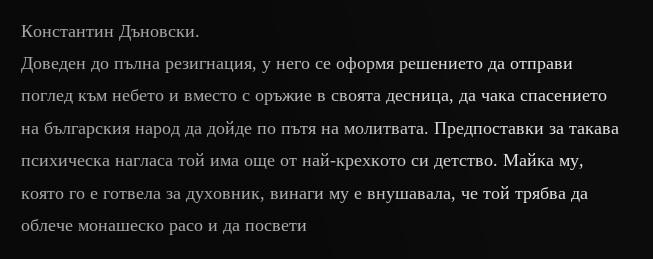Константин Дъновски.
Доведен до пълна резигнация, у него се оформя решението да отправи поглед към небето и вместо с оръжие в своята десница, да чака спасението на българския народ да дойде по пътя на молитвата. Предпоставки за такава психическа нагласа той има още от най-крехкото си детство. Майка му, която го е готвела за духовник, винаги му е внушавала, че той трябва да облече монашеско расо и да посвети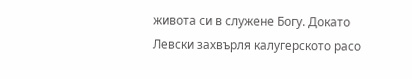живота си в служене Богу. Докато Левски захвърля калугерското расо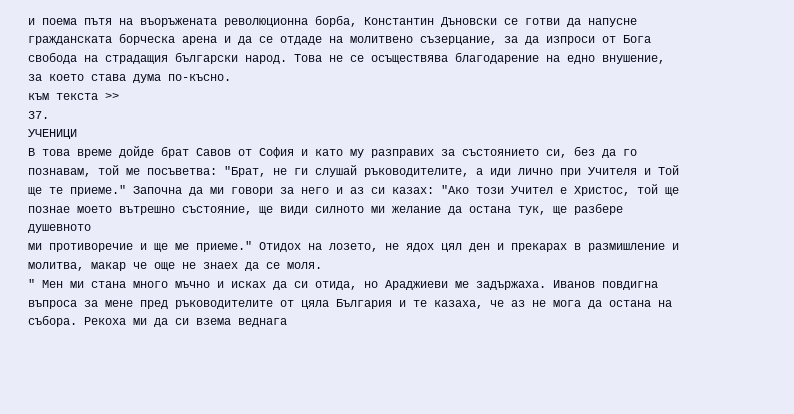и поема пътя на въоръжената революционна борба, Константин Дъновски се готви да напусне гражданската борческа арена и да се отдаде на молитвено съзерцание, за да изпроси от Бога свобода на страдащия български народ. Това не се осъществява благодарение на едно внушение, за което става дума по-късно.
към текста >>
37.
УЧЕНИЦИ
В това време дойде брат Савов от София и като му разправих за състоянието си, без да го познавам, той ме посъветва: "Брат, не ги слушай ръководителите, а иди лично при Учителя и Той ще те приеме." Започна да ми говори за него и аз си казах: "Ако този Учител е Христос, той ще познае моето вътрешно състояние, ще види силното ми желание да остана тук, ще разбере
душевното
ми противоречие и ще ме приеме." Отидох на лозето, не ядох цял ден и прекарах в размишление и молитва, макар че още не знаех да се моля.
" Мен ми стана много мъчно и исках да си отида, но Араджиеви ме задържаха. Иванов повдигна въпроса за мене пред ръководителите от цяла България и те казаха, че аз не мога да остана на събора. Рекоха ми да си взема веднага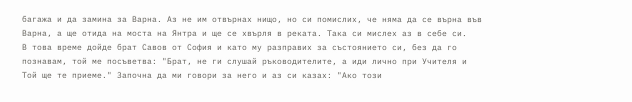багажа и да замина за Варна. Аз не им отвърнах нищо, но си помислих, че няма да се върна във Варна, а ще отида на моста на Янтра и ще се хвърля в реката. Така си мислех аз в себе си.
В това време дойде брат Савов от София и като му разправих за състоянието си, без да го познавам, той ме посъветва: "Брат, не ги слушай ръководителите, а иди лично при Учителя и Той ще те приеме." Започна да ми говори за него и аз си казах: "Ако този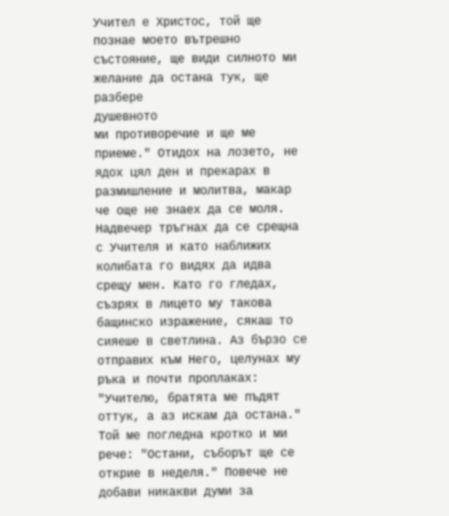Учител е Христос, той ще познае моето вътрешно състояние, ще види силното ми желание да остана тук, ще разбере
душевното
ми противоречие и ще ме приеме." Отидох на лозето, не ядох цял ден и прекарах в размишление и молитва, макар че още не знаех да се моля.
Надвечер тръгнах да се срещна с Учителя и като наближих колибата го видях да идва срещу мен. Като го гледах, съзрях в лицето му такова бащинско изражение, сякаш то сияеше в светлина. Аз бързо се отправих към Него, целунах му ръка и почти проплаках: "Учителю, братята ме пъдят оттук, а аз искам да остана." Той ме погледна кротко и ми рече: "Остани, съборът ще се открие в неделя." Повече не добави никакви думи за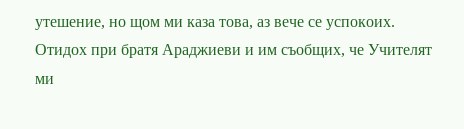утешение, но щом ми каза това, аз вече се успокоих. Отидох при братя Араджиеви и им съобщих, че Учителят ми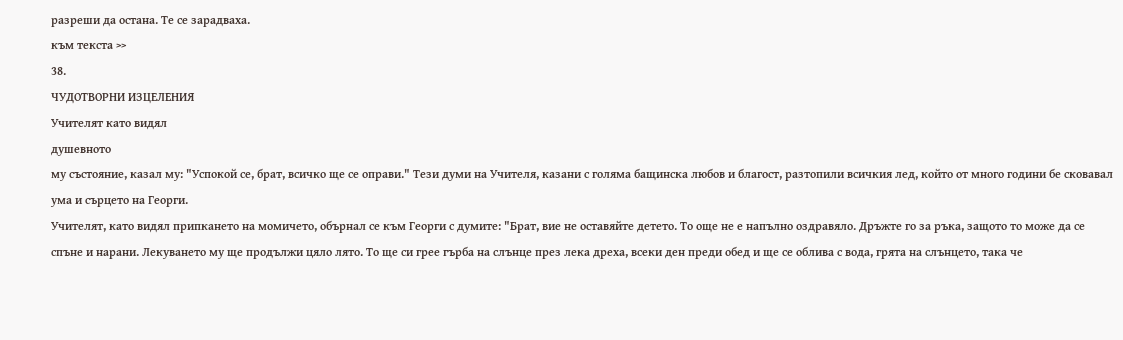разреши да остана. Те се зарадваха.
към текста >>
38.
ЧУДОТВОРНИ ИЗЦЕЛЕНИЯ
Учителят като видял
душевното
му състояние, казал му: "Успокой се, брат, всичко ще се оправи." Тези думи на Учителя, казани с голяма бащинска любов и благост, разтопили всичкия лед, който от много години бе сковавал ума и сърцето на Георги.
Учителят, като видял припкането на момичето, обърнал се към Георги с думите: "Брат, вие не оставяйте детето. То още не е напълно оздравяло. Дръжте го за ръка, защото то може да се спъне и нарани. Лекуването му ще продължи цяло лято. То ще си грее гърба на слънце през лека дреха, всеки ден преди обед и ще се облива с вода, грята на слънцето, така че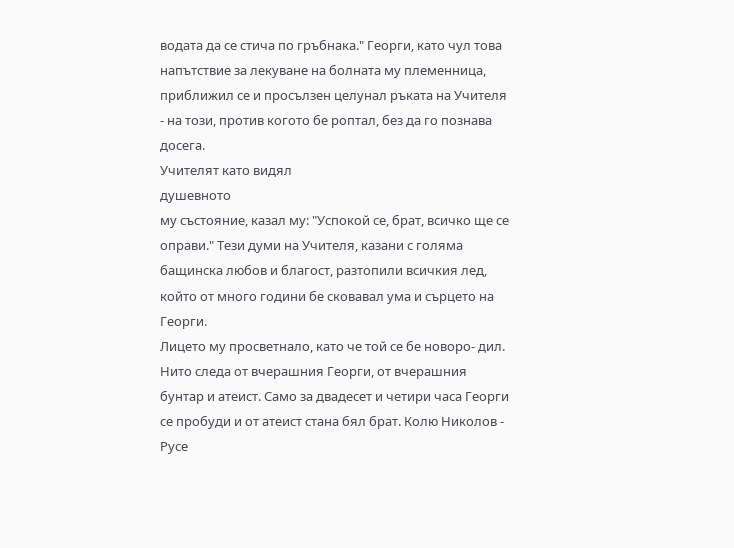водата да се стича по гръбнака." Георги, като чул това напътствие за лекуване на болната му племенница, приближил се и просълзен целунал ръката на Учителя - на този, против когото бе роптал, без да го познава досега.
Учителят като видял
душевното
му състояние, казал му: "Успокой се, брат, всичко ще се оправи." Тези думи на Учителя, казани с голяма бащинска любов и благост, разтопили всичкия лед, който от много години бе сковавал ума и сърцето на Георги.
Лицето му просветнало, като че той се бе новоро- дил. Нито следа от вчерашния Георги, от вчерашния бунтар и атеист. Само за двадесет и четири часа Георги се пробуди и от атеист стана бял брат. Колю Николов - Русе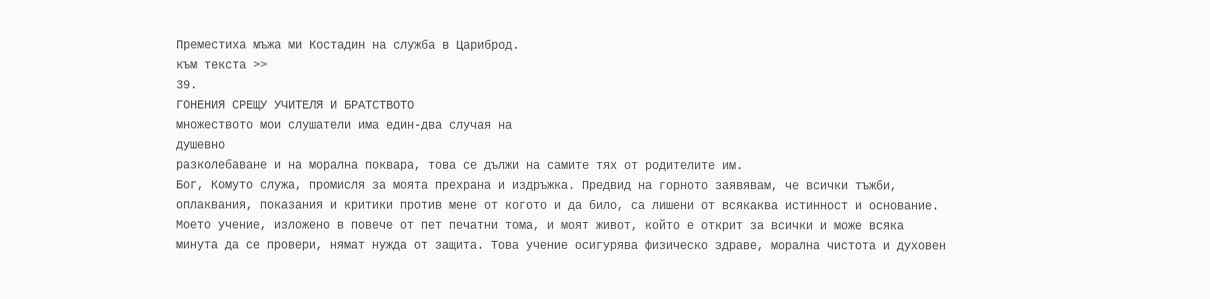Преместиха мъжа ми Костадин на служба в Цариброд.
към текста >>
39.
ГОНЕНИЯ СРЕЩУ УЧИТЕЛЯ И БРАТСТВОТО
множеството мои слушатели има един-два случая на
душевно
разколебаване и на морална поквара, това се дължи на самите тях от родителите им.
Бог, Комуто служа, промисля за моята прехрана и издръжка. Предвид на горното заявявам, че всички тъжби, оплаквания, показания и критики против мене от когото и да било, са лишени от всякаква истинност и основание. Моето учение, изложено в повече от пет печатни тома, и моят живот, който е открит за всички и може всяка минута да се провери, нямат нужда от защита. Това учение осигурява физическо здраве, морална чистота и духовен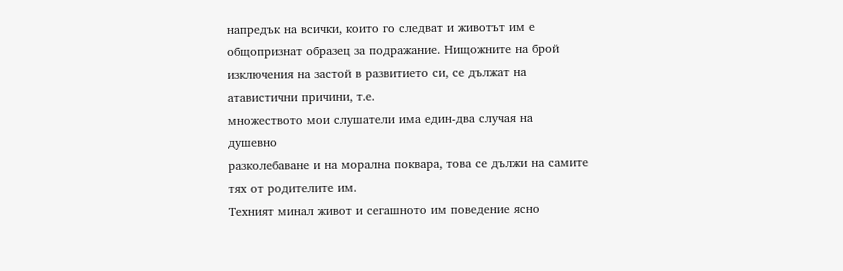напредък на всички, които го следват и животът им е общопризнат образец за подражание. Нищожните на брой изключения на застой в развитието си, се дължат на атавистични причини, т.е.
множеството мои слушатели има един-два случая на
душевно
разколебаване и на морална поквара, това се дължи на самите тях от родителите им.
Техният минал живот и сегашното им поведение ясно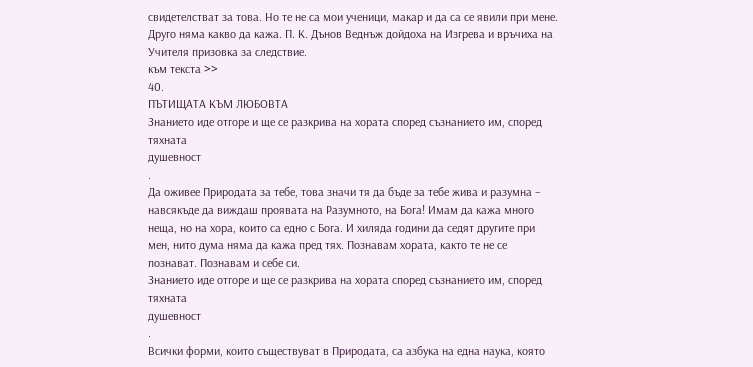свидетелстват за това. Но те не са мои ученици, макар и да са се явили при мене. Друго няма какво да кажа. П. К. Дънов Веднъж дойдоха на Изгрева и връчиха на Учителя призовка за следствие.
към текста >>
40.
ПЪТИЩАТА KЪM ЛЮБОВТА
Знанието иде отгоре и ще се разкрива на хората според съзнанието им, според тяхната
душевност
.
Да оживее Природата за тебе, това значи тя да бъде за тебе жива и разумна – навсякъде да виждаш проявата на Разумното, на Бога! Имам да кажа много неща, но на хора, които са едно с Бога. И хиляда години да седят другите при мен, нито дума няма да кажа пред тях. Познавам хората, както те не се познават. Познавам и себе си.
Знанието иде отгоре и ще се разкрива на хората според съзнанието им, според тяхната
душевност
.
Всички форми, които съществуват в Природата, са азбука на една наука, която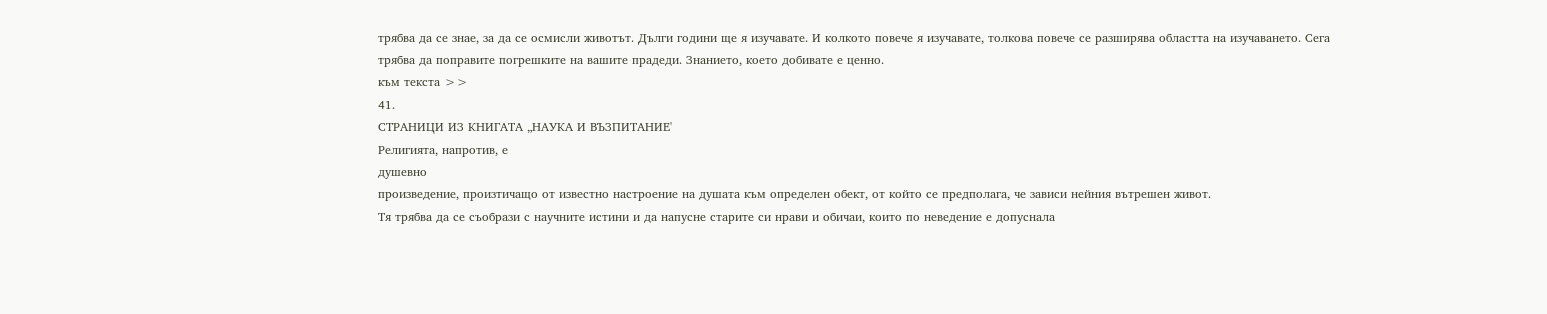трябва да се знае, за да се осмисли животът. Дълги години ще я изучавате. И колкото повече я изучавате, толкова повече се разширява областта на изучаването. Сега трябва да поправите погрешките на вашите прадеди. Знанието, което добивате е ценно.
към текста >>
41.
СТРАНИЦИ ИЗ КНИГАТА „НАУКА И ВЪЗПИТАНИЕ'
Религията, напротив, е
душевно
произведение, произтичащо от известно настроение на душата към определен обект, от който се предполага, че зависи нейния вътрешен живот.
Тя трябва да се съобрази с научните истини и да напусне старите си нрави и обичаи, които по неведение е допуснала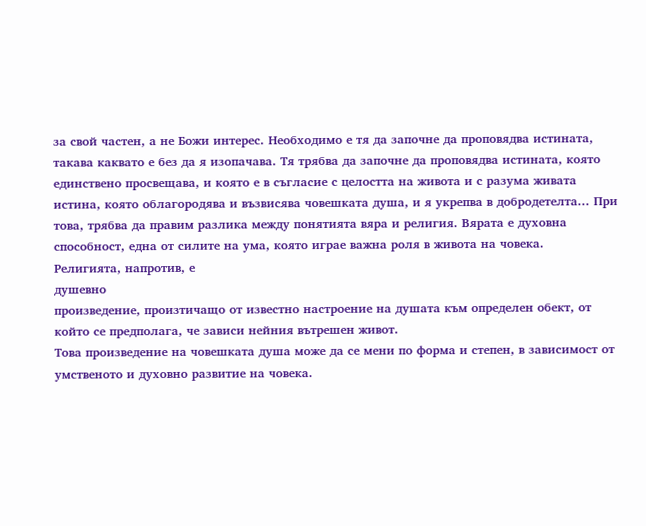за свой частен, а не Божи интерес. Необходимо е тя да започне да проповядва истината, такава каквато е без да я изопачава. Тя трябва да започне да проповядва истината, която единствено просвещава, и която е в съгласие с целостта на живота и с разума живата истина, която облагородява и възвисява човешката душа, и я укрепва в добродетелта... При това, трябва да правим разлика между понятията вяра и религия. Вярата е духовна способност, една от силите на ума, която играе важна роля в живота на човека.
Религията, напротив, е
душевно
произведение, произтичащо от известно настроение на душата към определен обект, от който се предполага, че зависи нейния вътрешен живот.
Това произведение на човешката душа може да се мени по форма и степен, в зависимост от умственото и духовно развитие на човека.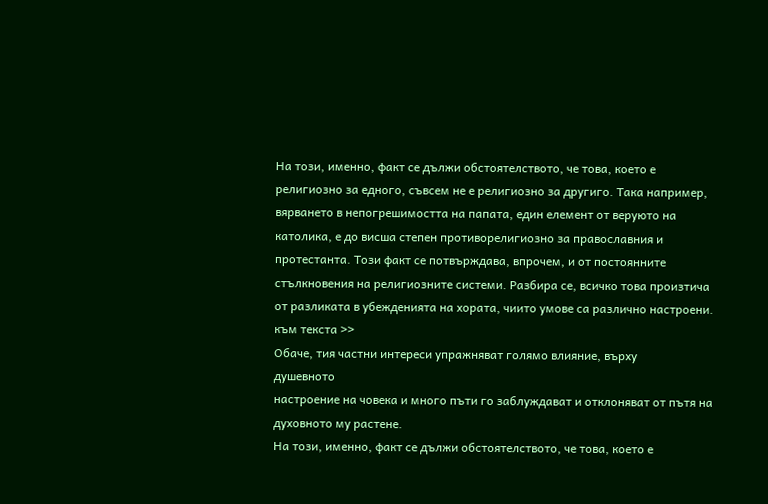На този, именно, факт се дължи обстоятелството, че това, което е религиозно за едного, съвсем не е религиозно за другиго. Така например, вярването в непогрешимостта на папата, един елемент от веруюто на католика, е до висша степен противорелигиозно за православния и протестанта. Този факт се потвърждава, впрочем, и от постоянните стълкновения на религиозните системи. Разбира се, всичко това произтича от разликата в убежденията на хората, чиито умове са различно настроени.
към текста >>
Обаче, тия частни интереси упражняват голямо влияние, върху
душевното
настроение на човека и много пъти го заблуждават и отклоняват от пътя на духовното му растене.
На този, именно, факт се дължи обстоятелството, че това, което е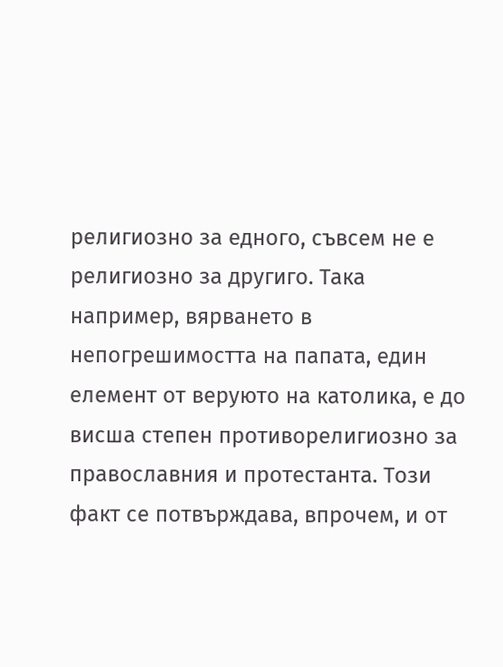религиозно за едного, съвсем не е религиозно за другиго. Така например, вярването в непогрешимостта на папата, един елемент от веруюто на католика, е до висша степен противорелигиозно за православния и протестанта. Този факт се потвърждава, впрочем, и от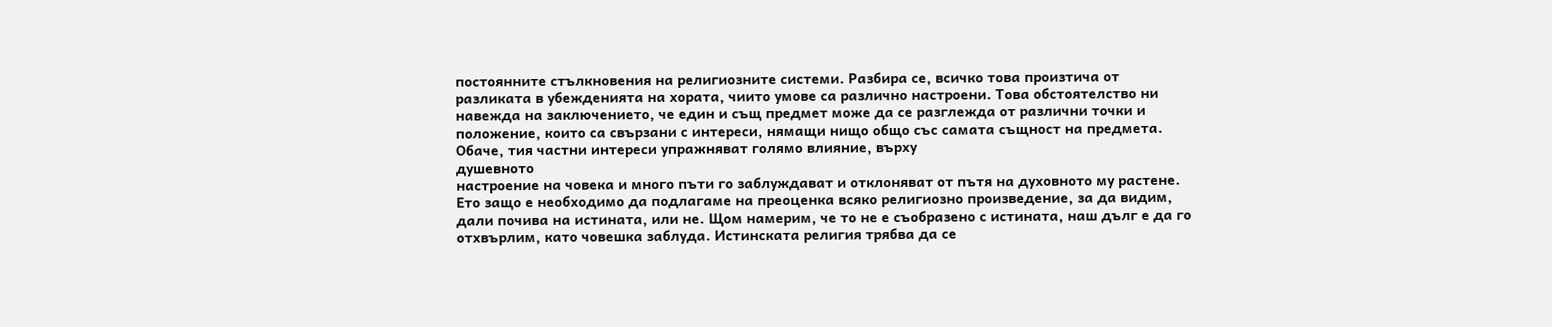постоянните стълкновения на религиозните системи. Разбира се, всичко това произтича от разликата в убежденията на хората, чиито умове са различно настроени. Това обстоятелство ни навежда на заключението, че един и същ предмет може да се разглежда от различни точки и положение, които са свързани с интереси, нямащи нищо общо със самата същност на предмета.
Обаче, тия частни интереси упражняват голямо влияние, върху
душевното
настроение на човека и много пъти го заблуждават и отклоняват от пътя на духовното му растене.
Ето защо е необходимо да подлагаме на преоценка всяко религиозно произведение, за да видим, дали почива на истината, или не. Щом намерим, че то не е съобразено с истината, наш дълг е да го отхвърлим, като човешка заблуда. Истинската религия трябва да се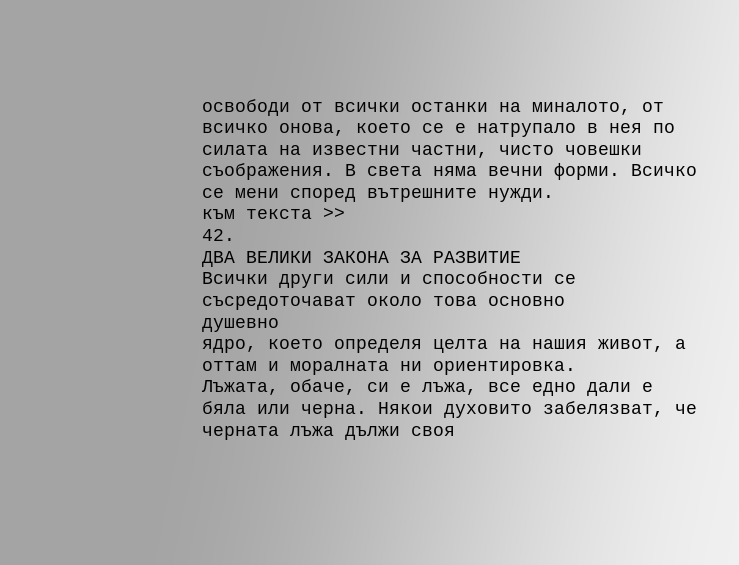освободи от всички останки на миналото, от всичко онова, което се е натрупало в нея по силата на известни частни, чисто човешки съображения. В света няма вечни форми. Всичко се мени според вътрешните нужди.
към текста >>
42.
ДВА ВЕЛИКИ ЗАКОНА ЗА РАЗВИТИЕ
Всички други сили и способности се съсредоточават около това основно
душевно
ядро, което определя целта на нашия живот, а оттам и моралната ни ориентировка.
Лъжата, обаче, си е лъжа, все едно дали е бяла или черна. Някои духовито забелязват, че черната лъжа дължи своя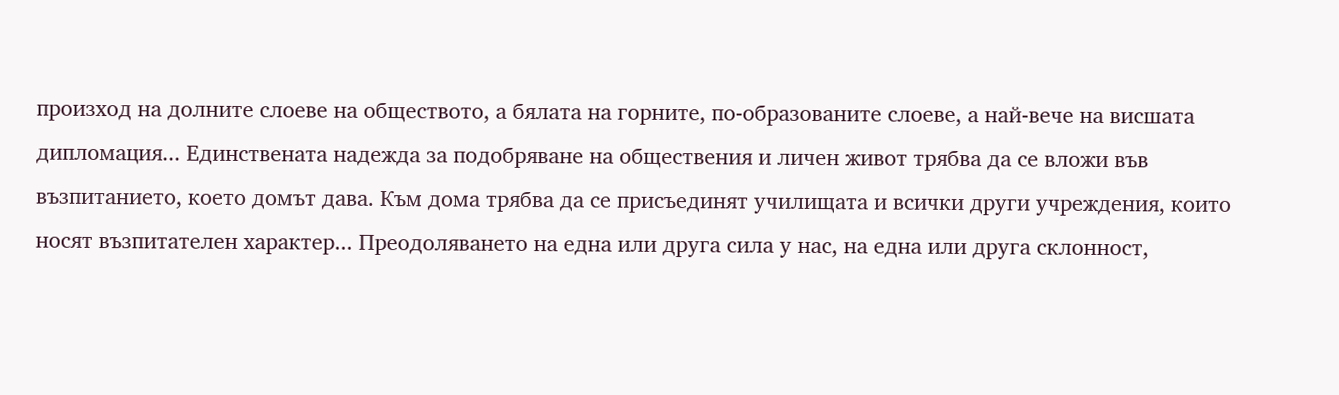произход на долните слоеве на обществото, а бялата на горните, по-образованите слоеве, а най-вече на висшата дипломация... Единствената надежда за подобряване на обществения и личен живот трябва да се вложи във възпитанието, което домът дава. Към дома трябва да се присъединят училищата и всички други учреждения, които носят възпитателен характер... Преодоляването на една или друга сила у нас, на една или друга склонност,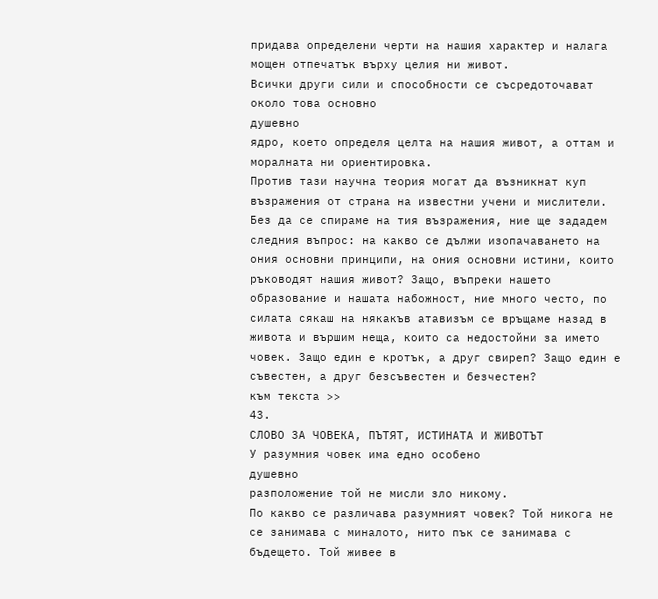придава определени черти на нашия характер и налага мощен отпечатък върху целия ни живот.
Всички други сили и способности се съсредоточават около това основно
душевно
ядро, което определя целта на нашия живот, а оттам и моралната ни ориентировка.
Против тази научна теория могат да възникнат куп възражения от страна на известни учени и мислители. Без да се спираме на тия възражения, ние ще зададем следния въпрос: на какво се дължи изопачаването на ония основни принципи, на ония основни истини, които ръководят нашия живот? Защо, въпреки нашето образование и нашата набожност, ние много често, по силата сякаш на някакъв атавизъм се връщаме назад в живота и вършим неща, които са недостойни за името човек. Защо един е кротък, а друг свиреп? Защо един е съвестен, а друг безсъвестен и безчестен?
към текста >>
43.
СЛОВО ЗА ЧОВЕКА, ПЪТЯТ, ИСТИНАТА И ЖИВОТЪТ
У разумния човек има едно особено
душевно
разположение той не мисли зло никому.
По какво се различава разумният човек? Той никога не се занимава с миналото, нито пък се занимава с бъдещето. Той живее в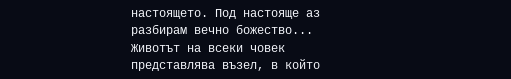настоящето. Под настояще аз разбирам вечно божество... Животът на всеки човек представлява възел, в който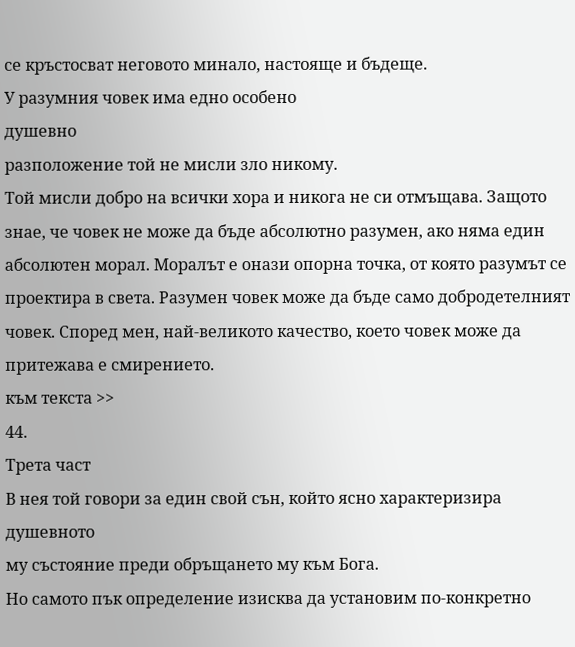се кръстосват неговото минало, настояще и бъдеще.
У разумния човек има едно особено
душевно
разположение той не мисли зло никому.
Той мисли добро на всички хора и никога не си отмъщава. Защото знае, че човек не може да бъде абсолютно разумен, ако няма един абсолютен морал. Моралът е онази опорна точка, от която разумът се проектира в света. Разумен човек може да бъде само добродетелният човек. Според мен, най-великото качество, което човек може да притежава е смирението.
към текста >>
44.
Трета част
В нея той говори за един свой сън, който ясно характеризира
душевното
му състояние преди обръщането му към Бога.
Но самото пък определение изисква да установим по-конкретно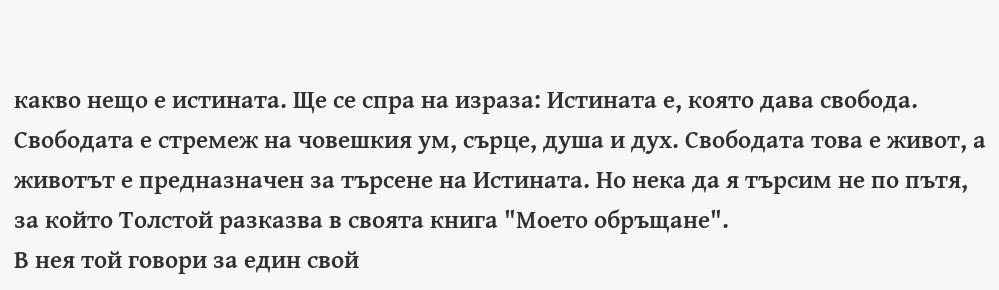какво нещо е истината. Ще се спра на израза: Истината е, която дава свобода. Свободата е стремеж на човешкия ум, сърце, душа и дух. Свободата това е живот, а животът е предназначен за търсене на Истината. Но нека да я търсим не по пътя, за който Толстой разказва в своята книга "Моето обръщане".
В нея той говори за един свой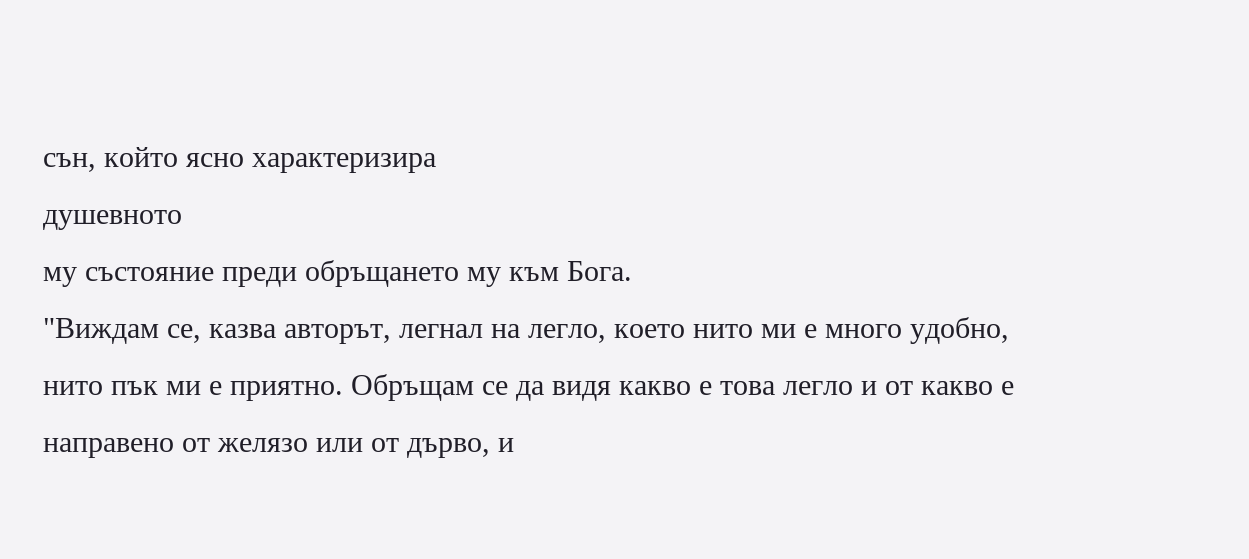сън, който ясно характеризира
душевното
му състояние преди обръщането му към Бога.
"Виждам се, казва авторът, легнал на легло, което нито ми е много удобно, нито пък ми е приятно. Обръщам се да видя какво е това легло и от какво е направено от желязо или от дърво, и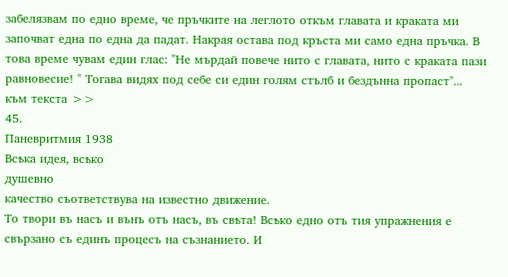забелязвам по едно време, че пръчките на леглото откъм главата и краката ми започват една по една да падат. Накрая остава под кръста ми само една пръчка. В това време чувам един глас: "Не мърдай повече нито с главата, нито с краката пази равновесие! " Тогава видях под себе си един голям стълб и бездънна пропаст"...
към текста >>
45.
Паневритмия 1938
Всѣка идея, всѣко
душевно
качество съответствува на известно движение.
То твори въ насъ и вънъ отъ насъ, въ свѣта! Всѣко едно отъ тия упражнения е свързано съ единъ процесъ на съзнанието. И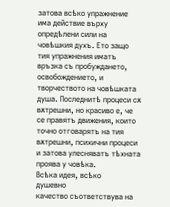затова всѣко упражнение има действие върху опредѣлени сили на човѣшкия духъ. Ето защо тия упражнения иматъ връзка съ пробуждането, освобождението, и творчеството на човѣшката душа. Последнитѣ процеси сѫ вѫтрешни, но красиво е, че се правятъ движения, които точно отговарятъ на тия вѫтрешни, психични процеси и затова улесняватъ тѣхната проява у човѣка.
Всѣка идея, всѣко
душевно
качество съответствува на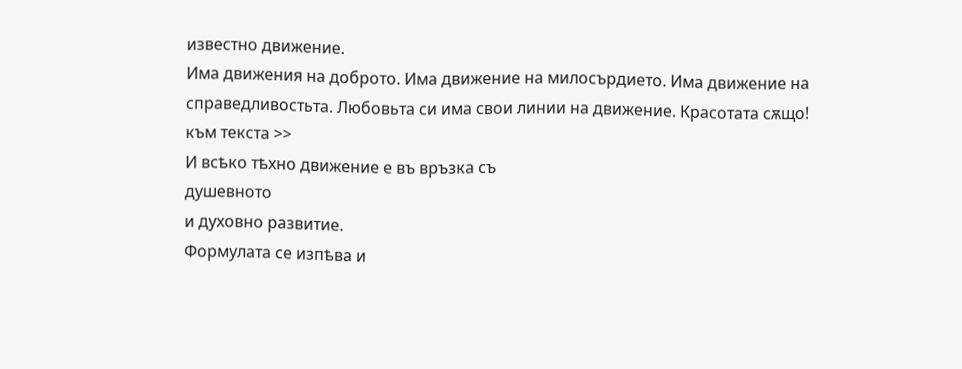известно движение.
Има движения на доброто. Има движение на милосърдието. Има движение на справедливостьта. Любовьта си има свои линии на движение. Красотата сѫщо!
към текста >>
И всѣко тѣхно движение е въ връзка съ
душевното
и духовно развитие.
Формулата се изпѣва и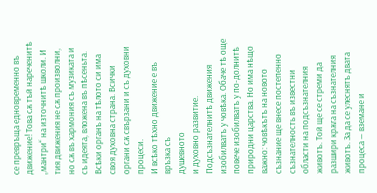се превръща едновременно въ движение! Това сѫ тъй нареченитѣ „мантри“ на източнитѣ школи. И тия движения не сѫ произволни, но сѫ въ хармония съ музиката и съ идеята, вложена въ пѣсеньта. Всѣки органъ на тѣлото си има своя духовна страна. Всички органи сѫ свързани и съ духовни процеси.
И всѣко тѣхно движение е въ връзка съ
душевното
и духовно развитие.
Подсъзнателнитѣ движения изобилватъ у човѣка. Обаче тѣ още повече изобилватъ у по-долнитѣ природни царства. Но има нѣщо важно: човѣкътъ на новото съзнание ще внесе постепенно съзнателность въ известни области на подсъзнателния животъ. Той ще се стреми да разшири крѫга на съзнателния животъ. За да се улеснятъ двата процеса — вземане и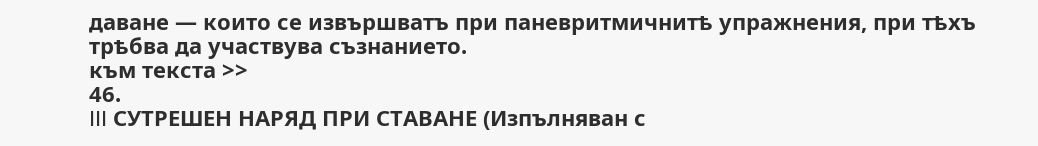даване — които се извършватъ при паневритмичнитѣ упражнения, при тѣхъ трѣбва да участвува съзнанието.
към текста >>
46.
III СУТРЕШЕН НАРЯД ПРИ СТАВАНЕ (Изпълняван с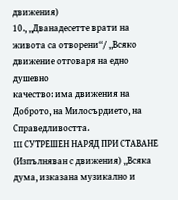движения)
10., „Дванадесетте врати на живота са отворени“/ „Всяко движение отговаря на едно
душевно
качество: има движения на Доброто, на Милосърдието, на Справедливостта.
III СУТРЕШЕН НАРЯД ПРИ СТАВАНЕ (Изпълняван с движения) „Всяка дума, изказана музикално и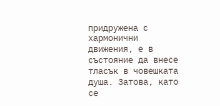придружена с хармонични движения, е в състояние да внесе тласък в човешката душа. Затова, като се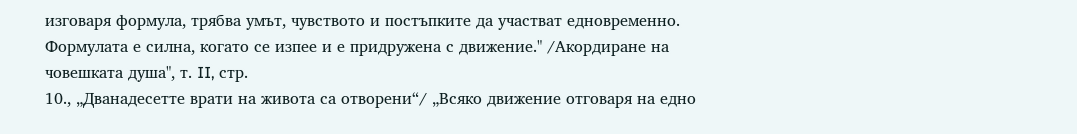изговаря формула, трябва умът, чувството и постъпките да участват едновременно. Формулата е силна, когато се изпее и е придружена с движение." /Акордиране на човешката душа", т. II, стр.
10., „Дванадесетте врати на живота са отворени“/ „Всяко движение отговаря на едно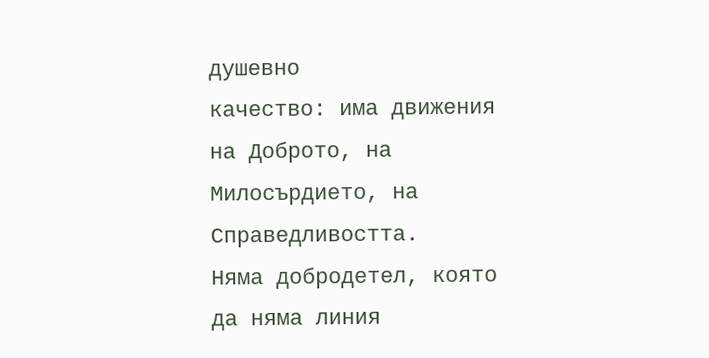душевно
качество: има движения на Доброто, на Милосърдието, на Справедливостта.
Няма добродетел, която да няма линия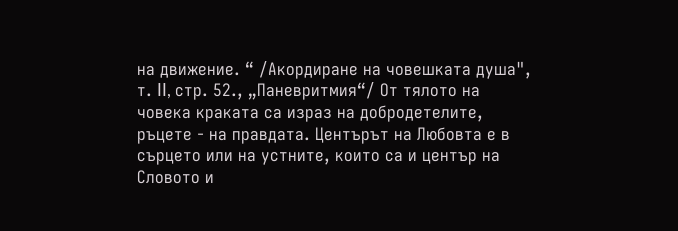на движение. “ /Акордиране на човешката душа", т. II, стр. 52., „Паневритмия“/ От тялото на човека краката са израз на добродетелите, ръцете - на правдата. Центърът на Любовта е в сърцето или на устните, които са и център на Словото и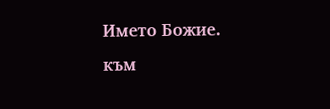Името Божие.
към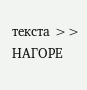текста >>
НАГОРЕ